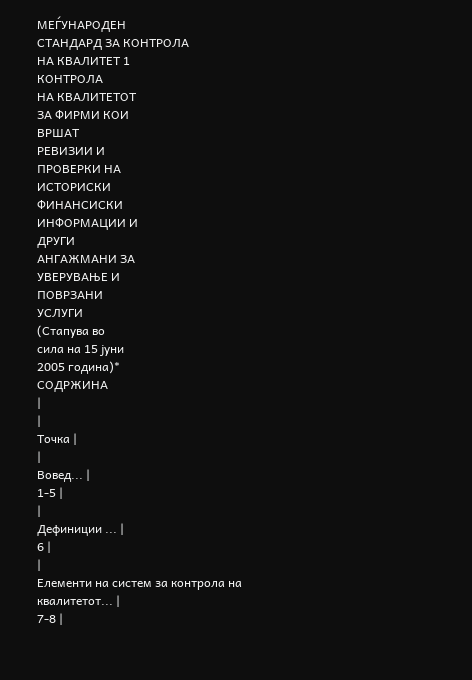МЕЃУНАРОДЕН
СТАНДАРД ЗА КОНТРОЛА
НА КВАЛИТЕТ 1
КОНТРОЛА
НА КВАЛИТЕТОТ
ЗА ФИРМИ КОИ
ВРШАТ
РЕВИЗИИ И
ПРОВЕРКИ НА
ИСТОРИСКИ
ФИНАНСИСКИ
ИНФОРМАЦИИ И
ДРУГИ
АНГАЖМАНИ ЗА
УВЕРУВАЊЕ И
ПОВРЗАНИ
УСЛУГИ
(Стапува во
сила на 15 јуни
2005 година)*
СОДРЖИНА
|
|
Точка |
|
Вовед... |
1-5 |
|
Дефиниции ... |
6 |
|
Елементи на систем за контрола на квалитетот... |
7-8 |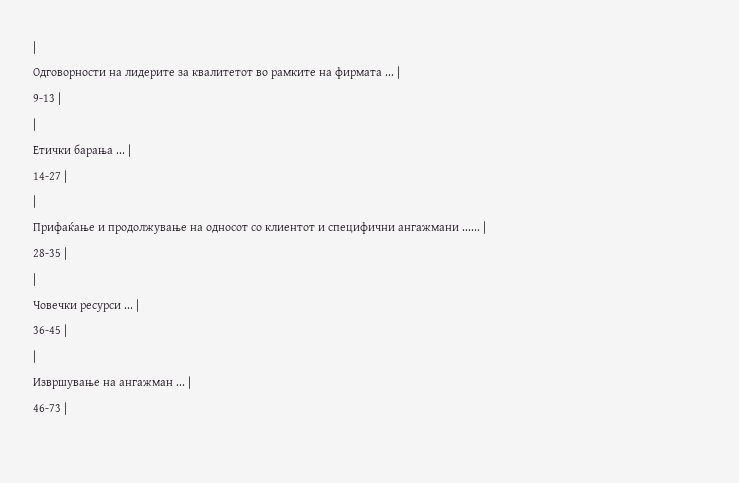|
Одговорности на лидерите за квалитетот во рамките на фирмата ... |
9-13 |
|
Етички барања ... |
14-27 |
|
Прифаќање и продолжување на односот со клиентот и специфични ангажмани ...... |
28-35 |
|
Човечки ресурси ... |
36-45 |
|
Извршување на ангажман ... |
46-73 |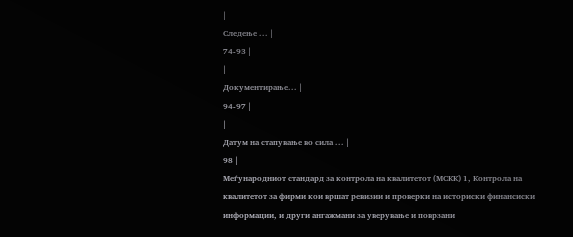|
Следење ... |
74-93 |
|
Документирање... |
94-97 |
|
Датум на стапување во сила ... |
98 |
Меѓународниот стандард за контрола на квалитетот (МСКК) 1, Контрола на квалитетот за фирми кои вршат ревизии и проверки на историски финансиски информации, и други ангажмани за уверување и поврзани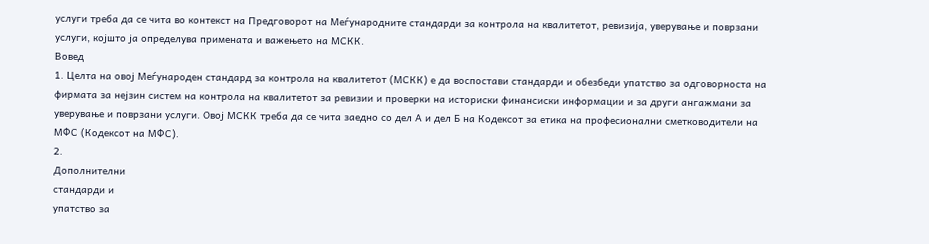услуги треба да се чита во контекст на Предговорот на Меѓународните стандарди за контрола на квалитетот, ревизија, уверување и поврзани услуги, којшто ја определува примената и важењето на МСКК.
Вовед
1. Целта на овој Меѓународен стандард за контрола на квалитетот (МСКК) е да воспостави стандарди и обезбеди упатство за одговорноста на фирмата за нејзин систем на контрола на квалитетот за ревизии и проверки на историски финансиски информации и за други ангажмани за уверување и поврзани услуги. Овој МСКК треба да се чита заедно со дел А и дел Б на Кодексот за етика на професионални сметководители на МФС (Кодексот на МФС).
2.
Дополнителни
стандарди и
упатство за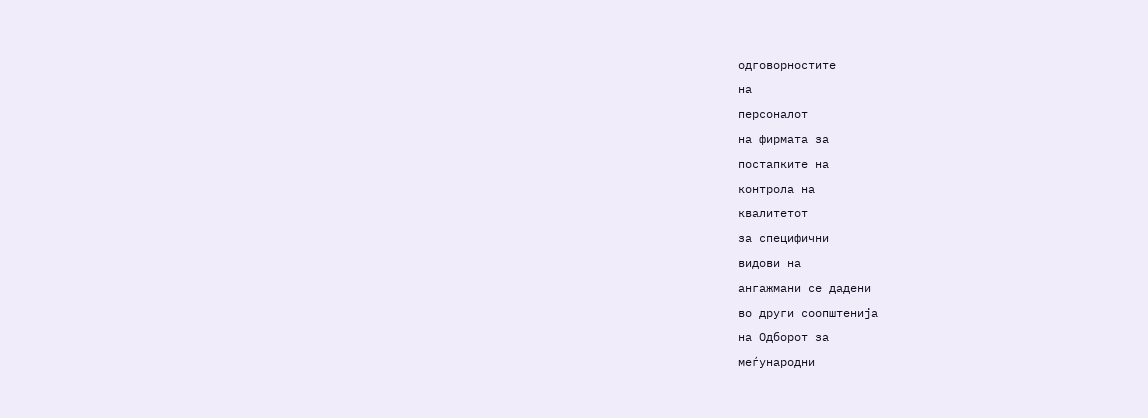одговорностите
на
персоналот
на фирмата за
постапките на
контрола на
квалитетот
за специфични
видови на
ангажмани се дадени
во други соопштенија
на Одборот за
меѓународни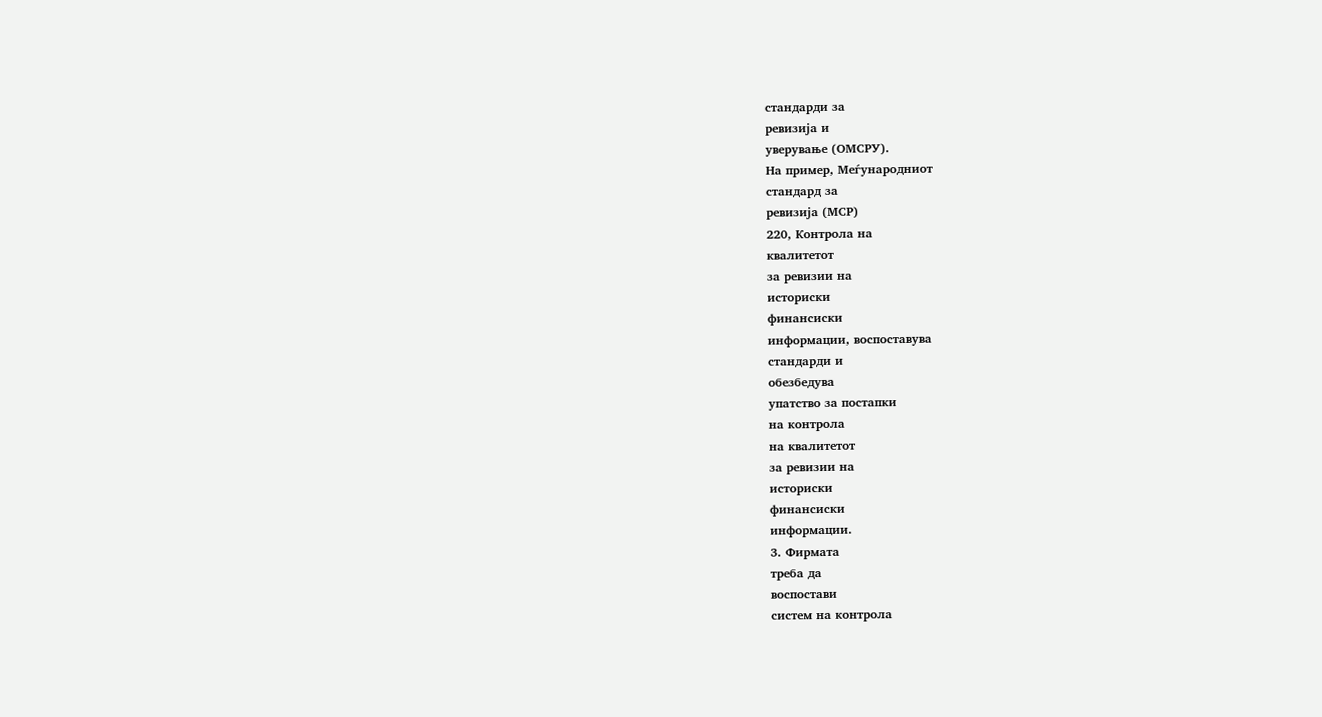стандарди за
ревизија и
уверување (ОМСРУ).
На пример, Меѓународниот
стандард за
ревизија (МСР)
220, Контрола на
квалитетот
за ревизии на
историски
финансиски
информации, воспоставува
стандарди и
обезбедува
упатство за постапки
на контрола
на квалитетот
за ревизии на
историски
финансиски
информации.
3. Фирмата
треба да
воспостави
систем на контрола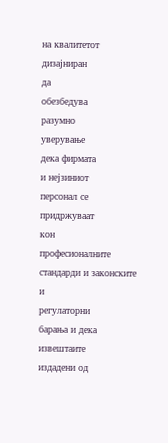на квалитетот
дизајниран
да
обезбедува
разумно
уверување
дека фирмата
и нејзиниот
персонал се
придржуваат
кон
професионалните
стандарди и законските
и
регулаторни
барања и дека
извештаите
издадени од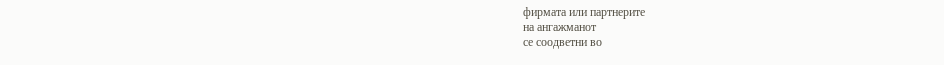фирмата или партнерите
на ангажманот
се соодветни во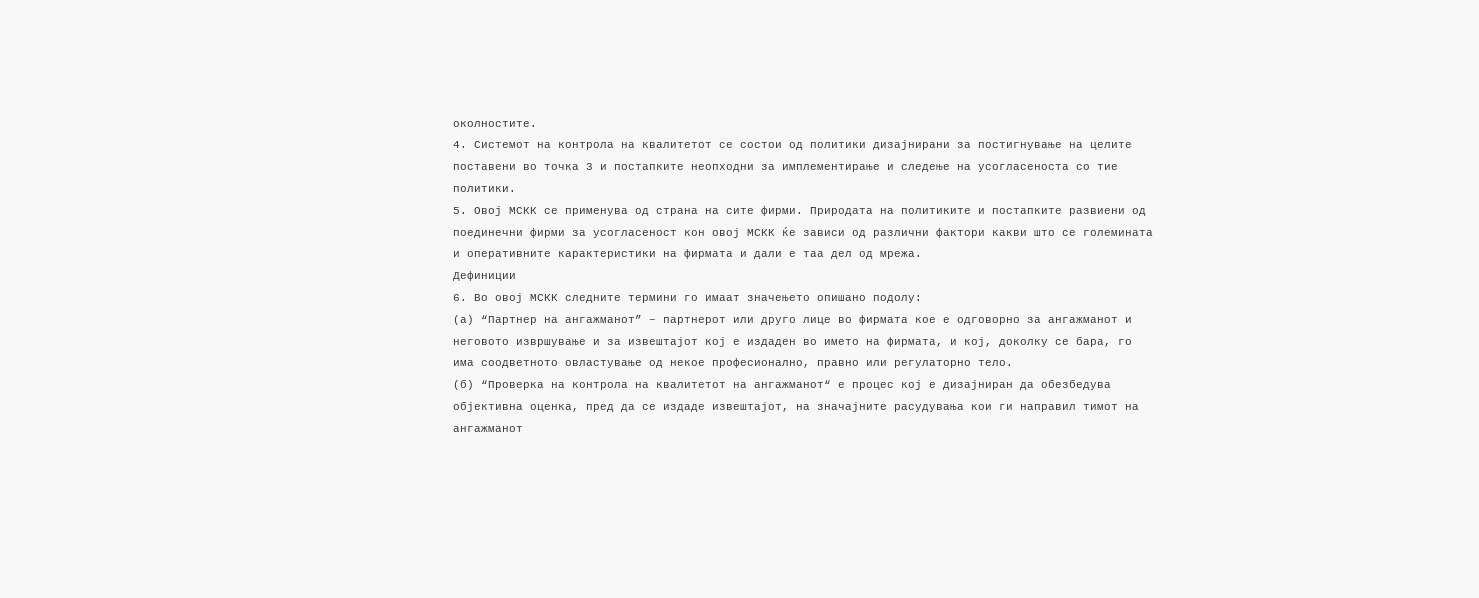околностите.
4. Системот на контрола на квалитетот се состои од политики дизајнирани за постигнување на целите поставени во точка 3 и постапките неопходни за имплементирање и следење на усогласеноста со тие политики.
5. Овој МСКК се применува од страна на сите фирми. Природата на политиките и постапките развиени од поединечни фирми за усогласеност кон овој МСКК ќе зависи од различни фактори какви што се големината и оперативните карактеристики на фирмата и дали е таа дел од мрежа.
Дефиниции
6. Во овој МСКК следните термини го имаат значењето опишано подолу:
(а) “Партнер на ангажманот” – партнерот или друго лице во фирмата кое е одговорно за ангажманот и неговото извршување и за извештајот кој е издаден во името на фирмата, и кој, доколку се бара, го има соодветното овластување од некое професионално, правно или регулаторно тело.
(б) “Проверка на контрола на квалитетот на ангажманот“ е процес кој е дизајниран да обезбедува објективна оценка, пред да се издаде извештајот, на значајните расудувања кои ги направил тимот на ангажманот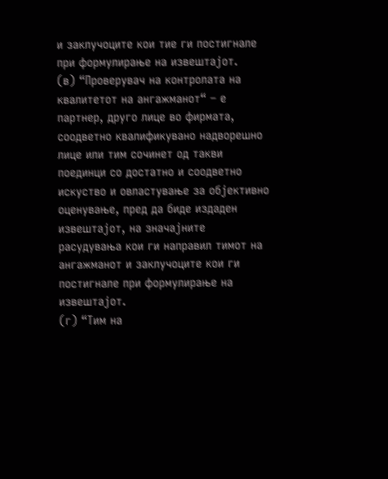и заклучоците кои тие ги постигнале при формулирање на извештајот.
(в) “Проверувач на контролата на квалитетот на ангажманот“ – е партнер, друго лице во фирмата, соодветно квалификувано надворешно лице или тим сочинет од такви поединци со достатно и соодветно искуство и овластување за објективно оценување, пред да биде издаден извештајот, на значајните расудувања кои ги направил тимот на ангажманот и заклучоците кои ги постигнале при формулирање на извештајот.
(г) “Тим на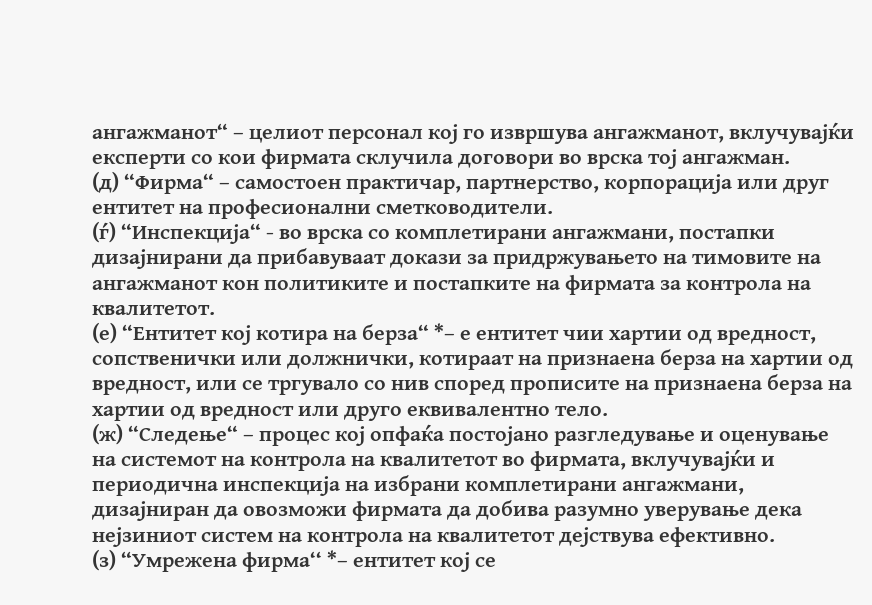ангажманот“ – целиот персонал кој го извршува ангажманот, вклучувајќи експерти со кои фирмата склучила договори во врска тој ангажман.
(д) “Фирма“ – самостоен практичар, партнерство, корпорација или друг ентитет на професионални сметководители.
(ѓ) “Инспекција“ - во врска со комплетирани ангажмани, постапки дизајнирани да прибавуваат докази за придржувањето на тимовите на ангажманот кон политиките и постапките на фирмата за контрола на квалитетот.
(е) “Ентитет кој котира на берза“ *– е ентитет чии хартии од вредност, сопственички или должнички, котираат на признаена берза на хартии од вредност, или се тргувало со нив според прописите на признаена берза на хартии од вредност или друго еквивалентно тело.
(ж) “Следење“ – процес кој опфаќа постојано разгледување и оценување на системот на контрола на квалитетот во фирмата, вклучувајќи и периодична инспекција на избрани комплетирани ангажмани, дизајниран да овозможи фирмата да добива разумно уверување дека нејзиниот систем на контрола на квалитетот дејствува ефективно.
(з) “Умрежена фирма‘‘ *– ентитет кој се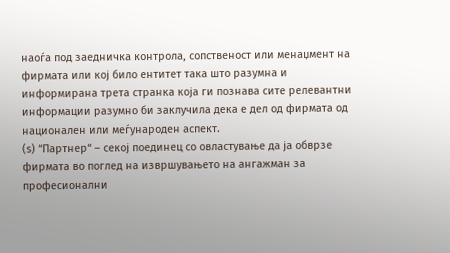наоѓа под заедничка контрола, сопственост или менаџмент на фирмата или кој било ентитет така што разумна и информирана трета странка која ги познава сите релевантни информации разумно би заклучила дека е дел од фирмата од национален или меѓународен аспект.
(ѕ) “Партнер“ – секој поединец со овластување да ја обврзе фирмата во поглед на извршувањето на ангажман за професионални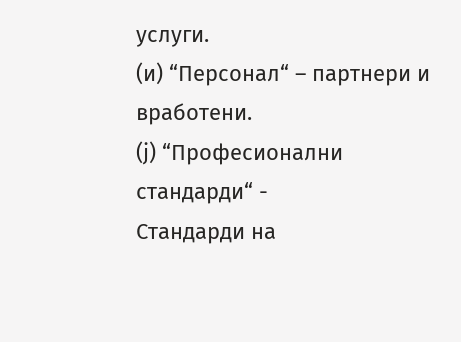услуги.
(и) “Персонал“ – партнери и вработени.
(ј) “Професионални
стандарди“ -
Стандарди на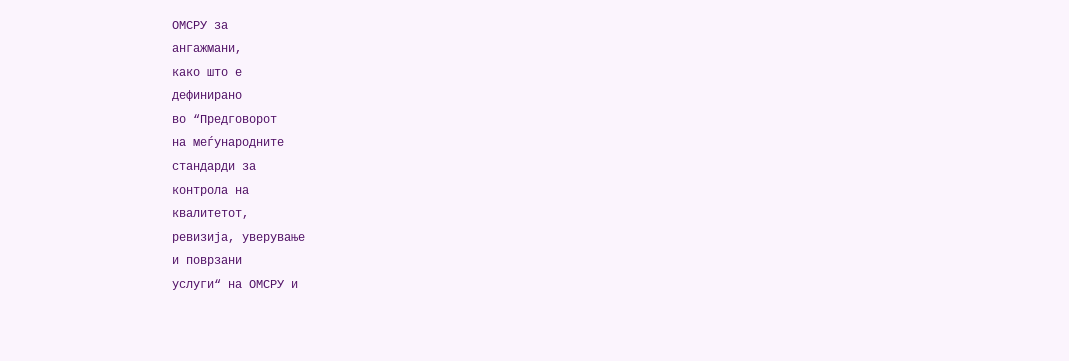ОМСРУ за
ангажмани,
како што е
дефинирано
во “Предговорот
на меѓународните
стандарди за
контрола на
квалитетот,
ревизија, уверување
и поврзани
услуги“ на ОМСРУ и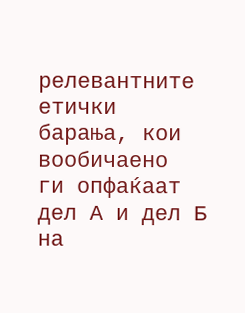релевантните
етички
барања, кои вообичаено
ги опфаќаат
дел А и дел Б
на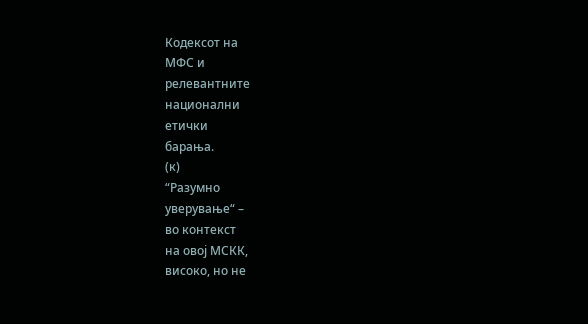Кодексот на
МФС и
релевантните
национални
етички
барања.
(к)
“Разумно
уверување“ –
во контекст
на овој МСКК,
високо, но не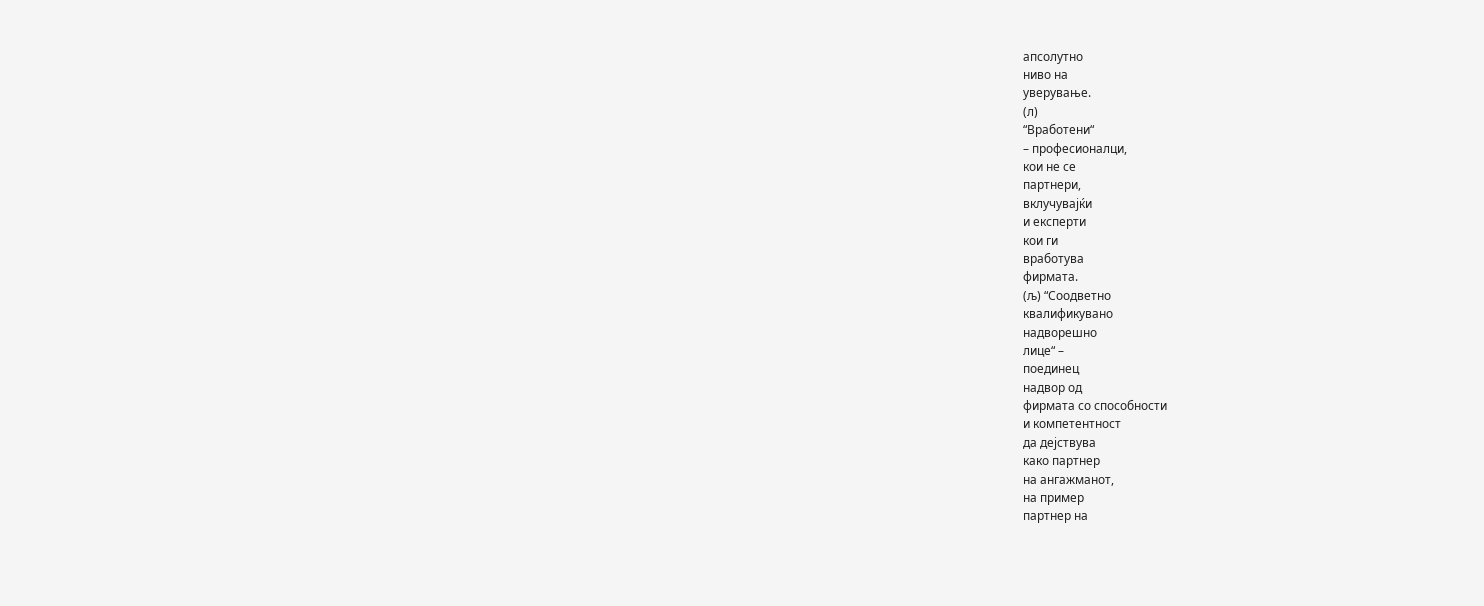апсолутно
ниво на
уверување.
(л)
“Вработени“
– професионалци,
кои не се
партнери,
вклучувајќи
и експерти
кои ги
вработува
фирмата.
(љ) “Соодветно
квалификувано
надворешно
лице“ –
поединец
надвор од
фирмата со способности
и компетентност
да дејствува
како партнер
на ангажманот,
на пример
партнер на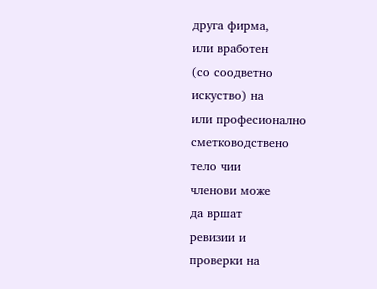друга фирма,
или вработен
(со соодветно
искуство) на
или професионално
сметководствено
тело чии
членови може
да вршат
ревизии и
проверки на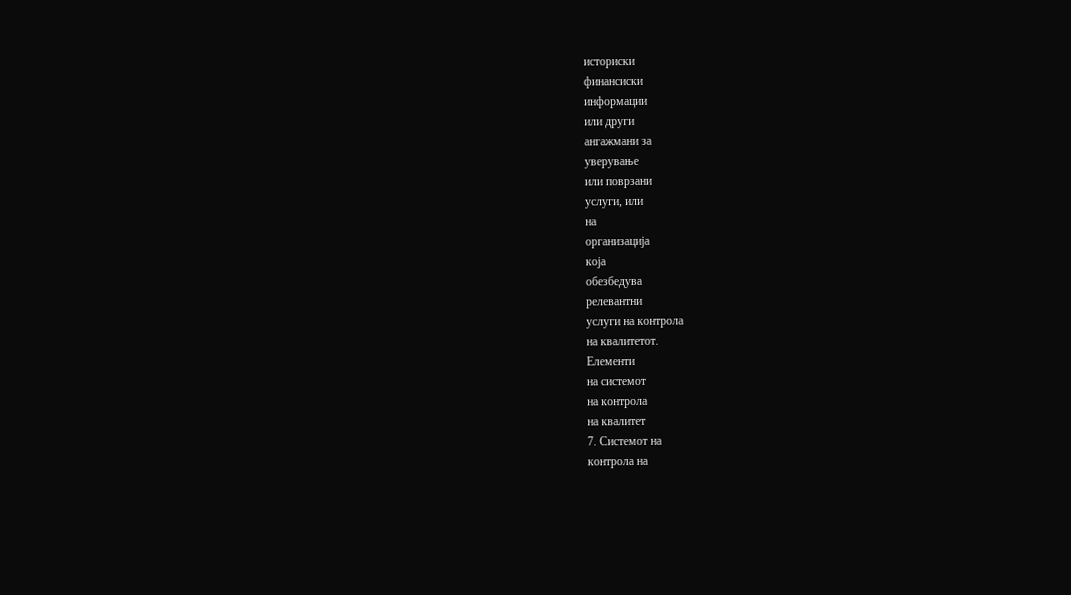историски
финансиски
информации
или други
ангажмани за
уверување
или поврзани
услуги, или
на
организација
која
обезбедува
релевантни
услуги на контрола
на квалитетот.
Елементи
на системот
на контрола
на квалитет
7. Системот на
контрола на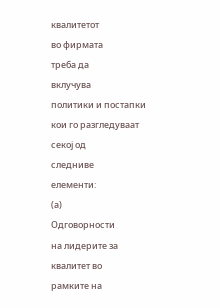квалитетот
во фирмата
треба да
вклучува
политики и постапки
кои го разгледуваат
секој од
следниве
елементи:
(а)
Одговорности
на лидерите за
квалитет во
рамките на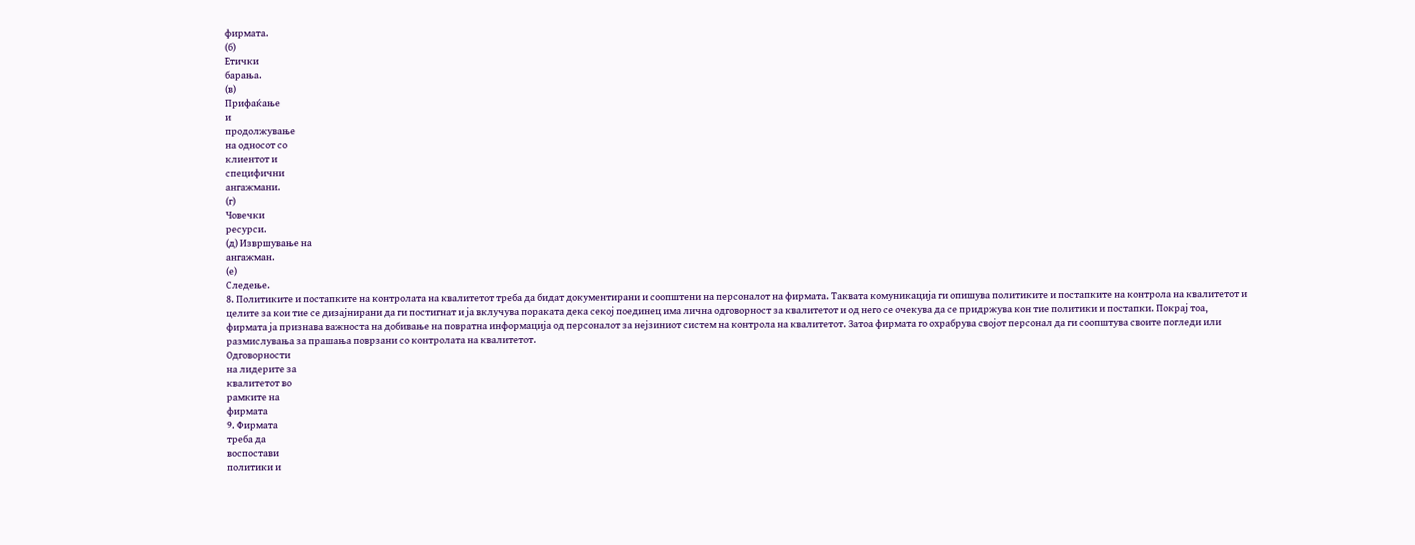фирмата.
(б)
Етички
барања.
(в)
Прифаќање
и
продолжување
на односот со
клиентот и
специфични
ангажмани.
(г)
Човечки
ресурси.
(д) Извршување на
ангажман.
(е)
Следење.
8. Политиките и постапките на контролата на квалитетот треба да бидат документирани и соопштени на персоналот на фирмата. Таквата комуникација ги опишува политиките и постапките на контрола на квалитетот и целите за кои тие се дизајнирани да ги постигнат и ја вклучува пораката дека секој поединец има лична одговорност за квалитетот и од него се очекува да се придржува кон тие политики и постапки. Покрај тоа, фирмата ја признава важноста на добивање на повратна информација од персоналот за нејзиниот систем на контрола на квалитетот. Затоа фирмата го охрабрува својот персонал да ги соопштува своите погледи или размислувања за прашања поврзани со контролата на квалитетот.
Одговорности
на лидерите за
квалитетот во
рамките на
фирмата
9. Фирмата
треба да
воспостави
политики и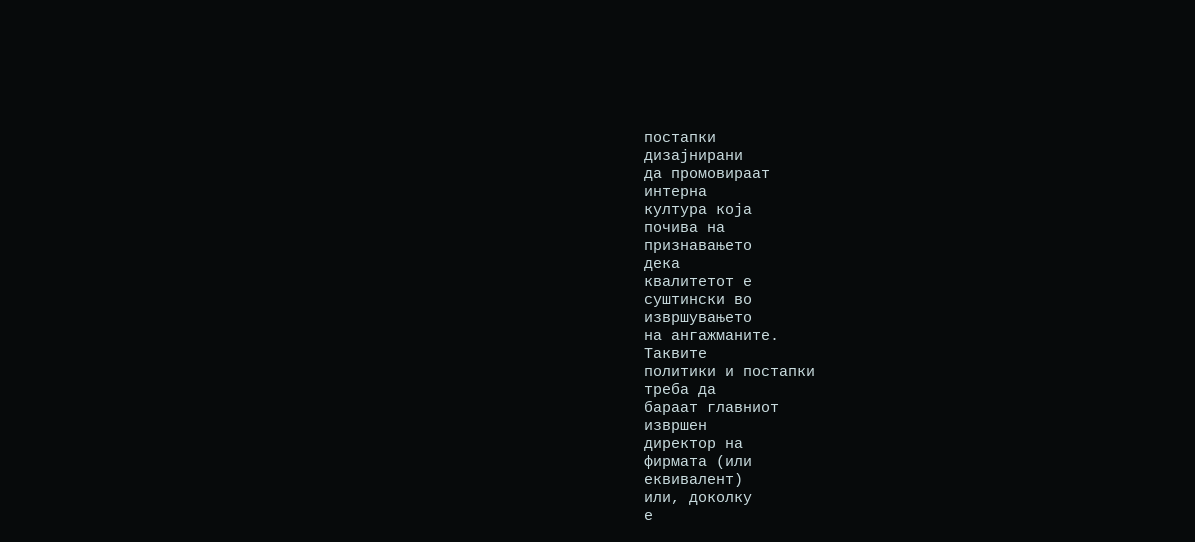постапки
дизајнирани
да промовираат
интерна
култура која
почива на
признавањето
дека
квалитетот е
суштински во
извршувањето
на ангажманите.
Таквите
политики и постапки
треба да
бараат главниот
извршен
директор на
фирмата (или
еквивалент)
или, доколку
е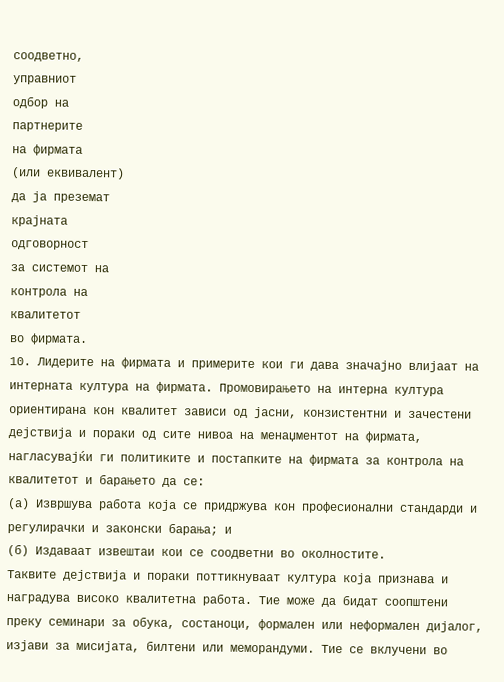соодветно,
управниот
одбор на
партнерите
на фирмата
(или еквивалент)
да ја преземат
крајната
одговорност
за системот на
контрола на
квалитетот
во фирмата.
10. Лидерите на фирмата и примерите кои ги дава значајно влијаат на интерната култура на фирмата. Промовирањето на интерна култура ориентирана кон квалитет зависи од јасни, конзистентни и зачестени дејствија и пораки од сите нивоа на менаџментот на фирмата, нагласувајќи ги политиките и постапките на фирмата за контрола на квалитетот и барањето да се:
(а) Извршува работа која се придржува кон професионални стандарди и регулирачки и законски барања; и
(б) Издаваат извештаи кои се соодветни во околностите.
Таквите дејствија и пораки поттикнуваат култура која признава и наградува високо квалитетна работа. Тие може да бидат соопштени преку семинари за обука, состаноци, формален или неформален дијалог, изјави за мисијата, билтени или меморандуми. Тие се вклучени во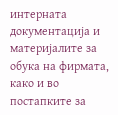интерната документација и материјалите за обука на фирмата, како и во постапките за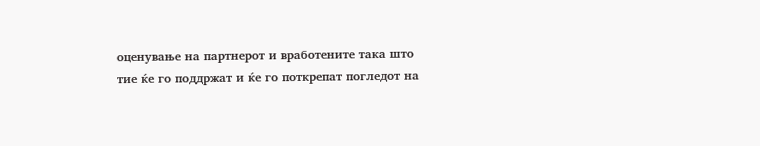оценување на партнерот и вработените така што тие ќе го поддржат и ќе го поткрепат погледот на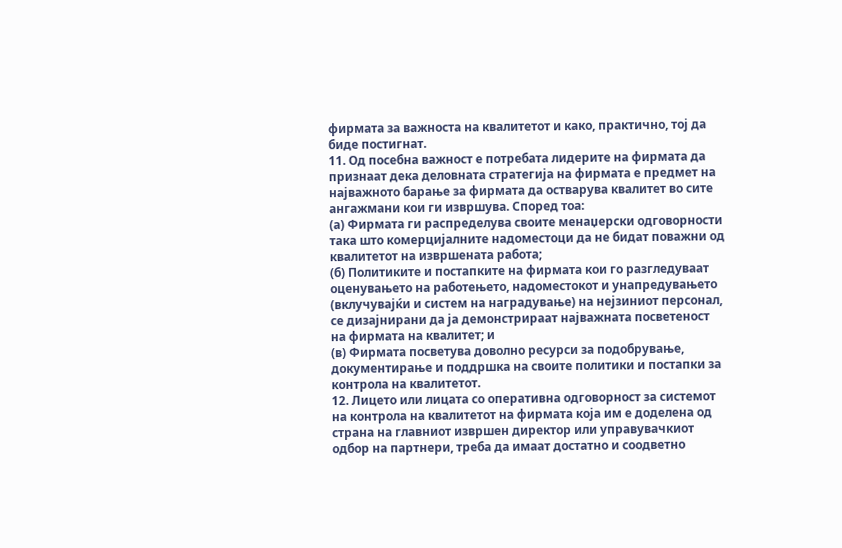фирмата за важноста на квалитетот и како, практично, тој да биде постигнат.
11. Од посебна важност е потребата лидерите на фирмата да признаат дека деловната стратегија на фирмата е предмет на најважното барање за фирмата да остварува квалитет во сите ангажмани кои ги извршува. Според тоа:
(а) Фирмата ги распределува своите менаџерски одговорности така што комерцијалните надоместоци да не бидат поважни од квалитетот на извршената работа;
(б) Политиките и постапките на фирмата кои го разгледуваат оценувањето на работењето, надоместокот и унапредувањето (вклучувајќи и систем на наградување) на нејзиниот персонал, се дизајнирани да ја демонстрираат најважната посветеност на фирмата на квалитет; и
(в) Фирмата посветува доволно ресурси за подобрување, документирање и поддршка на своите политики и постапки за контрола на квалитетот.
12. Лицето или лицата со оперативна одговорност за системот на контрола на квалитетот на фирмата која им е доделена од страна на главниот извршен директор или управувачкиот одбор на партнери, треба да имаат достатно и соодветно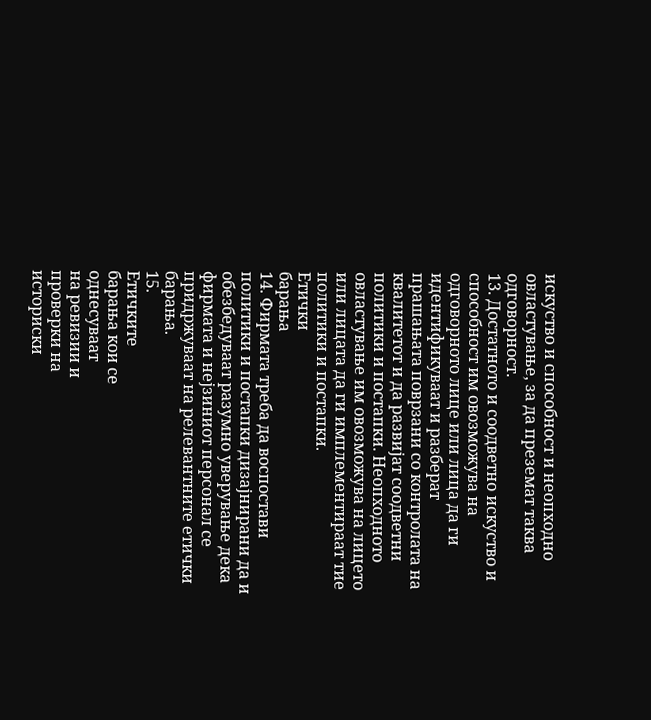искуство и способност и неопходно овластување, за да преземат таква одговорност.
13. Достатното и соодветно искуство и способност им овозможува на одговорното лице или лица да ги идентификуваат и разберат прашањата поврзани со контролата на квалитетот и да развијат соодветни политики и постапки. Неопходното овластување им овозможува на лицето или лицата да ги имплементираат тие политики и постапки.
Етички
барања
14. Фирмата треба да воспостави политики и постапки дизајнирани да и обезбедуваат разумно уверување дека фирмата и нејзиниот персонал се придржуваат на релевантните етички барања.
15.
Етичките
барања кои се
однесуваат
на ревизии и
проверки на
историски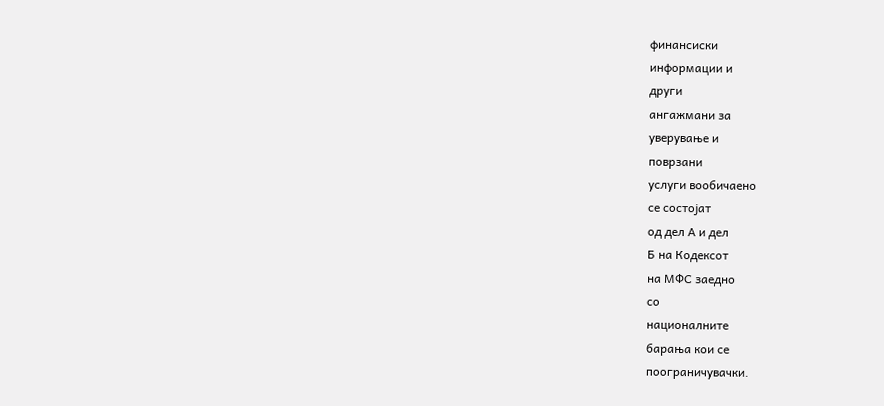финансиски
информации и
други
ангажмани за
уверување и
поврзани
услуги вообичаено
се состојат
од дел А и дел
Б на Кодексот
на МФС заедно
со
националните
барања кои се
поограничувачки.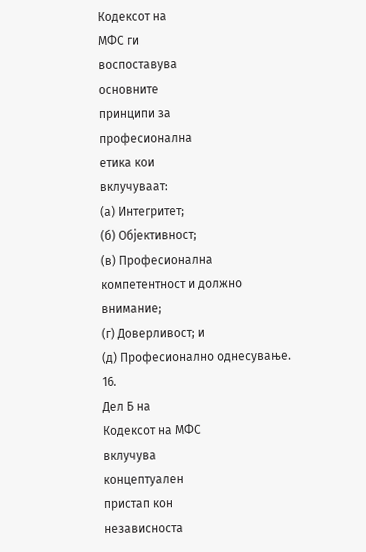Кодексот на
МФС ги
воспоставува
основните
принципи за
професионална
етика кои
вклучуваат:
(а) Интегритет;
(б) Објективност;
(в) Професионална компетентност и должно внимание;
(г) Доверливост; и
(д) Професионално однесување.
16.
Дел Б на
Кодексот на МФС
вклучува
концептуален
пристап кон
независноста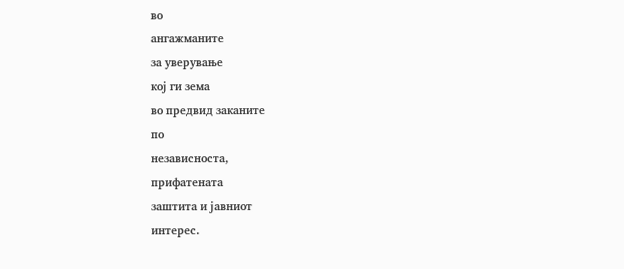во
ангажманите
за уверување
кој ги зема
во предвид заканите
по
независноста,
прифатената
заштита и јавниот
интерес.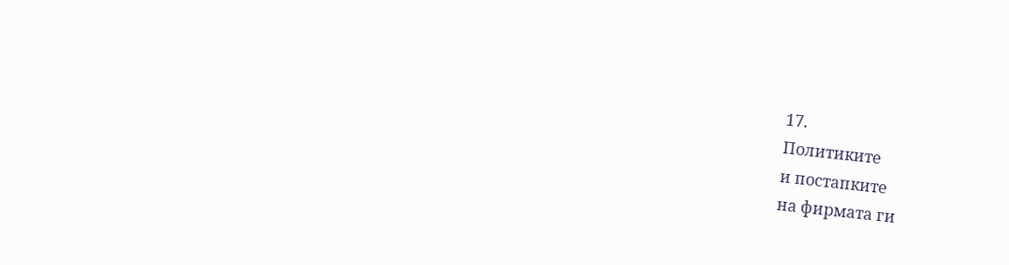17.
Политиките
и постапките
на фирмата ги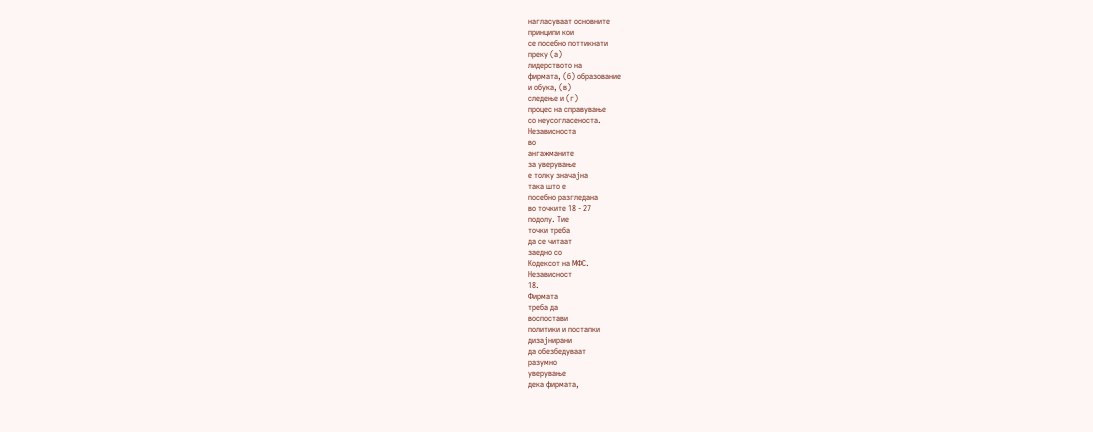нагласуваат основните
принципи кои
се посебно поттикнати
преку (а)
лидерството на
фирмата, (б) образование
и обука, (в)
следење и (г)
процес на справување
со неусогласеноста.
Независноста
во
ангажманите
за уверување
е толку значајна
така што е
посебно разгледана
во точките 18 - 27
подолу. Тие
точки треба
да се читаат
заедно со
Кодексот на МФС.
Независност
18.
Фирмата
треба да
воспостави
политики и постапки
дизајнирани
да обезбедуваат
разумно
уверување
дека фирмата,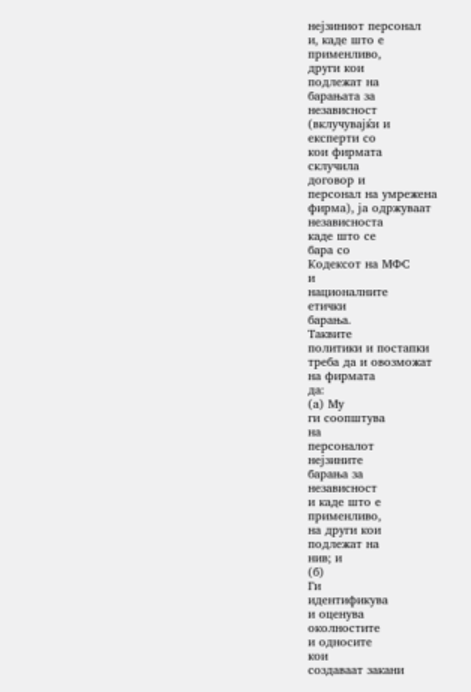нејзиниот персонал
и, каде што е
применливо,
други кои
подлежат на
барањата за
независност
(вклучувајќи и
експерти со
кои фирмата
склучила
договор и
персонал на умрежена
фирма), ја одржуваат
независноста
каде што се
бара со
Кодексот на МФС
и
националните
етички
барања.
Таквите
политики и постапки
треба да и овозможат
на фирмата
да:
(а) Му
ги соопштува
на
персоналот
нејзините
барања за
независност
и каде што е
применливо,
на други кои
подлежат на
нив; и
(б)
Ги
идентификува
и оценува
околностите
и односите
кои
создаваат закани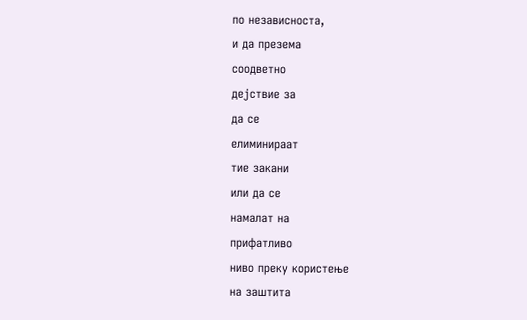по независноста,
и да презема
соодветно
дејствие за
да се
елиминираат
тие закани
или да се
намалат на
прифатливо
ниво преку користење
на заштита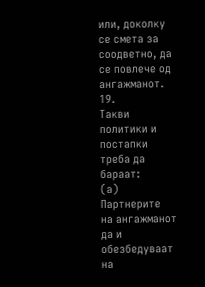или, доколку
се смета за
соодветно, да
се повлече од
ангажманот.
19.
Такви
политики и постапки
треба да
бараат:
(а)
Партнерите
на ангажманот
да и обезбедуваат
на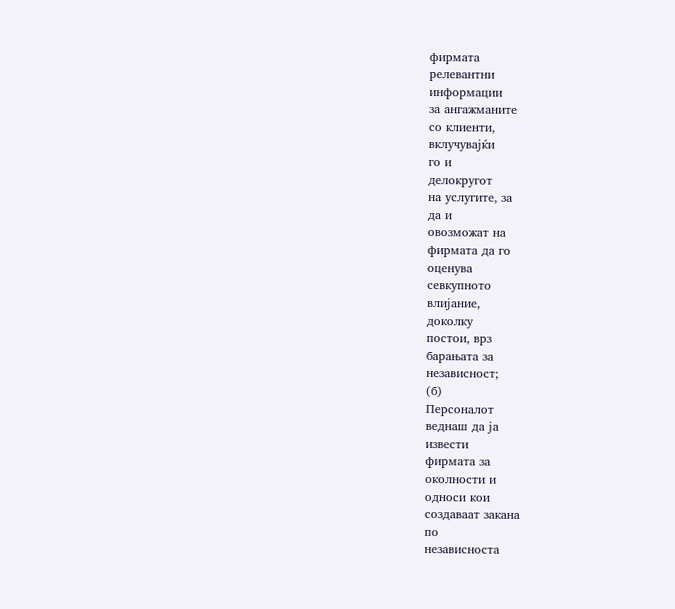фирмата
релевантни
информации
за ангажманите
со клиенти,
вклучувајќи
го и
делокругот
на услугите, за
да и
овозможат на
фирмата да го
оценува
севкупното
влијание,
доколку
постои, врз
барањата за
независност;
(б)
Персоналот
веднаш да ја
извести
фирмата за
околности и
односи кои
создаваат закана
по
независноста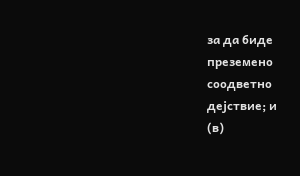за да биде
преземено
соодветно
дејствие; и
(в)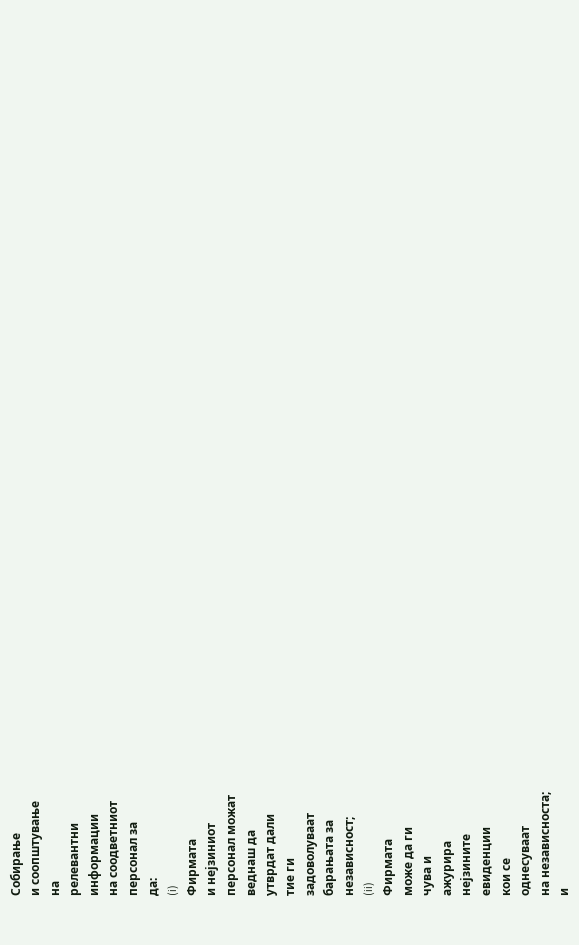Собирање
и соопштување
на
релевантни
информации
на соодветниот
персонал за
да:
(i)
Фирмата
и нејзиниот
персонал можат
веднаш да
утврдат дали
тие ги
задоволуваат
барањата за
независност;
(ii)
Фирмата
може да ги
чува и
ажурира
нејзините
евиденции
кои се
однесуваат
на независноста;
и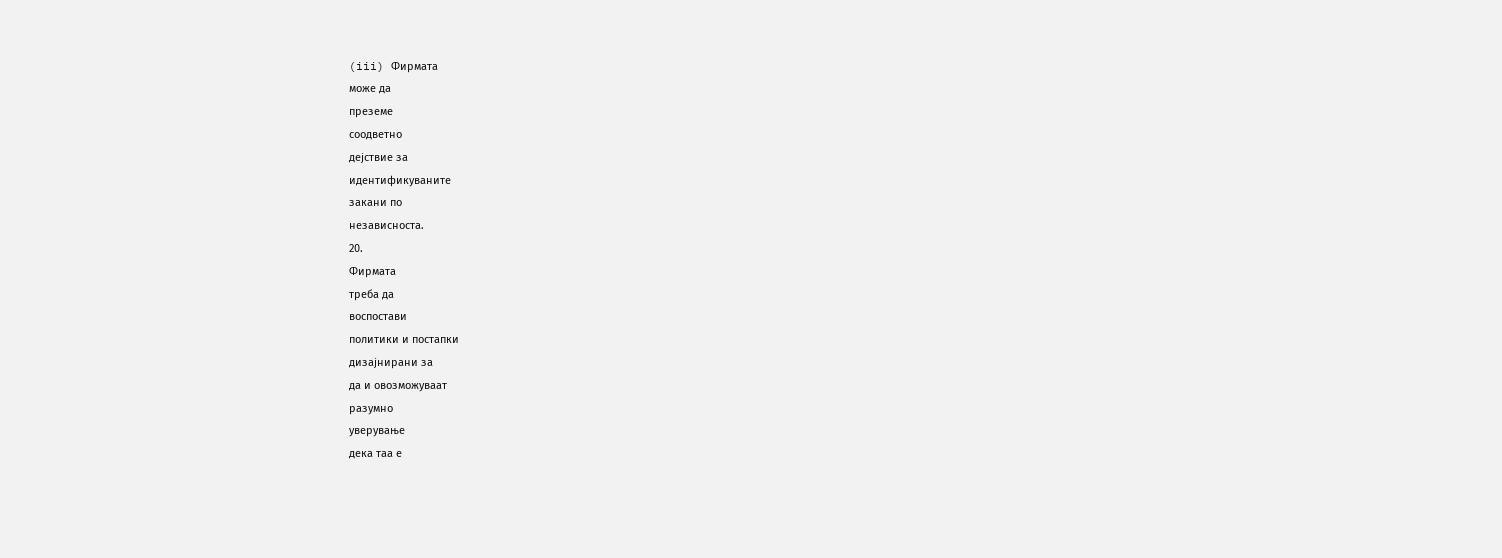(iii) Фирмата
може да
преземе
соодветно
дејствие за
идентификуваните
закани по
независноста.
20.
Фирмата
треба да
воспостави
политики и постапки
дизајнирани за
да и овозможуваат
разумно
уверување
дека таа е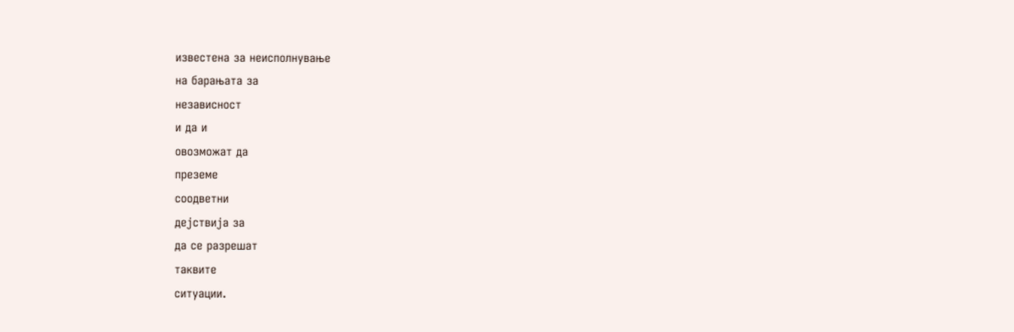известена за неисполнување
на барањата за
независност
и да и
овозможат да
преземе
соодветни
дејствија за
да се разрешат
таквите
ситуации.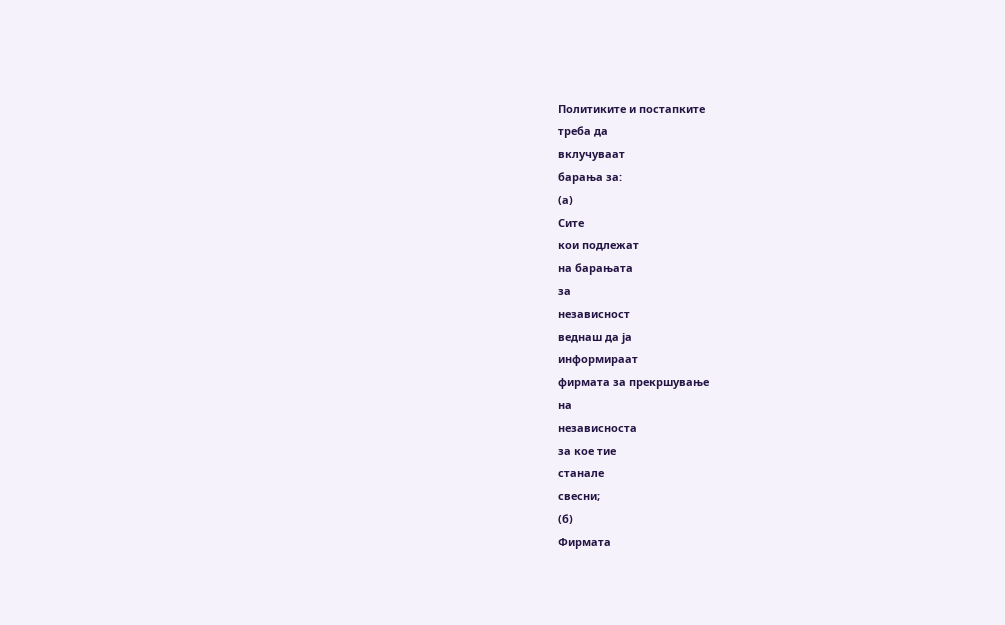Политиките и постапките
треба да
вклучуваат
барања за:
(а)
Сите
кои подлежат
на барањата
за
независност
веднаш да ја
информираат
фирмата за прекршување
на
независноста
за кое тие
станале
свесни;
(б)
Фирмата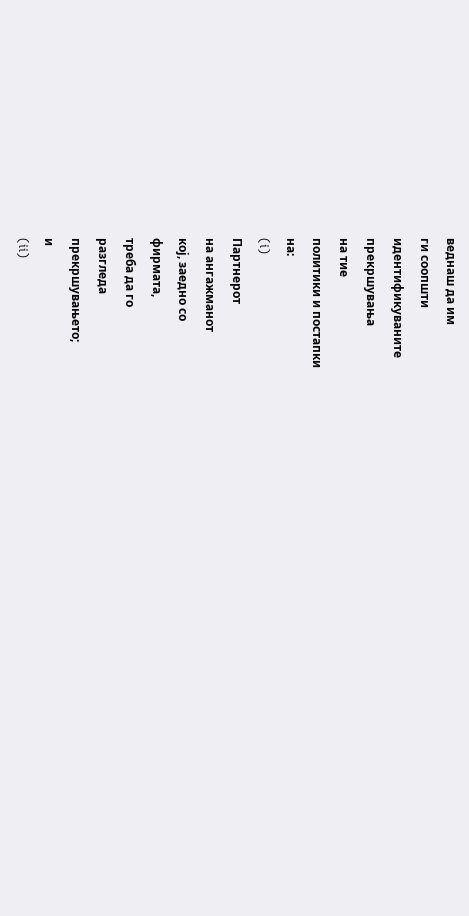веднаш да им
ги соопшти
идентификуваните
прекршувања
на тие
политики и постапки
на:
(i)
Партнерот
на ангажманот
кој, заедно со
фирмата,
треба да го
разгледа
прекршувањето;
и
(ii)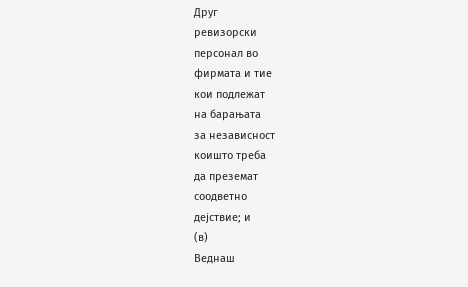Друг
ревизорски
персонал во
фирмата и тие
кои подлежат
на барањата
за независност
коишто треба
да преземат
соодветно
дејствие; и
(в)
Веднаш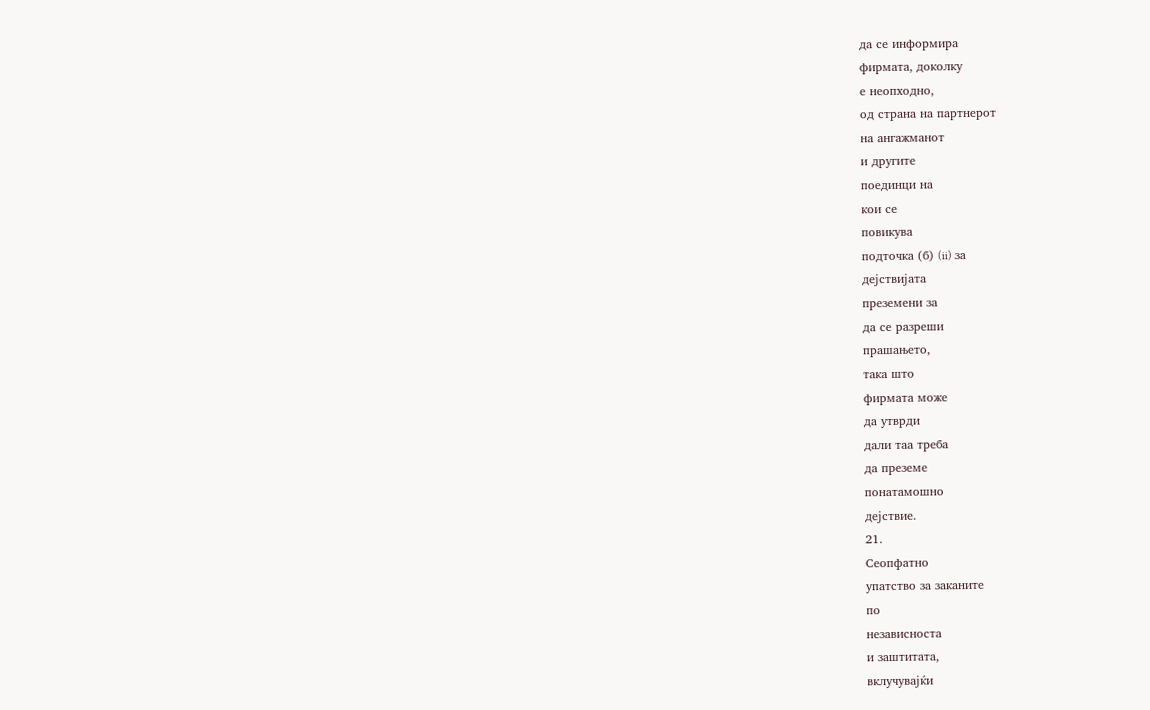да се информира
фирмата, доколку
е неопходно,
од страна на партнерот
на ангажманот
и другите
поединци на
кои се
повикува
подточка (б) (ii) за
дејствијата
преземени за
да се разреши
прашањето,
така што
фирмата може
да утврди
дали таа треба
да преземе
понатамошно
дејствие.
21.
Сеопфатно
упатство за заканите
по
независноста
и заштитата,
вклучувајќи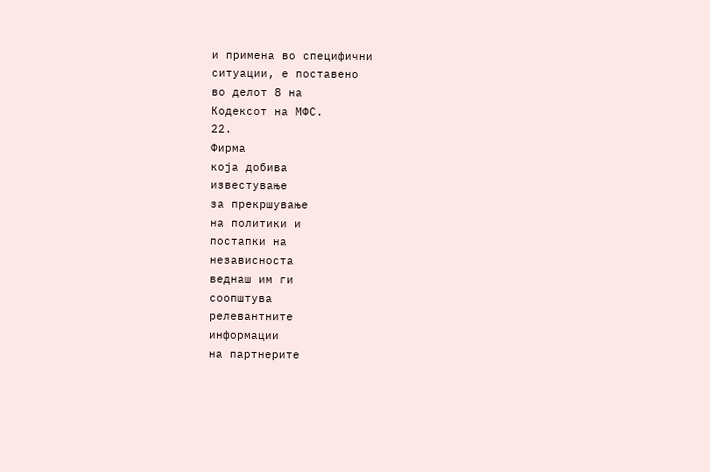и примена во специфични
ситуации, е поставено
во делот 8 на
Кодексот на МФС.
22.
Фирма
која добива
известување
за прекршување
на политики и
постапки на
независноста
веднаш им ги
соопштува
релевантните
информации
на партнерите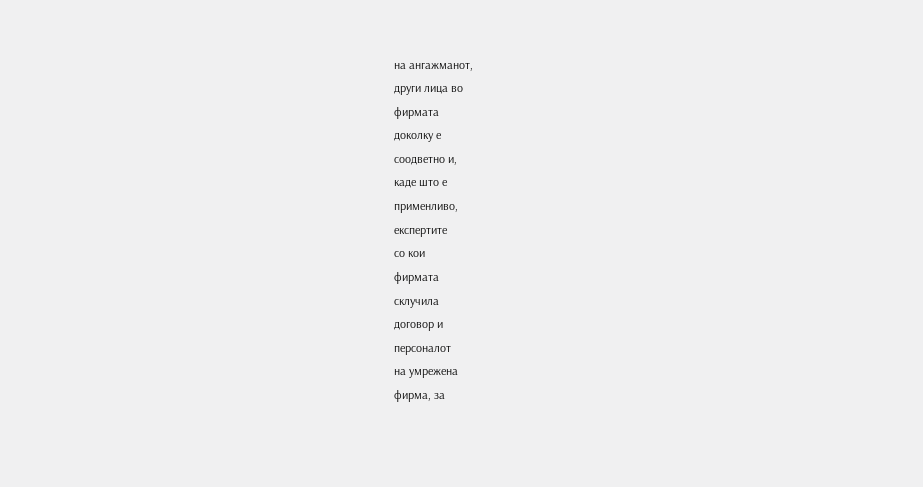на ангажманот,
други лица во
фирмата
доколку е
соодветно и,
каде што е
применливо,
експертите
со кои
фирмата
склучила
договор и
персоналот
на умрежена
фирма, за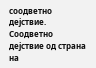соодветно
дејствие.
Соодветно
дејствие од страна
на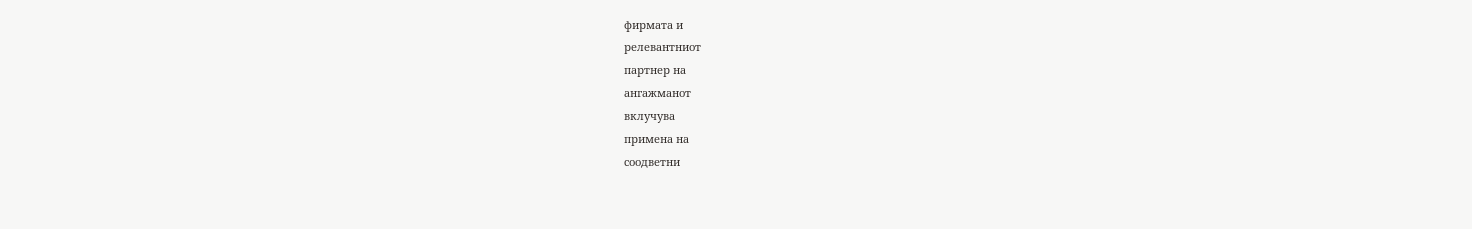фирмата и
релевантниот
партнер на
ангажманот
вклучува
примена на
соодветни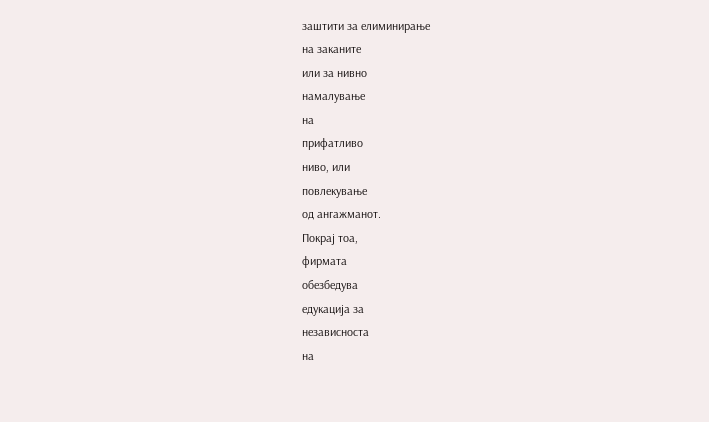заштити за елиминирање
на заканите
или за нивно
намалување
на
прифатливо
ниво, или
повлекување
од ангажманот.
Покрај тоа,
фирмата
обезбедува
едукација за
независноста
на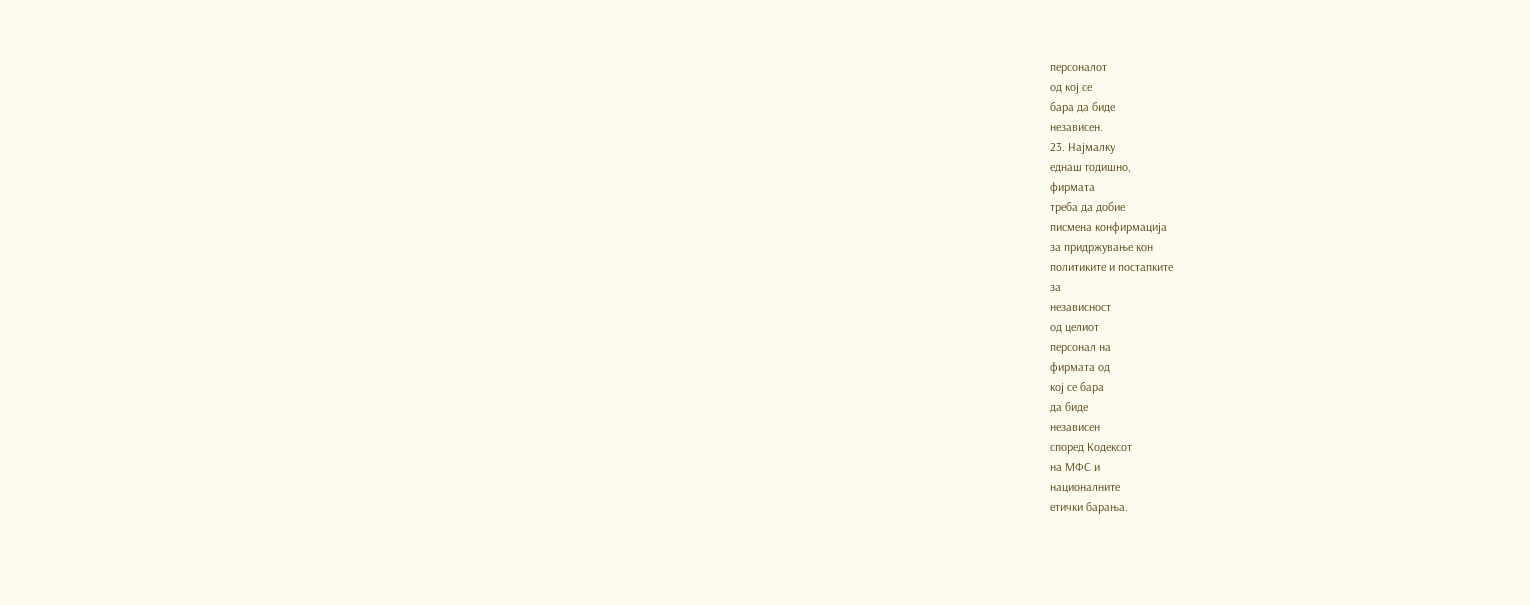персоналот
од кој се
бара да биде
независен.
23. Најмалку
еднаш годишно,
фирмата
треба да добие
писмена конфирмација
за придржување кон
политиките и постапките
за
независност
од целиот
персонал на
фирмата од
кој се бара
да биде
независен
според Кодексот
на МФС и
националните
етички барања.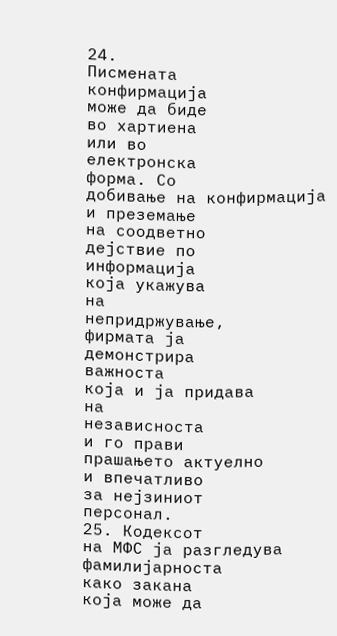24.
Писмената
конфирмација
може да биде
во хартиена
или во
електронска
форма. Со
добивање на конфирмација
и преземање
на соодветно
дејствие по
информација
која укажува
на
непридржување,
фирмата ја
демонстрира
важноста
која и ја придава
на
независноста
и го прави
прашањето актуелно
и впечатливо
за нејзиниот
персонал.
25. Кодексот
на МФС ја разгледува
фамилијарноста
како закана
која може да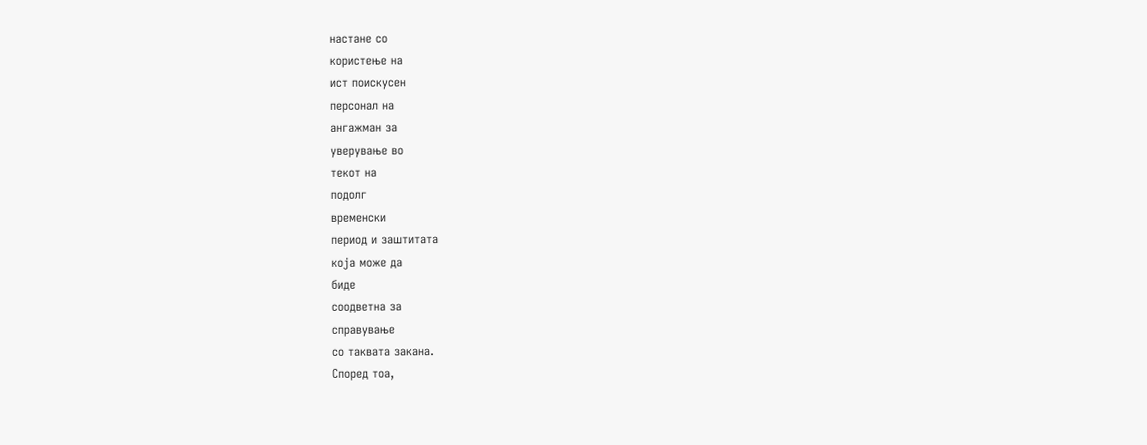настане со
користење на
ист поискусен
персонал на
ангажман за
уверување во
текот на
подолг
временски
период и заштитата
која може да
биде
соодветна за
справување
со таквата закана.
Според тоа,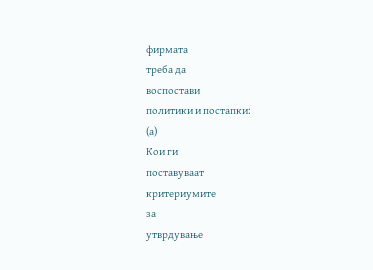фирмата
треба да
воспостави
политики и постапки:
(а)
Кои ги
поставуваат
критериумите
за
утврдување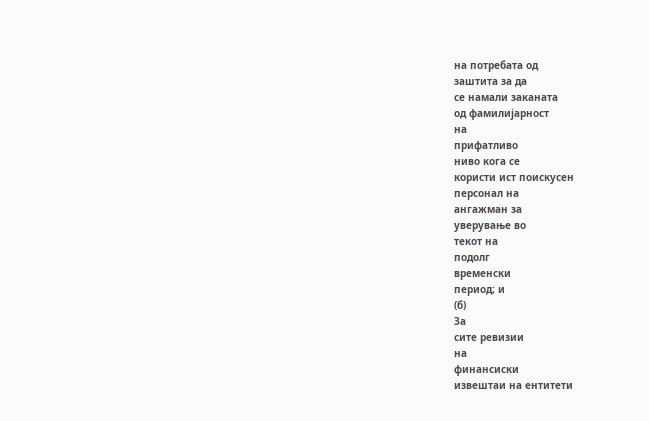на потребата од
заштита за да
се намали заканата
од фамилијарност
на
прифатливо
ниво кога се
користи ист поискусен
персонал на
ангажман за
уверување во
текот на
подолг
временски
период; и
(б)
За
сите ревизии
на
финансиски
извештаи на ентитети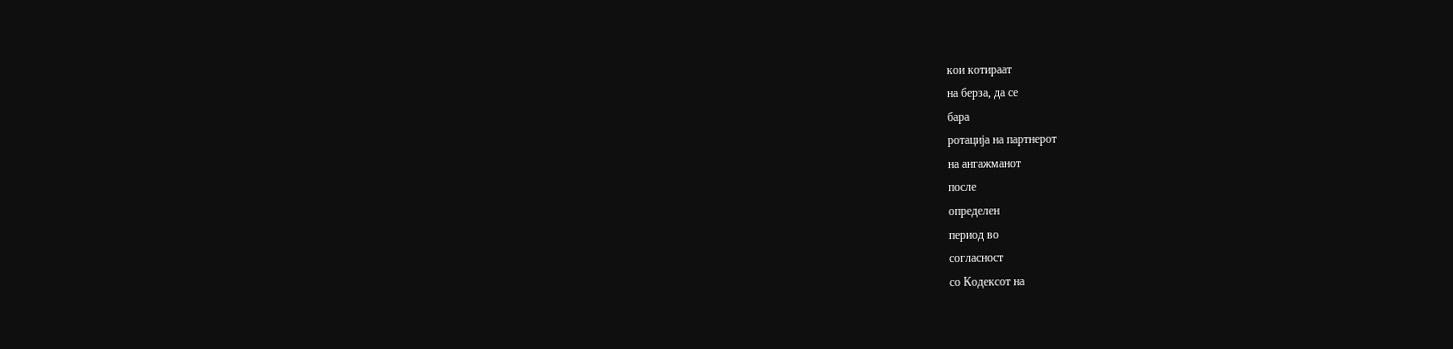кои котираат
на берза, да се
бара
ротација на партнерот
на ангажманот
после
определен
период во
согласност
со Кодексот на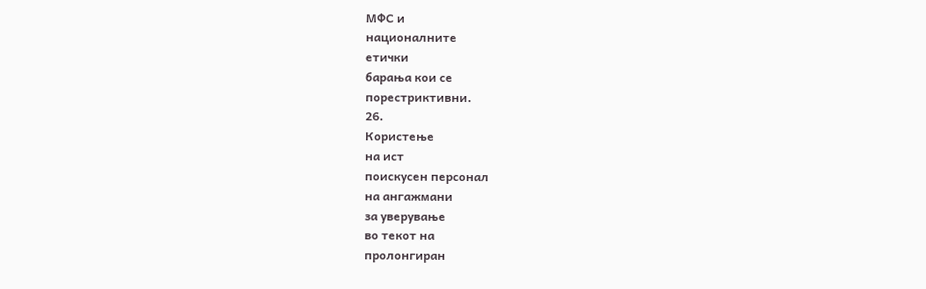МФС и
националните
етички
барања кои се
порестриктивни.
26.
Користење
на ист
поискусен персонал
на ангажмани
за уверување
во текот на
пролонгиран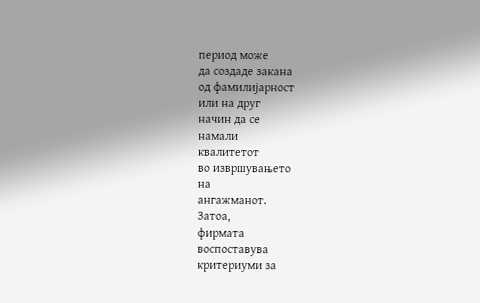период може
да создаде закана
од фамилијарност
или на друг
начин да се
намали
квалитетот
во извршувањето
на
ангажманот.
Затоа,
фирмата
воспоставува
критериуми за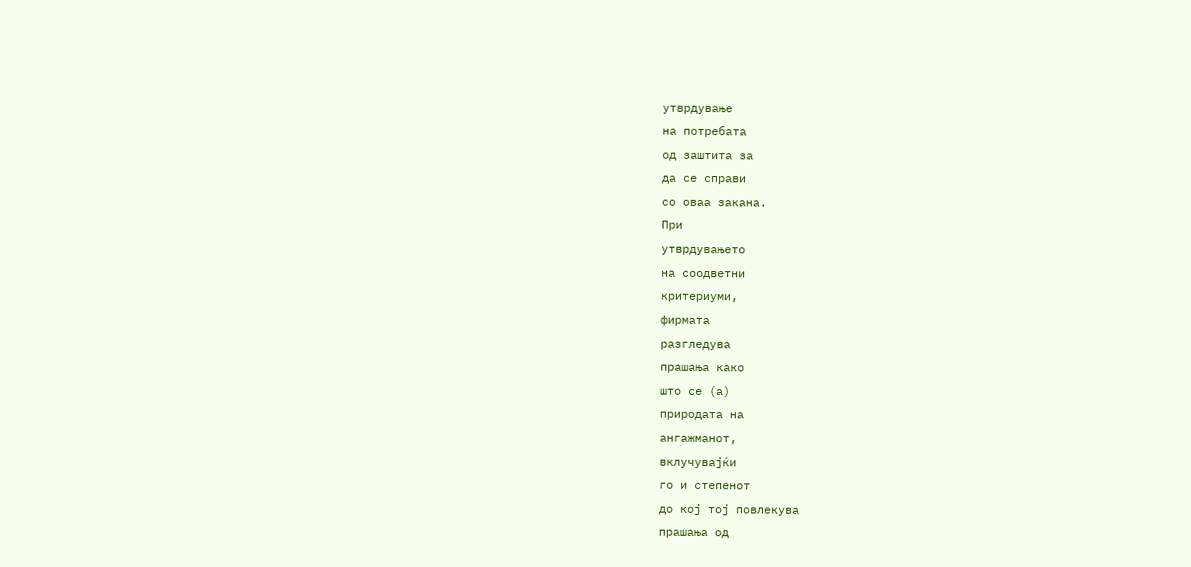утврдување
на потребата
од заштита за
да се справи
со оваа закана.
При
утврдувањето
на соодветни
критериуми,
фирмата
разгледува
прашања како
што се (а)
природата на
ангажманот,
вклучувајќи
го и степенот
до кој тој повлекува
прашања од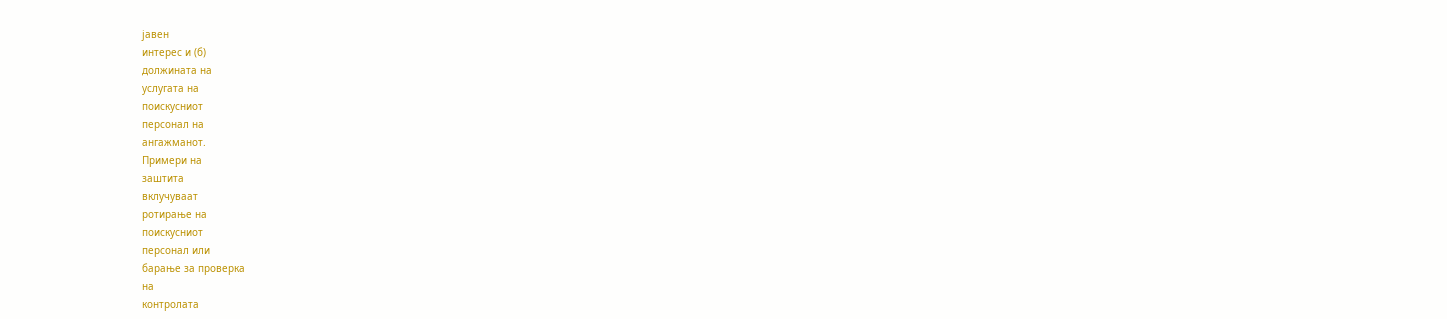јавен
интерес и (б)
должината на
услугата на
поискусниот
персонал на
ангажманот.
Примери на
заштита
вклучуваат
ротирање на
поискусниот
персонал или
барање за проверка
на
контролата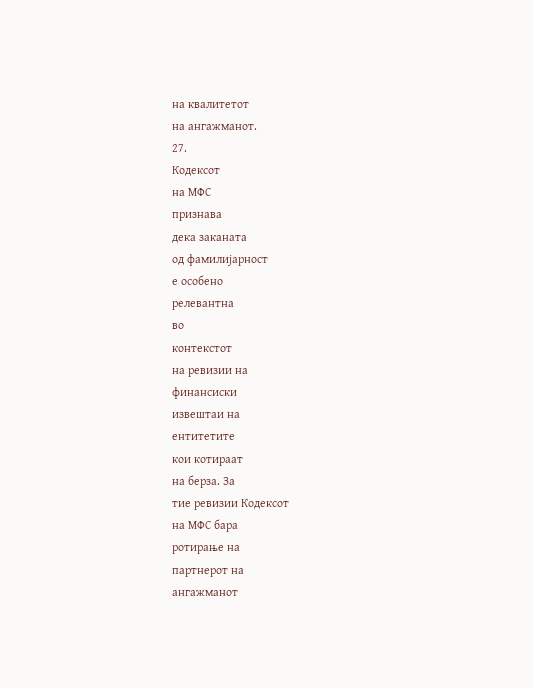на квалитетот
на ангажманот.
27.
Кодексот
на МФС
признава
дека заканата
од фамилијарност
е особено
релевантна
во
контекстот
на ревизии на
финансиски
извештаи на
ентитетите
кои котираат
на берза. За
тие ревизии Кодексот
на МФС бара
ротирање на
партнерот на
ангажманот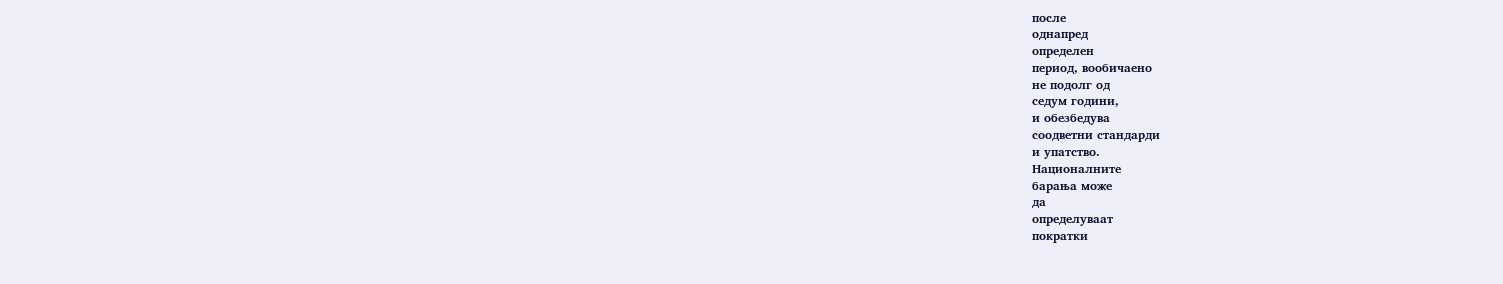после
однапред
определен
период, вообичаено
не подолг од
седум години,
и обезбедува
соодветни стандарди
и упатство.
Националните
барања може
да
определуваат
пократки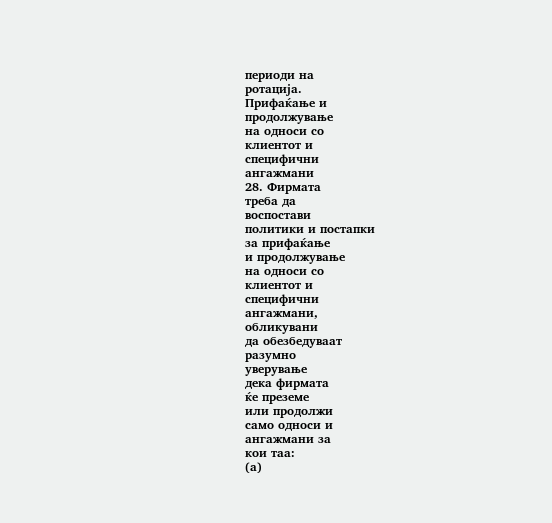периоди на
ротација.
Прифаќање и
продолжување
на односи со
клиентот и
специфични
ангажмани
28. Фирмата
треба да
воспостави
политики и постапки
за прифаќање
и продолжување
на односи со
клиентот и
специфични
ангажмани,
обликувани
да обезбедуваат
разумно
уверување
дека фирмата
ќе преземе
или продолжи
само односи и
ангажмани за
кои таа:
(а)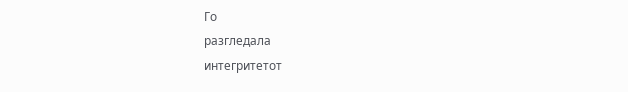Го
разгледала
интегритетот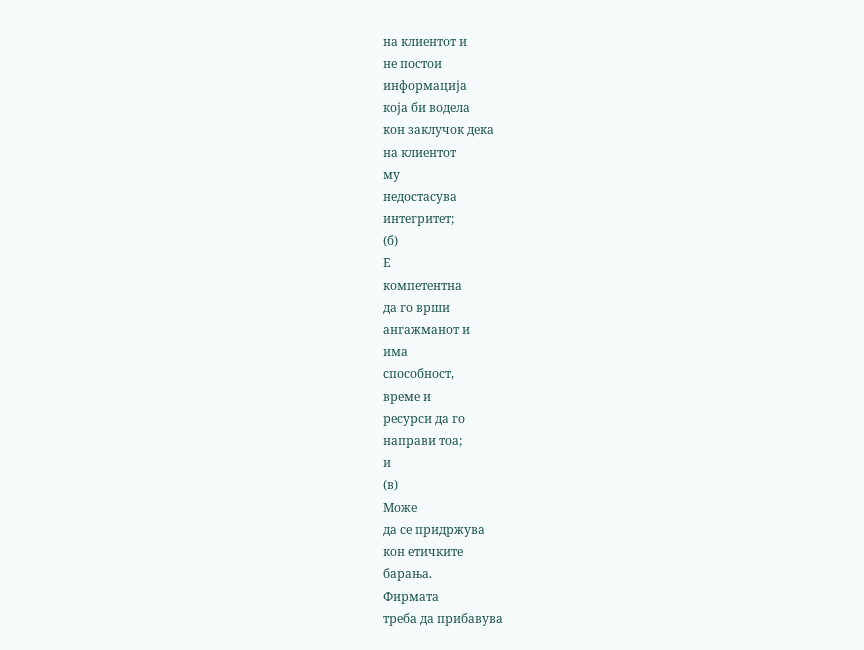на клиентот и
не постои
информација
која би водела
кон заклучок дека
на клиентот
му
недостасува
интегритет;
(б)
Е
компетентна
да го врши
ангажманот и
има
способност,
време и
ресурси да го
направи тоа;
и
(в)
Може
да се придржува
кон етичките
барања.
Фирмата
треба да прибавува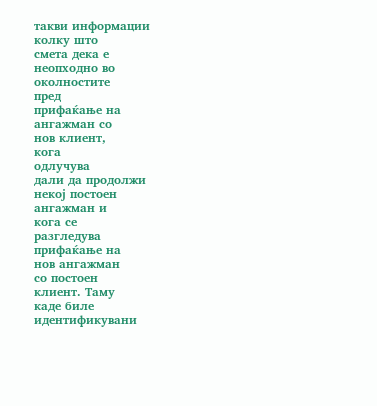такви информации
колку што
смета дека е
неопходно во
околностите
пред
прифаќање на
ангажман со
нов клиент,
кога
одлучува
дали да продолжи
некој постоен
ангажман и
кога се
разгледува
прифаќање на
нов ангажман
со постоен
клиент. Таму
каде биле
идентификувани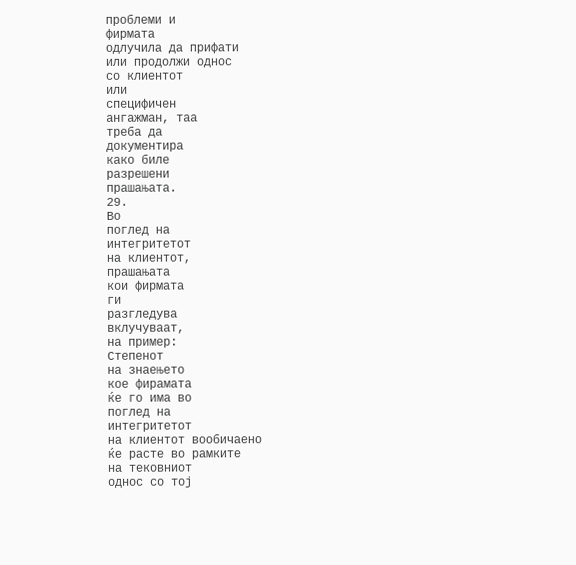проблеми и
фирмата
одлучила да прифати
или продолжи однос
со клиентот
или
специфичен
ангажман, таа
треба да
документира
како биле
разрешени
прашањата.
29.
Во
поглед на
интегритетот
на клиентот,
прашањата
кои фирмата
ги
разгледува
вклучуваат,
на пример:
Степенот
на знаењето
кое фирамата
ќе го има во
поглед на
интегритетот
на клиентот вообичаено
ќе расте во рамките
на тековниот
однос со тој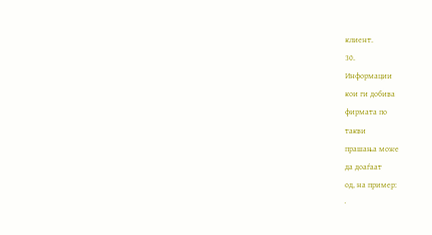клиент.
30.
Информации
кои ги добива
фирмата по
такви
прашања може
да доаѓаат
од, на пример:
·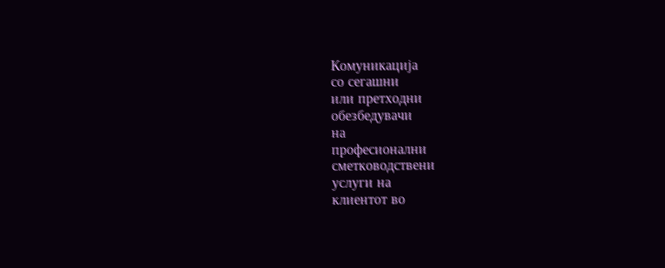Комуникација
со сегашни
или претходни
обезбедувачи
на
професионални
сметководствени
услуги на
клиентот во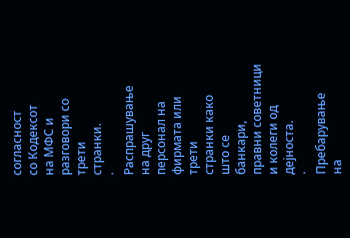согласност
со Кодексот
на МФС и
разговори со
трети
странки.
·
Распрашување
на друг
персонал на
фирмата или
трети
странки како
што се
банкари,
правни советници
и колеги од
дејноста.
·
Пребарување
на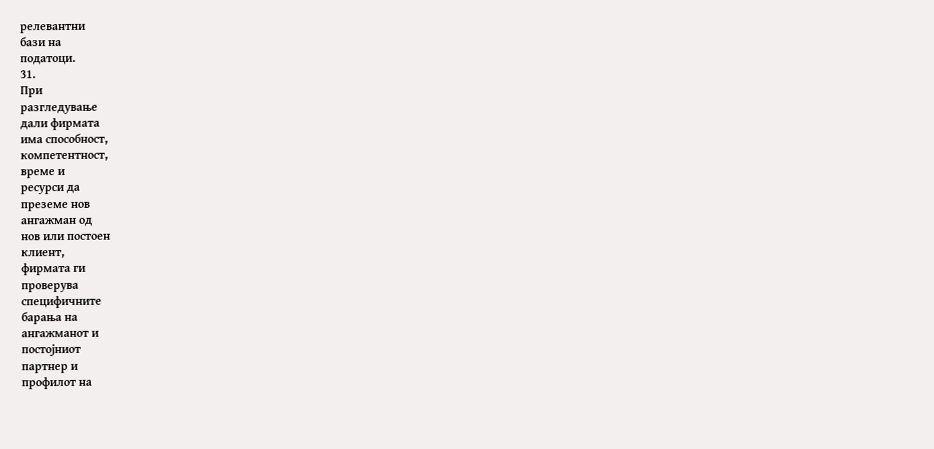релевантни
бази на
податоци.
31.
При
разгледување
дали фирмата
има способност,
компетентност,
време и
ресурси да
преземе нов
ангажман од
нов или постоен
клиент,
фирмата ги
проверува
специфичните
барања на
ангажманот и
постојниот
партнер и
профилот на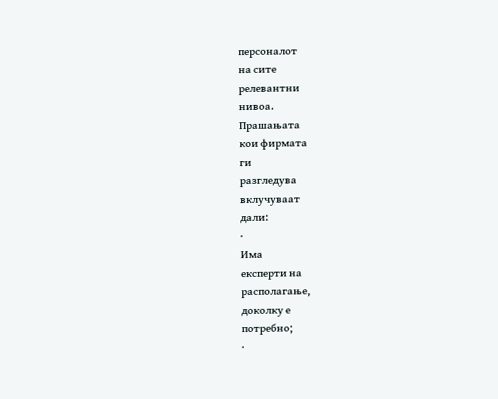персоналот
на сите
релевантни
нивоа.
Прашањата
кои фирмата
ги
разгледува
вклучуваат
дали:
·
Има
експерти на
располагање,
доколку е
потребно;
·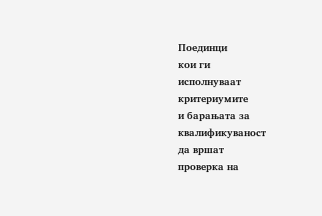Поединци
кои ги
исполнуваат
критериумите
и барањата за
квалификуваност
да вршат
проверка на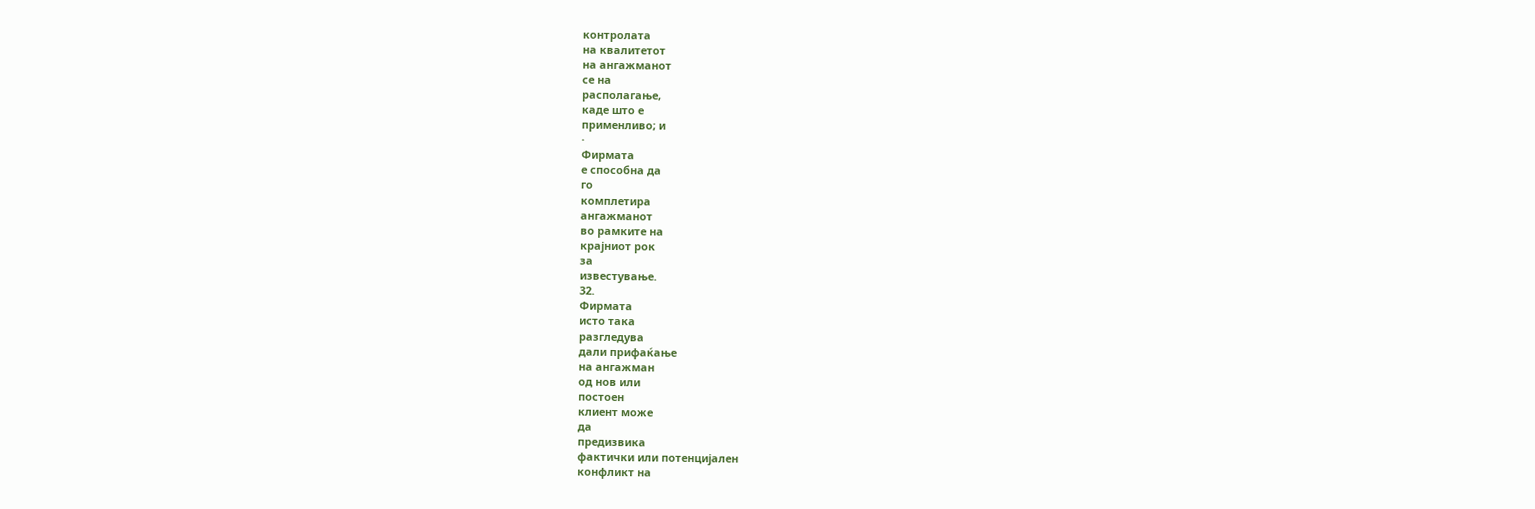контролата
на квалитетот
на ангажманот
се на
располагање,
каде што е
применливо; и
·
Фирмата
е способна да
го
комплетира
ангажманот
во рамките на
крајниот рок
за
известување.
32.
Фирмата
исто така
разгледува
дали прифаќање
на ангажман
од нов или
постоен
клиент може
да
предизвика
фактички или потенцијален
конфликт на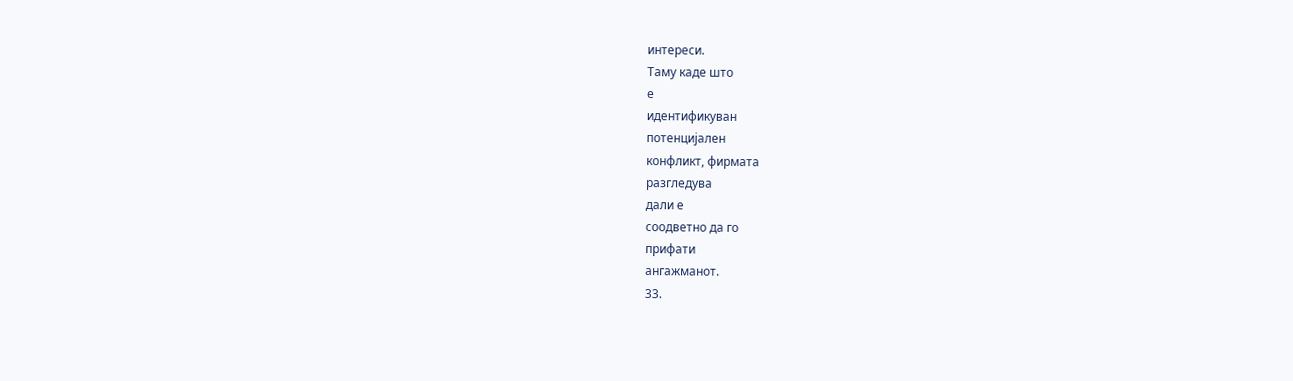интереси.
Таму каде што
е
идентификуван
потенцијален
конфликт, фирмата
разгледува
дали е
соодветно да го
прифати
ангажманот.
33.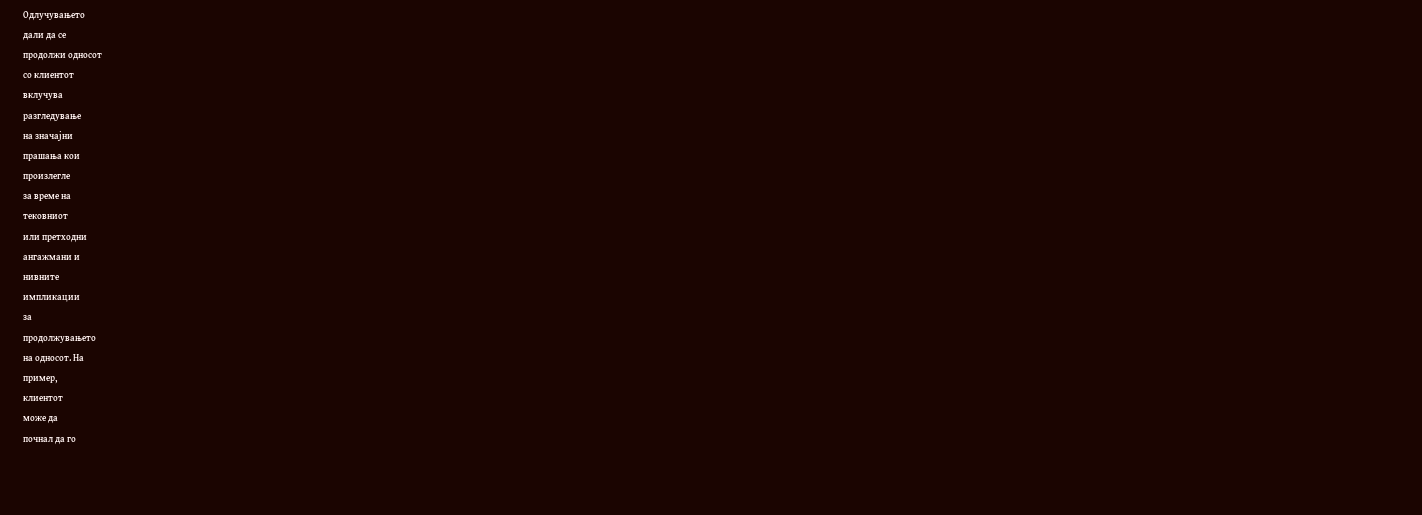Одлучувањето
дали да се
продолжи односот
со клиентот
вклучува
разгледување
на значајни
прашања кои
произлегле
за време на
тековниот
или претходни
ангажмани и
нивните
импликации
за
продолжувањето
на односот. На
пример,
клиентот
може да
почнал да го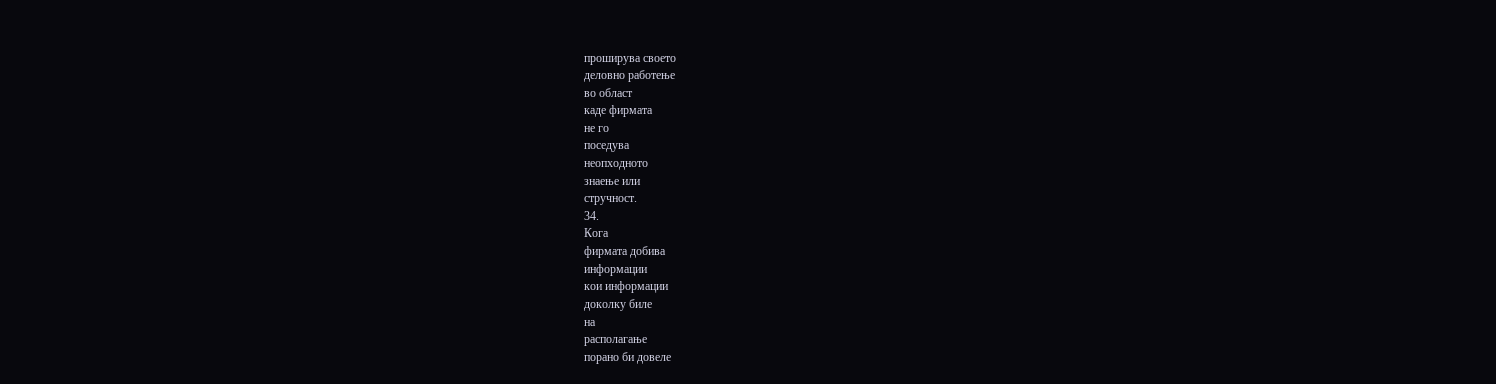проширува своето
деловно работење
во област
каде фирмата
не го
поседува
неопходното
знаење или
стручност.
34.
Кога
фирмата добива
информации
кои информации
доколку биле
на
располагање
порано би довеле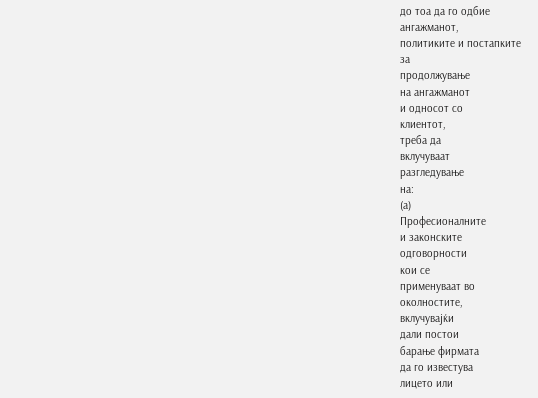до тоа да го одбие
ангажманот,
политиките и постапките
за
продолжување
на ангажманот
и односот со
клиентот,
треба да
вклучуваат
разгледување
на:
(а)
Професионалните
и законските
одговорности
кои се
применуваат во
околностите,
вклучувајќи
дали постои
барање фирмата
да го известува
лицето или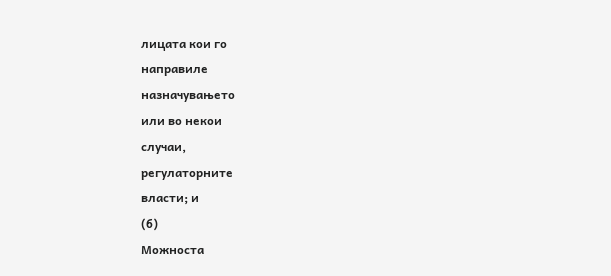лицата кои го
направиле
назначувањето
или во некои
случаи,
регулаторните
власти; и
(б)
Можноста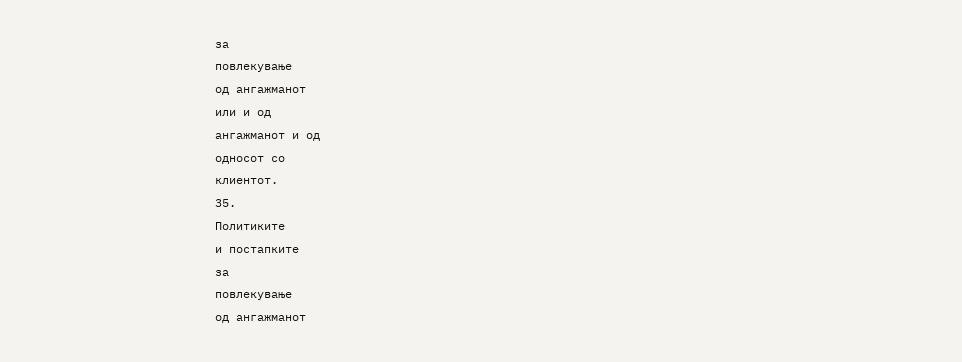за
повлекување
од ангажманот
или и од
ангажманот и од
односот со
клиентот.
35.
Политиките
и постапките
за
повлекување
од ангажманот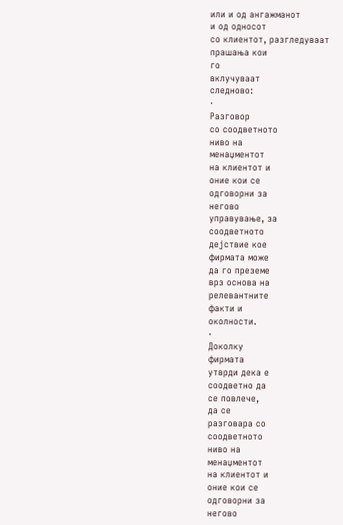или и од ангажманот
и од односот
со клиентот, разгледуваат
прашања кои
го
вклучуваат
следново:
·
Разговор
со соодветното
ниво на
менаџментот
на клиентот и
оние кои се
одговорни за
негово
управување, за
соодветното
дејствие кое
фирмата може
да го преземе
врз основа на
релевантните
факти и
околности.
·
Доколку
фирмата
утврди дека е
соодветно да
се повлече,
да се
разговара со
соодветното
ниво на
менаџментот
на клиентот и
оние кои се
одговорни за
негово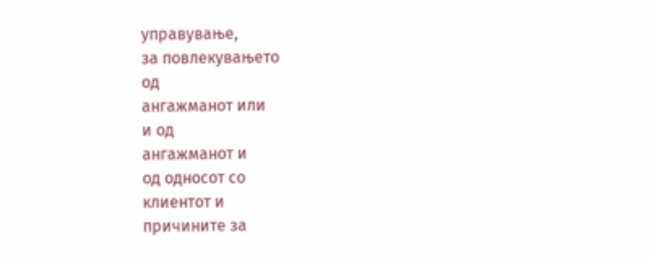управување,
за повлекувањето
од
ангажманот или
и од
ангажманот и
од односот со
клиентот и
причините за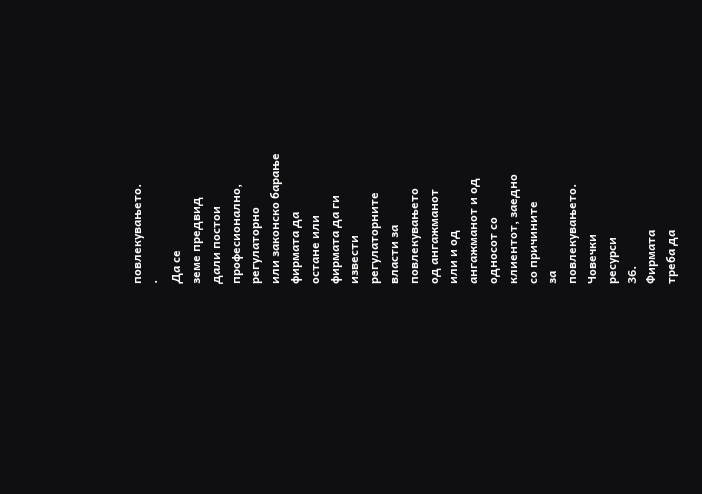повлекувањето.
·
Да се
земе предвид
дали постои
професионално,
регулаторно
или законско барање
фирмата да
остане или
фирмата да ги
извести
регулаторните
власти за
повлекувањето
од ангажманот
или и од
ангажманот и од
односот со
клиентот, заедно
со причините
за
повлекувањето.
Човечки
ресурси
36.
Фирмата
треба да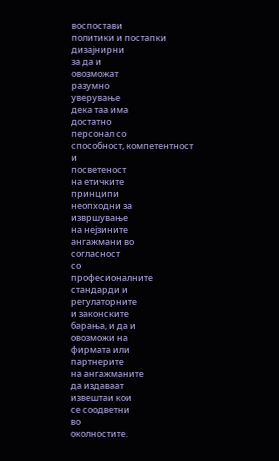воспостави
политики и постапки
дизајнирни
за да и
овозможат
разумно
уверување
дека таа има
достатно
персонал со
способност, компетентност
и
посветеност
на етичките
принципи
неопходни за
извршување
на нејзините
ангажмани во
согласност
со
професионалните
стандарди и
регулаторните
и законските
барања, и да и
овозможи на
фирмата или
партнерите
на ангажманите
да издаваат
извештаи кои
се соодветни
во
околностите.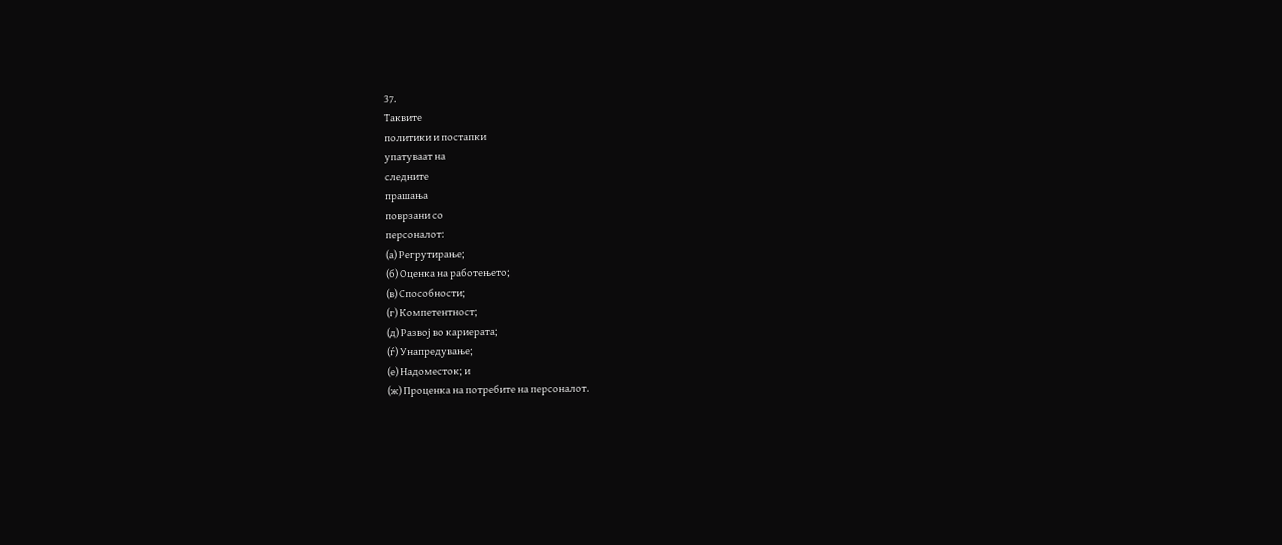37.
Таквите
политики и постапки
упатуваат на
следните
прашања
поврзани со
персоналот:
(а) Регрутирање;
(б) Оценка на работењето;
(в) Способности;
(г) Компетентност;
(д) Развој во кариерата;
(ѓ) Унапредување;
(е) Надоместок; и
(ж) Проценка на потребите на персоналот.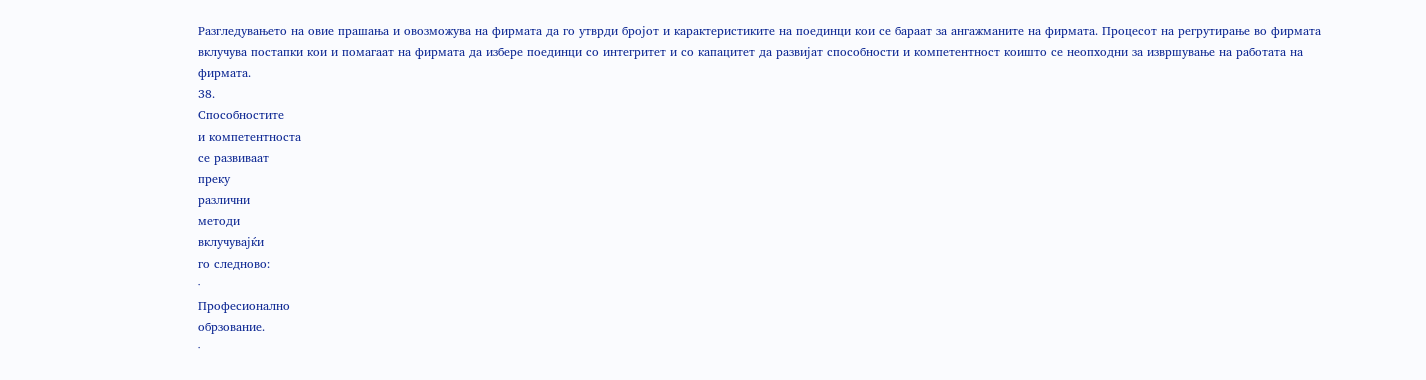Разгледувањето на овие прашања и овозможува на фирмата да го утврди бројот и карактеристиките на поединци кои се бараат за ангажманите на фирмата. Процесот на регрутирање во фирмата вклучува постапки кои и помагаат на фирмата да избере поединци со интегритет и со капацитет да развијат способности и компетентност коишто се неопходни за извршување на работата на фирмата.
38.
Способностите
и компетентноста
се развиваат
преку
различни
методи
вклучувајќи
го следново:
·
Професионално
обрзование.
·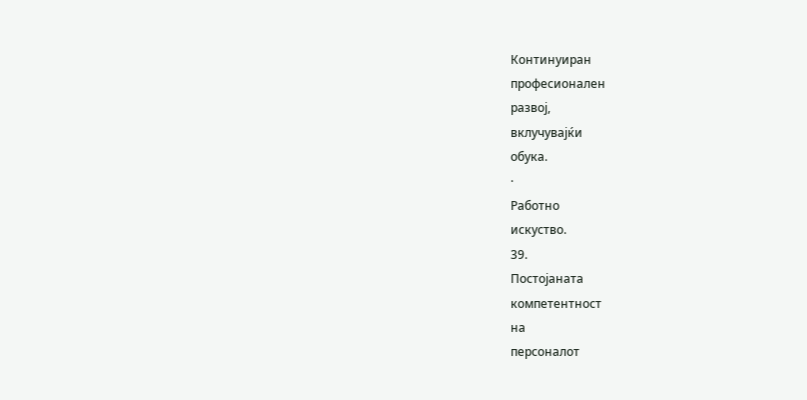Континуиран
професионален
развој,
вклучувајќи
обука.
·
Работно
искуство.
39.
Постојаната
компетентност
на
персоналот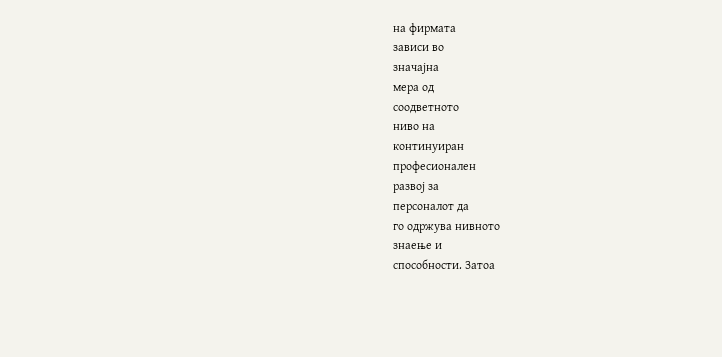на фирмата
зависи во
значајна
мера од
соодветното
ниво на
континуиран
професионален
развој за
персоналот да
го одржува нивното
знаење и
способности. Затоа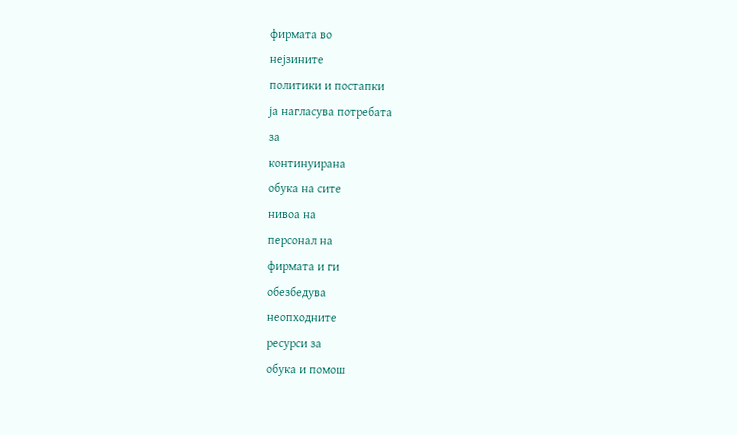фирмата во
нејзините
политики и постапки
ја нагласува потребата
за
континуирана
обука на сите
нивоа на
персонал на
фирмата и ги
обезбедува
неопходните
ресурси за
обука и помош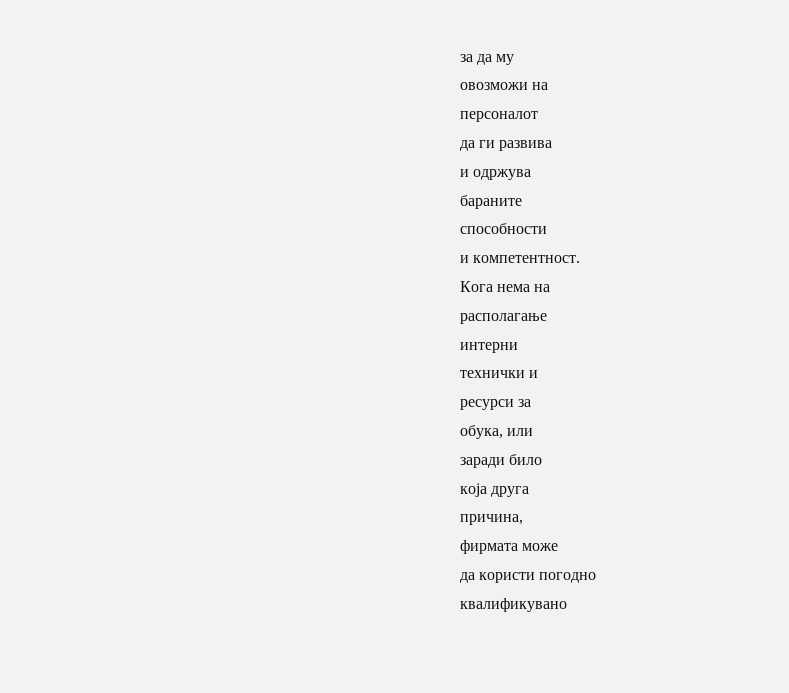за да му
овозможи на
персоналот
да ги развива
и одржува
бараните
способности
и компетентност.
Кога нема на
располагање
интерни
технички и
ресурси за
обука, или
заради било
која друга
причина,
фирмата може
да користи погодно
квалификувано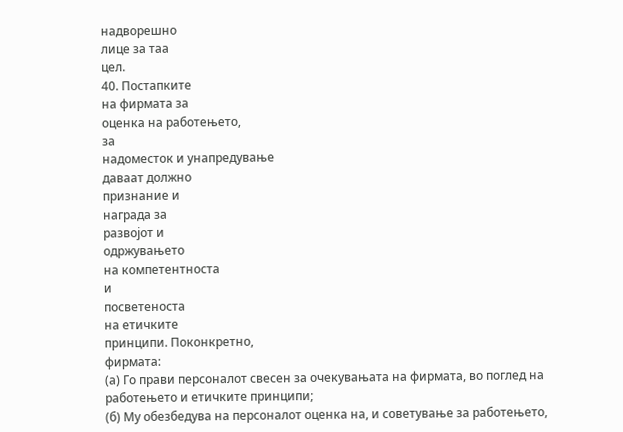надворешно
лице за таа
цел.
40. Постапките
на фирмата за
оценка на работењето,
за
надоместок и унапредување
даваат должно
признание и
награда за
развојот и
одржувањето
на компетентноста
и
посветеноста
на етичките
принципи. Поконкретно,
фирмата:
(а) Го прави персоналот свесен за очекувањата на фирмата, во поглед на работењето и етичките принципи;
(б) Му обезбедува на персоналот оценка на, и советување за работењето,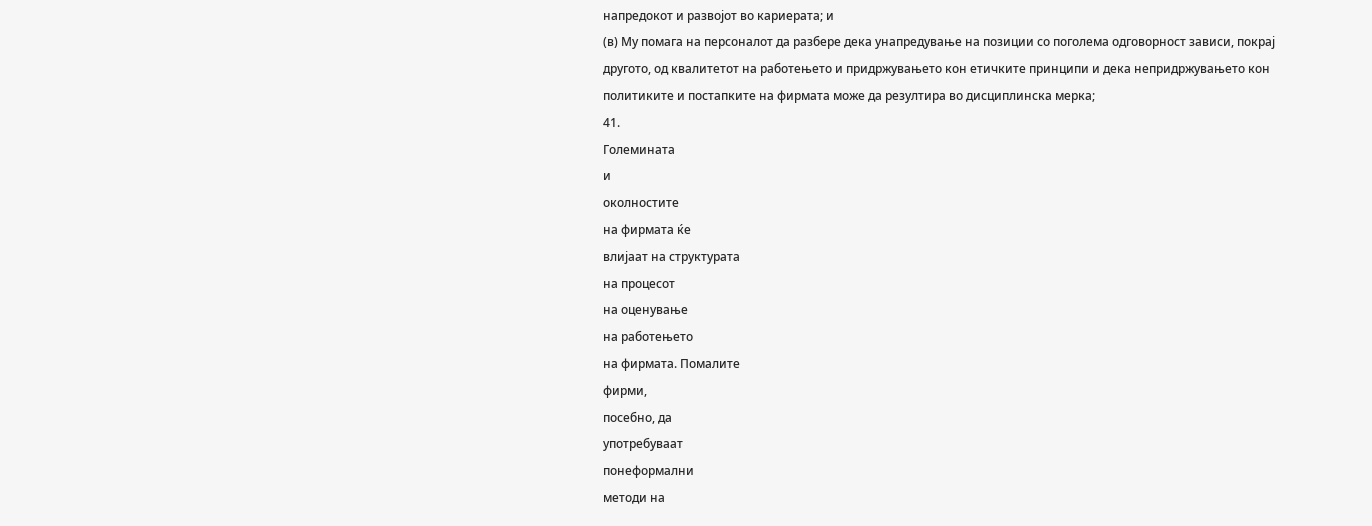напредокот и развојот во кариерата; и
(в) Му помага на персоналот да разбере дека унапредување на позиции со поголема одговорност зависи, покрај другото, од квалитетот на работењето и придржувањето кон етичките принципи и дека непридржувањето кон политиките и постапките на фирмата може да резултира во дисциплинска мерка;
41.
Големината
и
околностите
на фирмата ќе
влијаат на структурата
на процесот
на оценување
на работењето
на фирмата. Помалите
фирми,
посебно, да
употребуваат
понеформални
методи на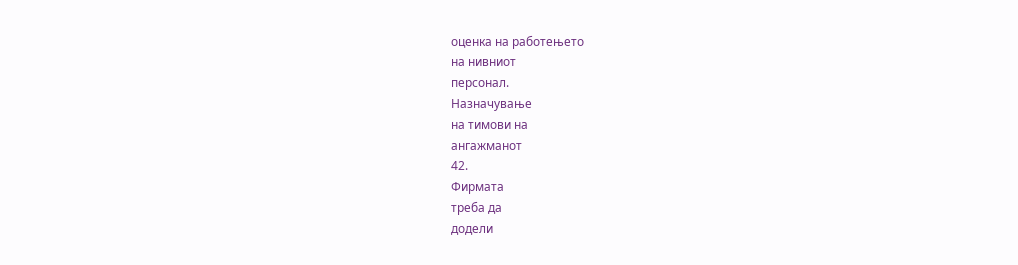оценка на работењето
на нивниот
персонал.
Назначување
на тимови на
ангажманот
42.
Фирмата
треба да
додели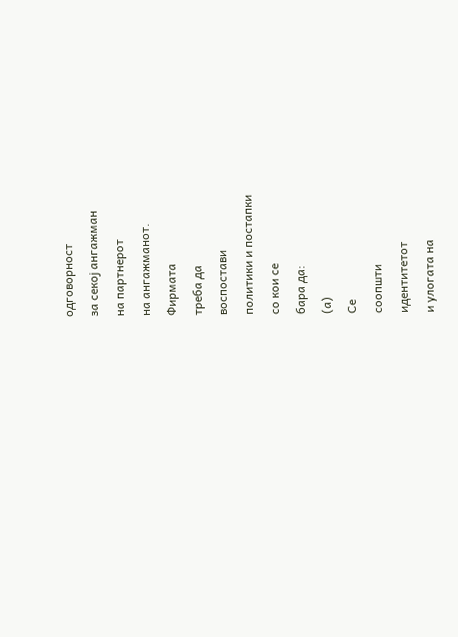одговорност
за секој ангажман
на партнерот
на ангажманот.
Фирмата
треба да
воспостави
политики и постапки
со кои се
бара да:
(а)
Се
соопшти
идентитетот
и улогата на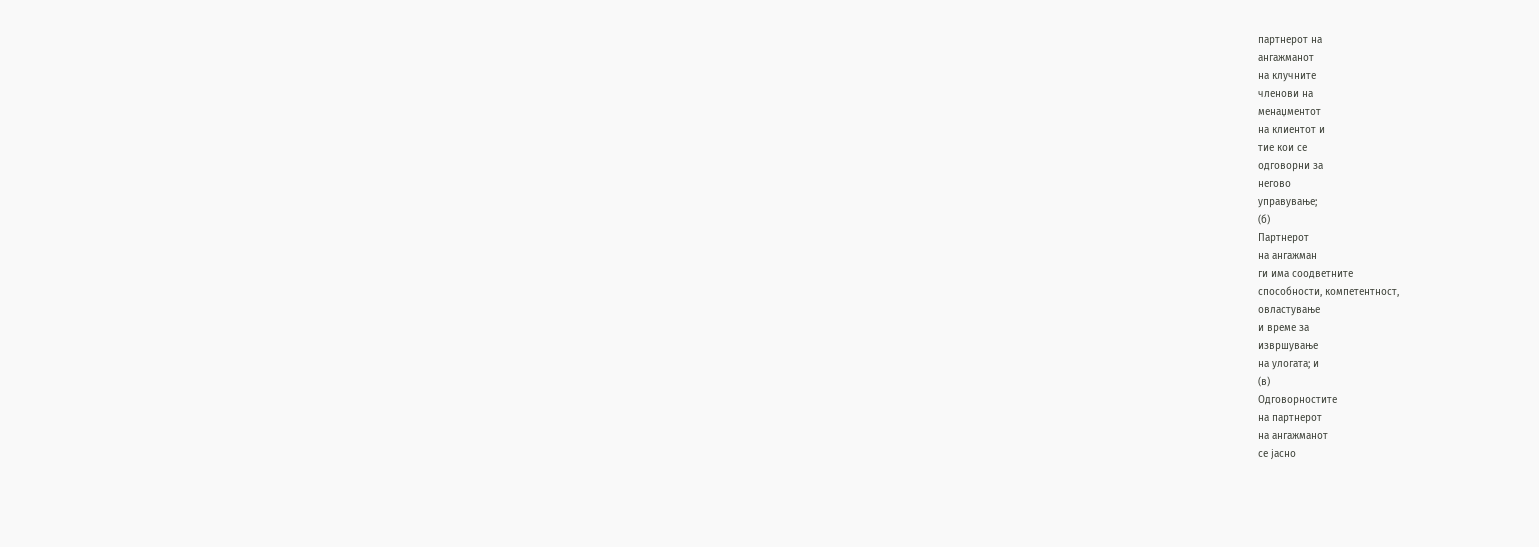партнерот на
ангажманот
на клучните
членови на
менаџментот
на клиентот и
тие кои се
одговорни за
негово
управување;
(б)
Партнерот
на ангажман
ги има соодветните
способности, компетентност,
овластување
и време за
извршување
на улогата; и
(в)
Одговорностите
на партнерот
на ангажманот
се јасно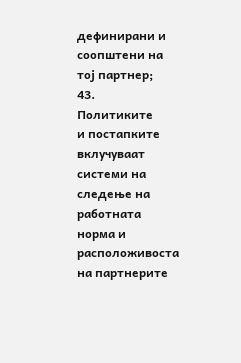дефинирани и
соопштени на
тој партнер;
43.
Политиките
и постапките
вклучуваат
системи на
следење на работната
норма и
расположивоста
на партнерите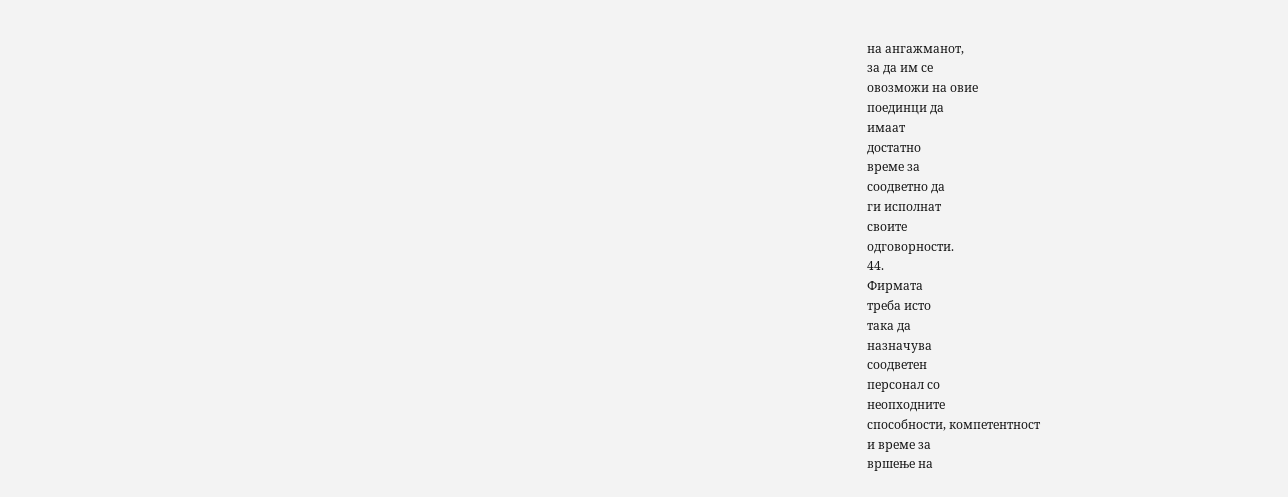на ангажманот,
за да им се
овозможи на овие
поединци да
имаат
достатно
време за
соодветно да
ги исполнат
своите
одговорности.
44.
Фирмата
треба исто
така да
назначува
соодветен
персонал со
неопходните
способности, компетентност
и време за
вршење на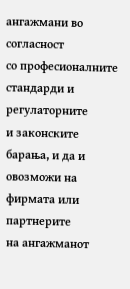ангажмани во
согласност
со професионалните
стандарди и
регулаторните
и законските
барања, и да и
овозможи на
фирмата или
партнерите
на ангажманот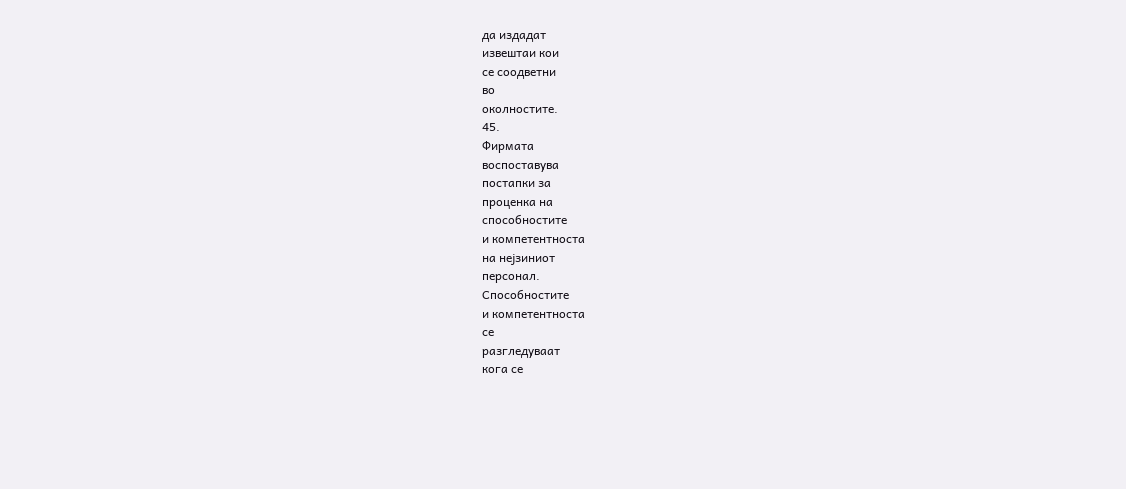да издадат
извештаи кои
се соодветни
во
околностите.
45.
Фирмата
воспоставува
постапки за
проценка на
способностите
и компетентноста
на нејзиниот
персонал.
Способностите
и компетентноста
се
разгледуваат
кога се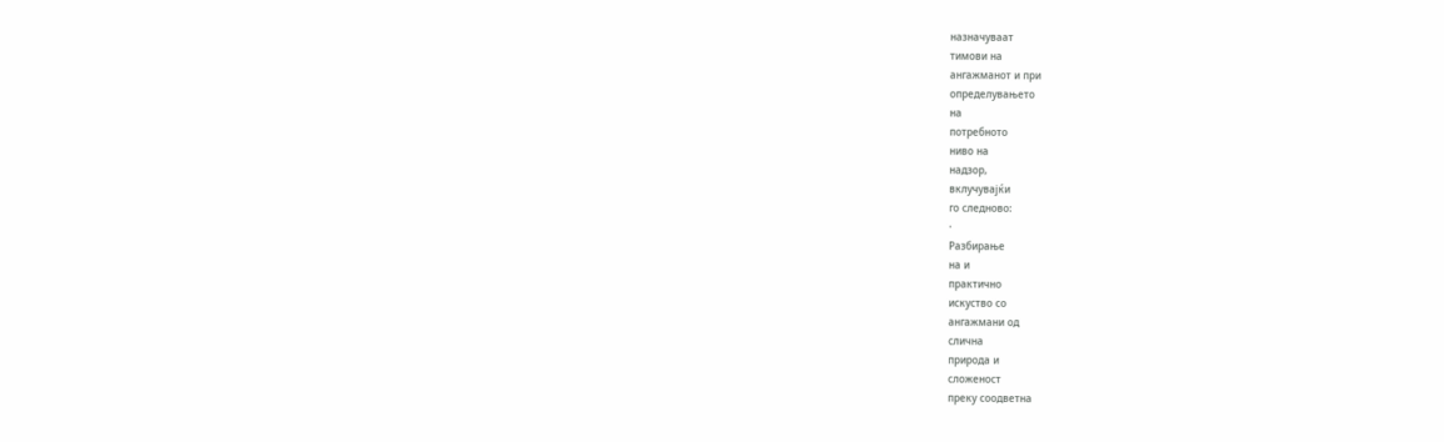назначуваат
тимови на
ангажманот и при
определувањето
на
потребното
ниво на
надзор,
вклучувајќи
го следново:
·
Разбирање
на и
практично
искуство со
ангажмани од
слична
природа и
сложеност
преку соодветна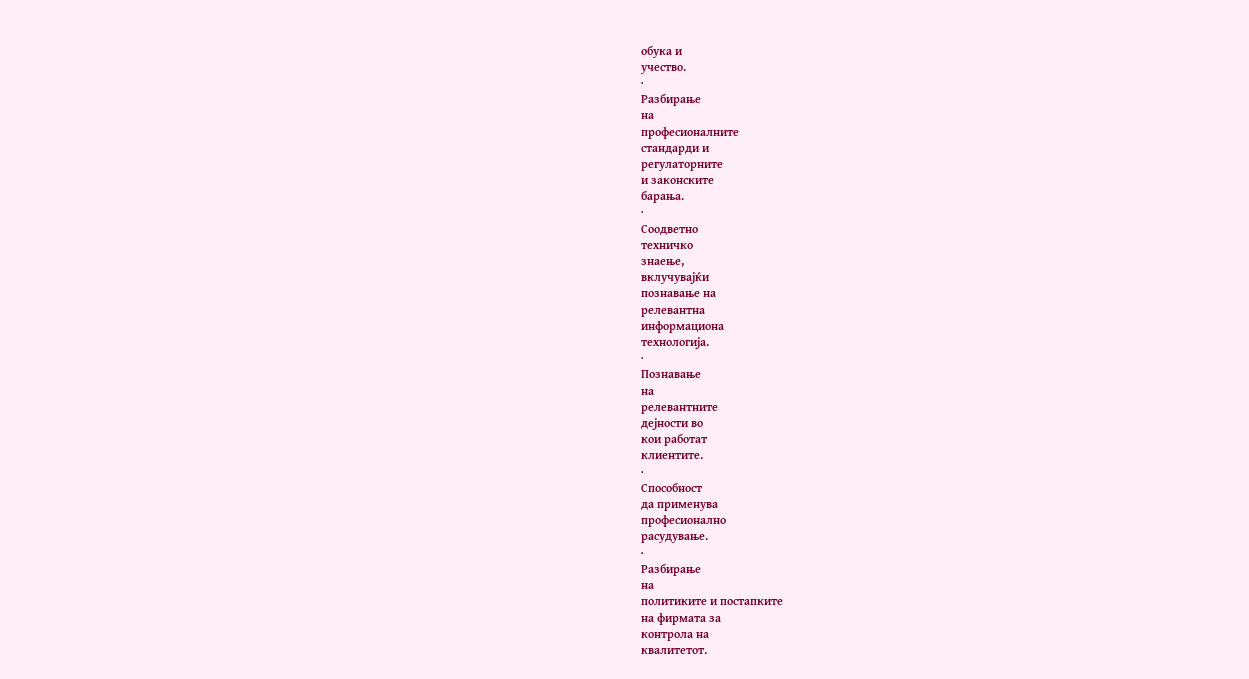обука и
учество.
·
Разбирање
на
професионалните
стандарди и
регулаторните
и законските
барања.
·
Соодветно
техничко
знаење,
вклучувајќи
познавање на
релевантна
информациона
технологија.
·
Познавање
на
релевантните
дејности во
кои работат
клиентите.
·
Способност
да применува
професионално
расудување.
·
Разбирање
на
политиките и постапките
на фирмата за
контрола на
квалитетот.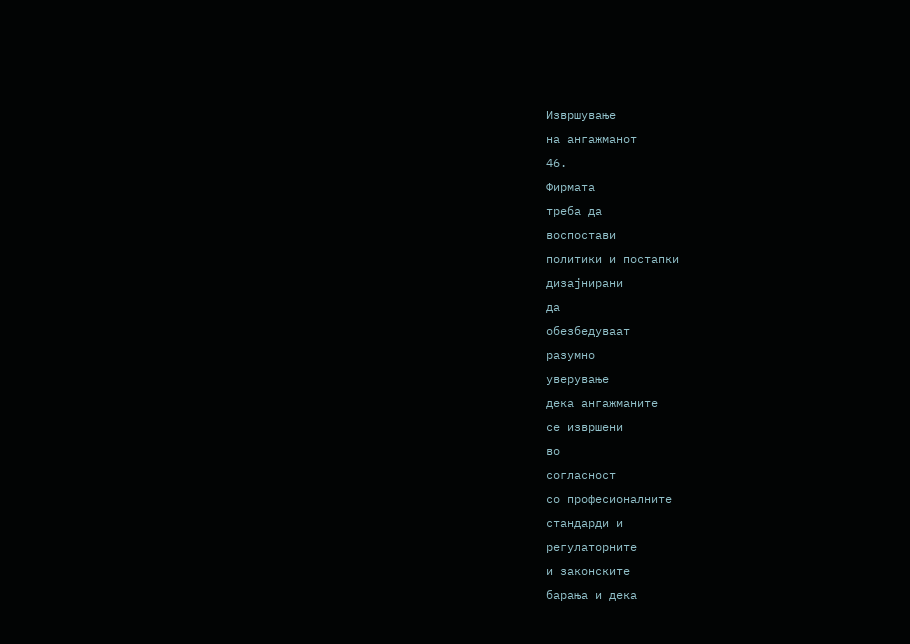Извршување
на ангажманот
46.
Фирмата
треба да
воспостави
политики и постапки
дизајнирани
да
обезбедуваат
разумно
уверување
дека ангажманите
се извршени
во
согласност
со професионалните
стандарди и
регулаторните
и законските
барања и дека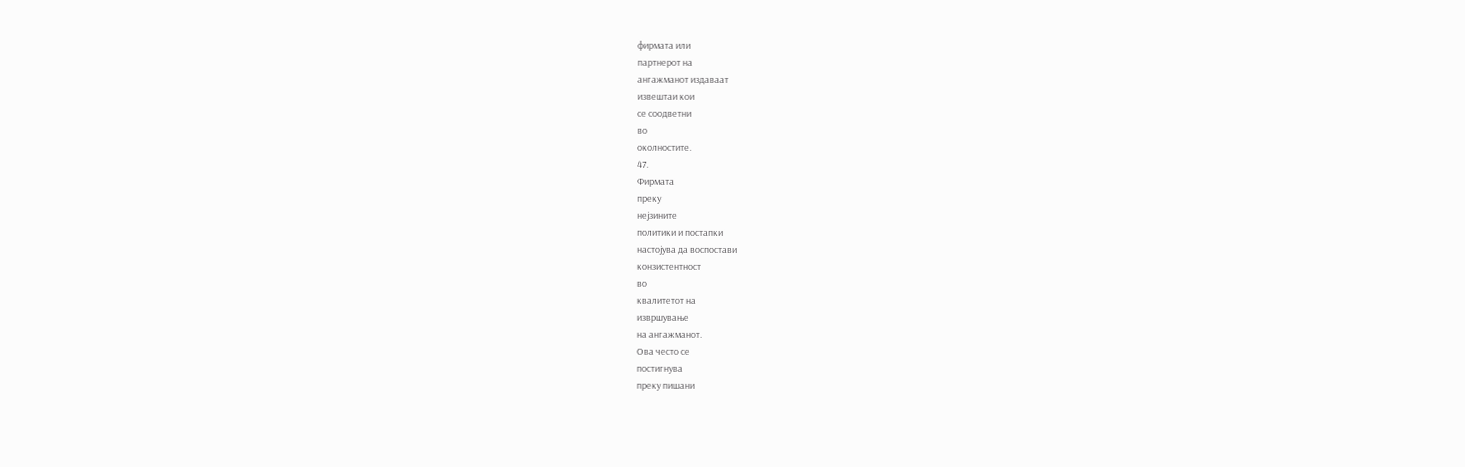фирмата или
партнерот на
ангажманот издаваат
извештаи кои
се соодветни
во
околностите.
47.
Фирмата
преку
нејзините
политики и постапки
настојува да воспостави
конзистентност
во
квалитетот на
извршување
на ангажманот.
Ова често се
постигнува
преку пишани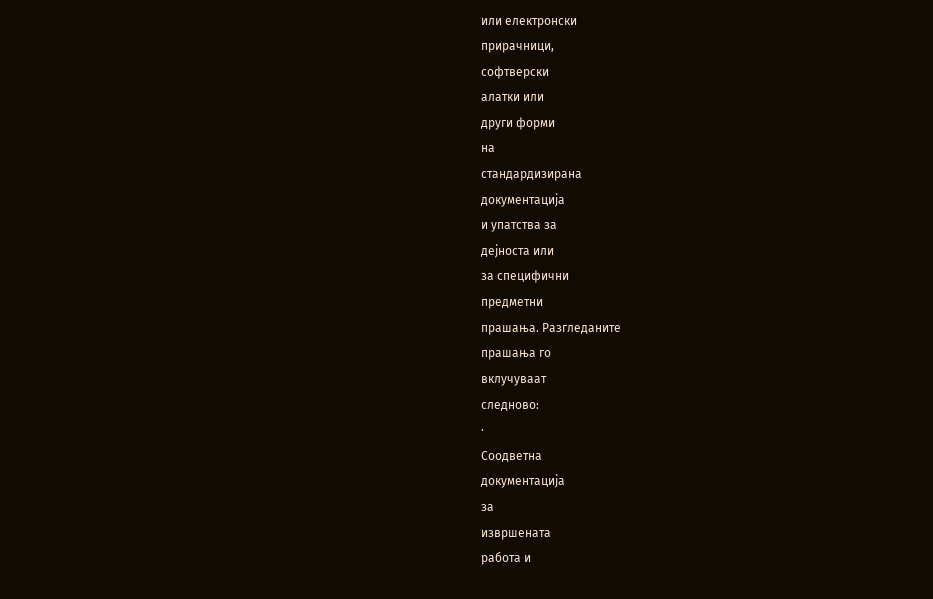или електронски
прирачници,
софтверски
алатки или
други форми
на
стандардизирана
документација
и упатства за
дејноста или
за специфични
предметни
прашања. Разгледаните
прашања го
вклучуваат
следново:
·
Соодветна
документација
за
извршената
работа и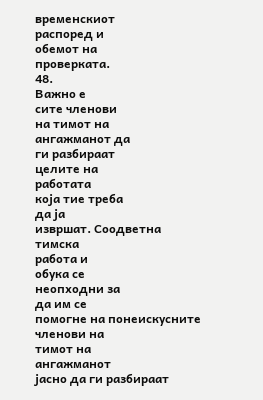временскиот
распоред и
обемот на
проверката.
48.
Важно е
сите членови
на тимот на
ангажманот да
ги разбираат
целите на
работата
која тие треба
да ја
извршат. Соодветна
тимска
работа и
обука се
неопходни за
да им се
помогне на понеискусните
членови на
тимот на
ангажманот
јасно да ги разбираат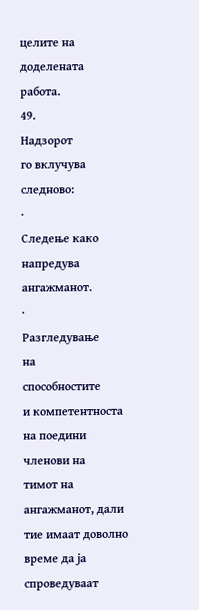целите на
доделената
работа.
49.
Надзорот
го вклучува
следново:
·
Следење како
напредува
ангажманот.
·
Разгледување
на
способностите
и компетентноста
на поедини
членови на
тимот на
ангажманот, дали
тие имаат доволно
време да ја
спроведуваат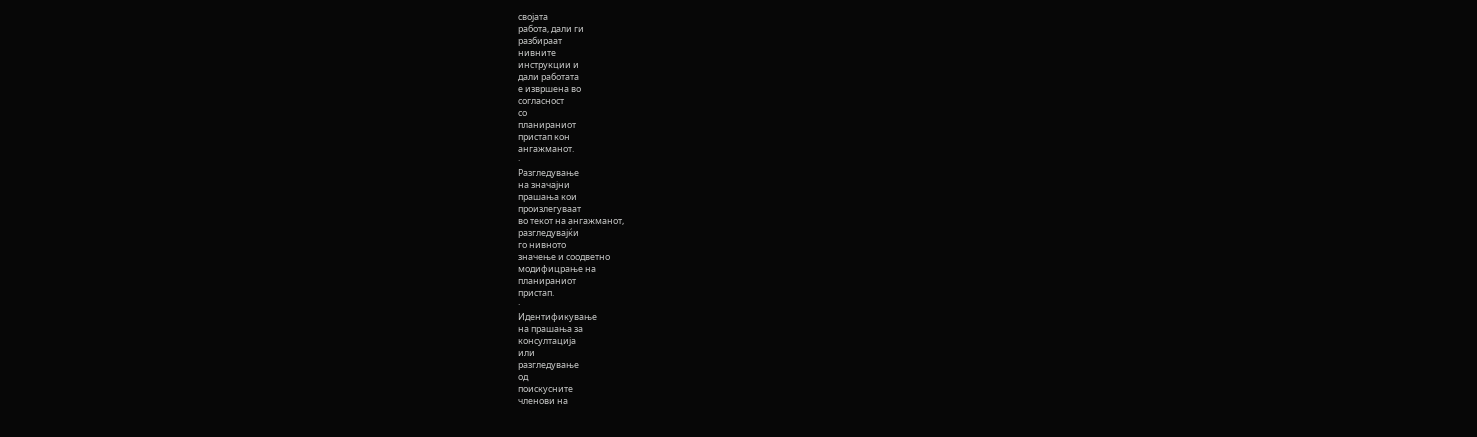својата
работа, дали ги
разбираат
нивните
инструкции и
дали работата
е извршена во
согласност
со
планираниот
пристап кон
ангажманот.
·
Разгледување
на значајни
прашања кои
произлегуваат
во текот на ангажманот,
разгледувајќи
го нивното
значење и соодветно
модифицрање на
планираниот
пристап.
·
Идентификување
на прашања за
консултација
или
разгледување
од
поискусните
членови на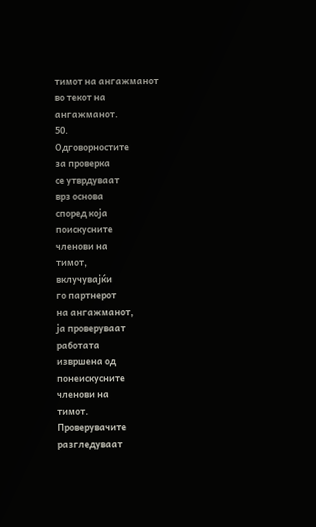тимот на ангажманот
во текот на
ангажманот.
50.
Одговорностите
за проверка
се утврдуваат
врз основа
според која
поискусните
членови на
тимот,
вклучувајќи
го партнерот
на ангажманот,
ја проверуваат
работата
извршена од
понеискусните
членови на
тимот.
Проверувачите
разгледуваат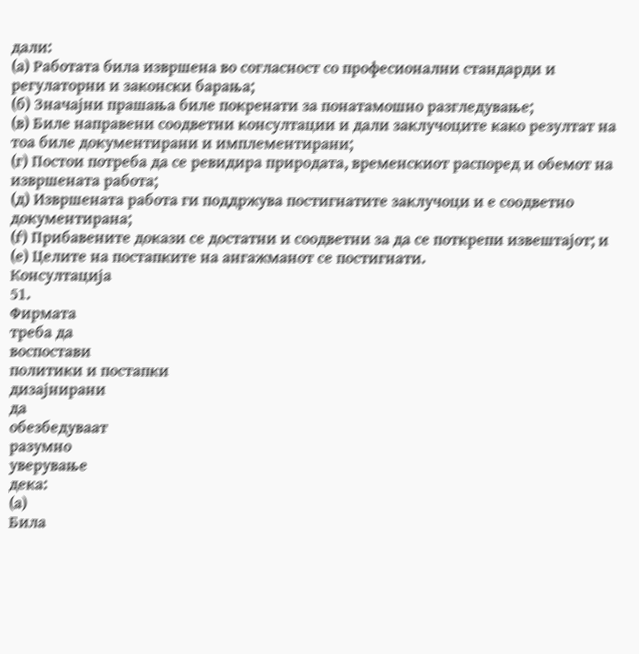дали:
(а) Работата била извршена во согласност со професионални стандарди и регулаторни и законски барања;
(б) Значајни прашања биле покренати за понатамошно разгледување;
(в) Биле направени соодветни консултации и дали заклучоците како резултат на тоа биле документирани и имплементирани;
(г) Постои потреба да се ревидира природата, временскиот распоред и обемот на извршената работа;
(д) Извршената работа ги поддржува постигнатите заклучоци и е соодветно документирана;
(ѓ) Прибавените докази се достатни и соодветни за да се поткрепи извештајот; и
(е) Целите на постапките на ангажманот се постигнати.
Консултација
51.
Фирмата
треба да
воспостави
политики и постапки
дизајнирани
да
обезбедуваат
разумно
уверување
дека:
(а)
Била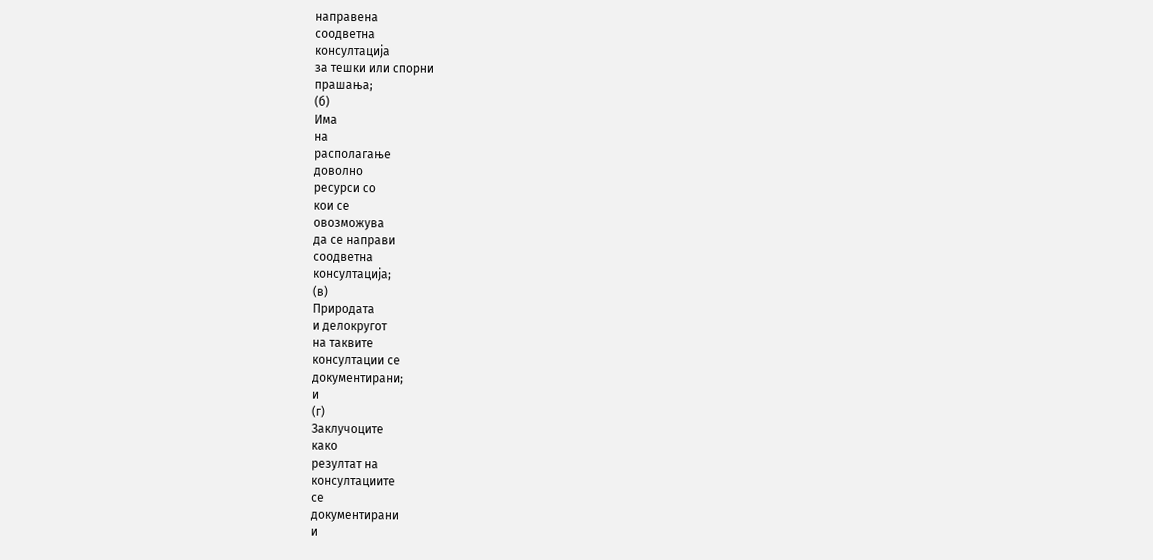направена
соодветна
консултација
за тешки или спорни
прашања;
(б)
Има
на
располагање
доволно
ресурси со
кои се
овозможува
да се направи
соодветна
консултација;
(в)
Природата
и делокругот
на таквите
консултации се
документирани;
и
(г)
Заклучоците
како
резултат на
консултациите
се
документирани
и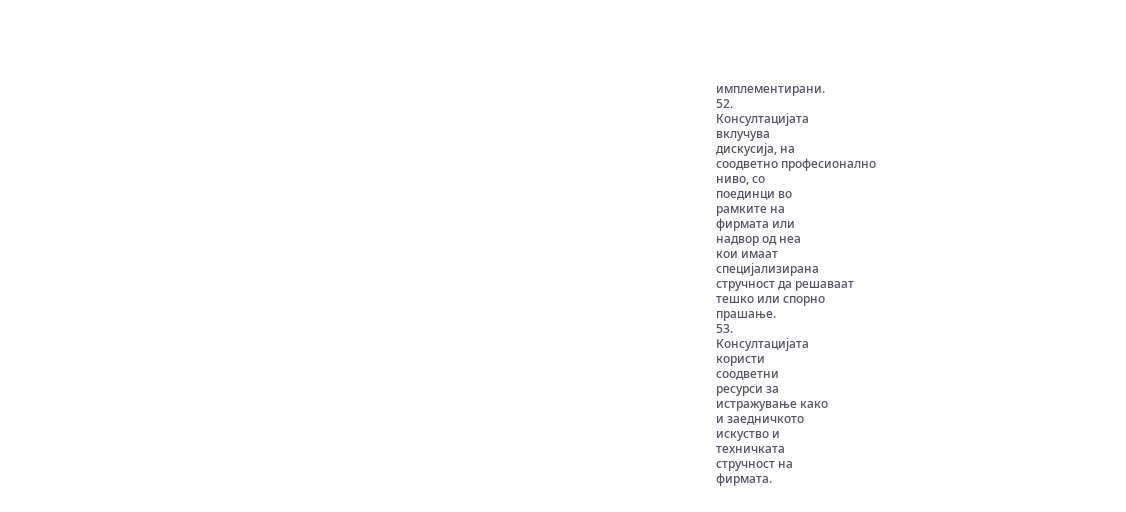имплементирани.
52.
Консултацијата
вклучува
дискусија, на
соодветно професионално
ниво, со
поединци во
рамките на
фирмата или
надвор од неа
кои имаат
специјализирана
стручност да решаваат
тешко или спорно
прашање.
53.
Консултацијата
користи
соодветни
ресурси за
истражување како
и заедничкото
искуство и
техничката
стручност на
фирмата.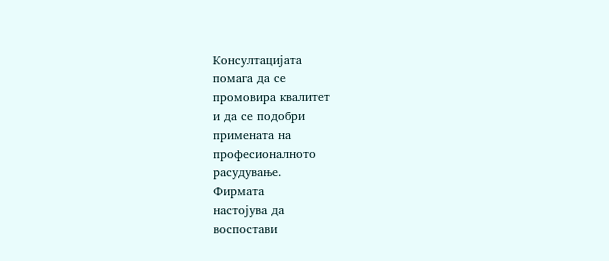Консултацијата
помага да се
промовира квалитет
и да се подобри
примената на
професионалното
расудување.
Фирмата
настојува да
воспостави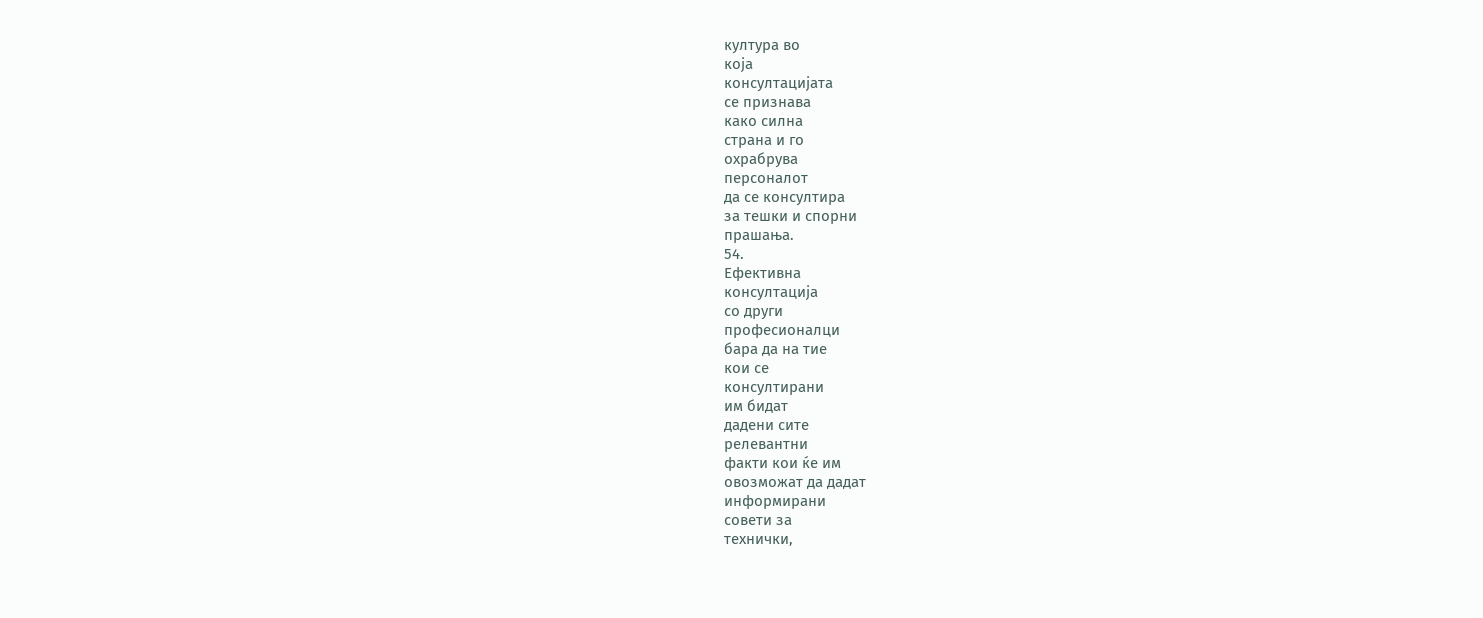култура во
која
консултацијата
се признава
како силна
страна и го
охрабрува
персоналот
да се консултира
за тешки и спорни
прашања.
54.
Ефективна
консултација
со други
професионалци
бара да на тие
кои се
консултирани
им бидат
дадени сите
релевантни
факти кои ќе им
овозможат да дадат
информирани
совети за
технички,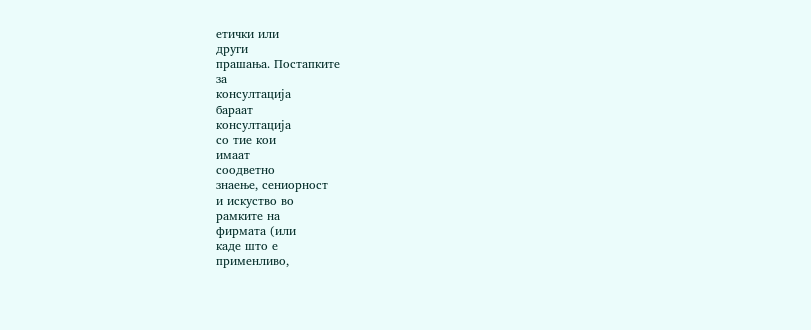етички или
други
прашања. Постапките
за
консултација
бараат
консултација
со тие кои
имаат
соодветно
знаење, сениорност
и искуство во
рамките на
фирмата (или
каде што е
применливо,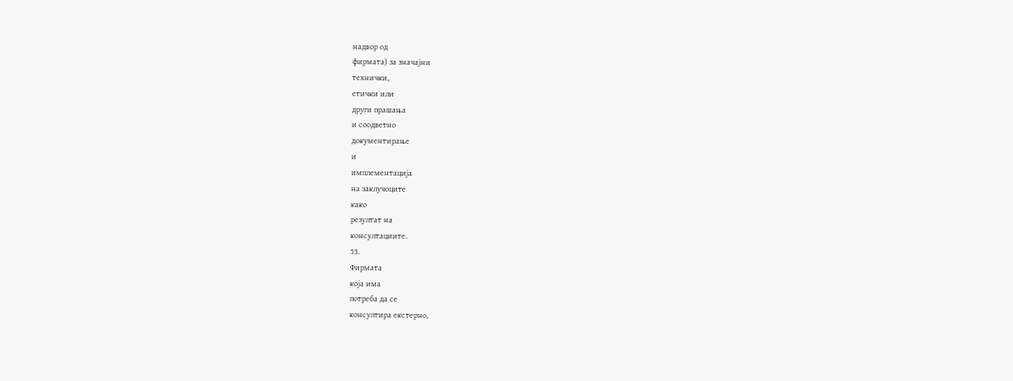надвор од
фирмата) за значајни
технички,
етички или
други прашања
и соодветно
документирање
и
имплементација
на заклучоците
како
резултат на
консултациите.
55.
Фирмата
која има
потреба да се
консултира екстерно,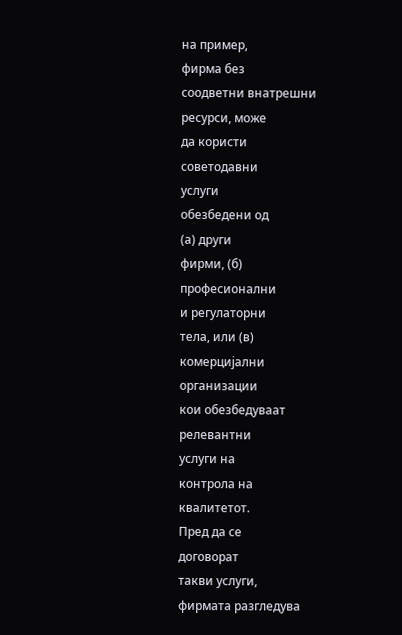на пример,
фирма без
соодветни внатрешни
ресурси, може
да користи
советодавни
услуги
обезбедени од
(а) други
фирми, (б)
професионални
и регулаторни
тела, или (в)
комерцијални
организации
кои обезбедуваат
релевантни
услуги на
контрола на
квалитетот.
Пред да се
договорат
такви услуги,
фирмата разгледува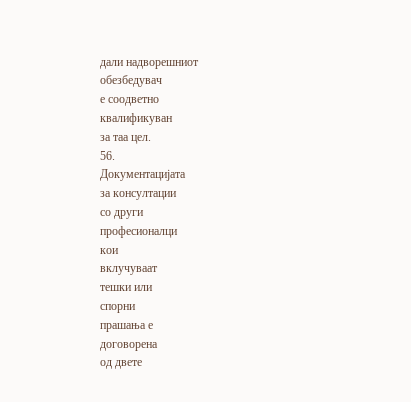дали надворешниот
обезбедувач
е соодветно
квалификуван
за таа цел.
56.
Документацијата
за консултации
со други
професионалци
кои
вклучуваат
тешки или
спорни
прашања е
договорена
од двете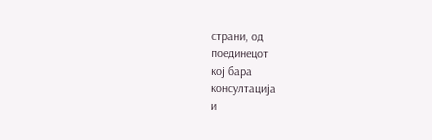страни, од
поединецот
кој бара
консултација
и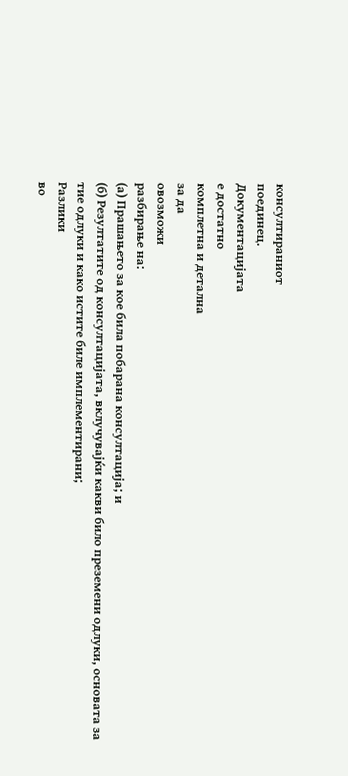консултираниот
поединец.
Документацијата
е достатно
комплетна и детална
за да
овозможи
разбирање на:
(а) Прашањето за кое била побарана консултација; и
(б) Резултатите од консултацијата, вклучувајќи какви било преземени одлуки, основата за тие одлуки и како истите биле имплементирани;
Разлики
во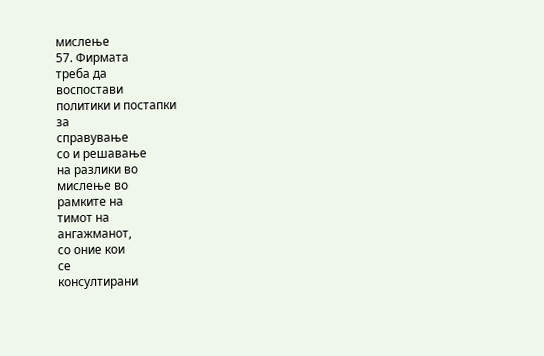мислење
57. Фирмата
треба да
воспостави
политики и постапки
за
справување
со и решавање
на разлики во
мислење во
рамките на
тимот на
ангажманот,
со оние кои
се
консултирани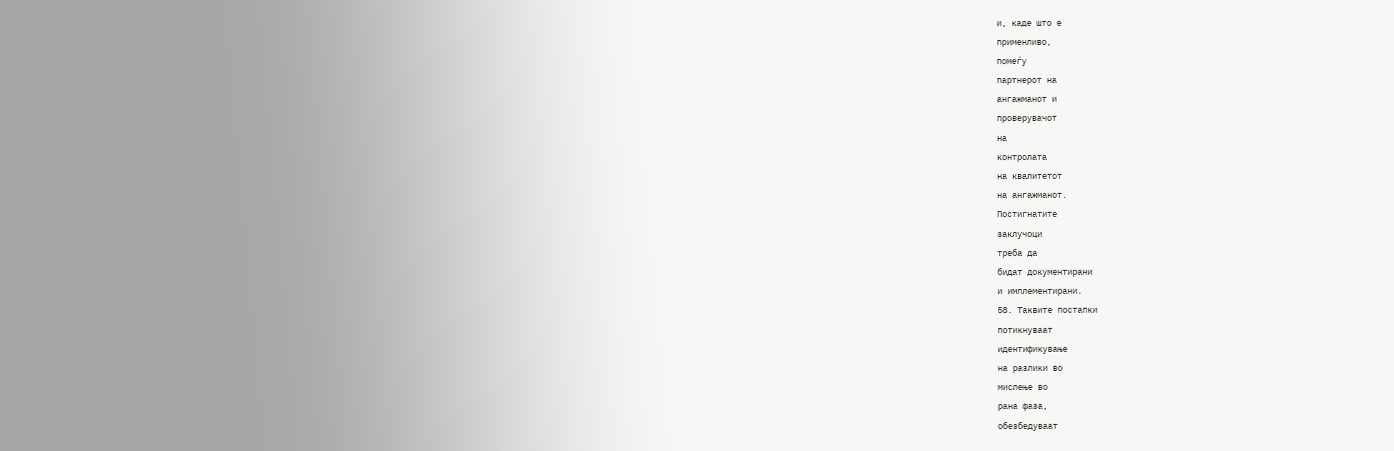и, каде што е
применливо,
помеѓу
партнерот на
ангажманот и
проверувачот
на
контролата
на квалитетот
на ангажманот.
Постигнатите
заклучоци
треба да
бидат документирани
и имплементирани.
58. Таквите постапки
потикнуваат
идентификување
на разлики во
мислење во
рана фаза,
обезбедуваат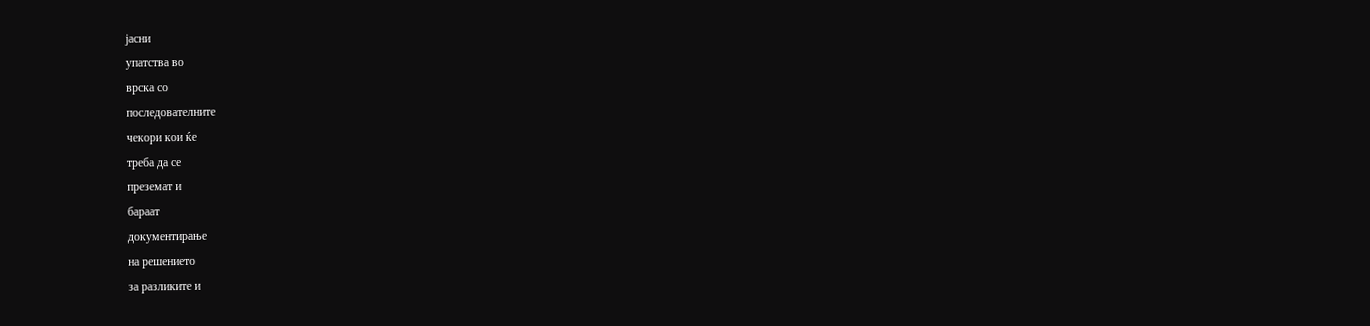јасни
упатства во
врска со
последователните
чекори кои ќе
треба да се
преземат и
бараат
документирање
на решението
за разликите и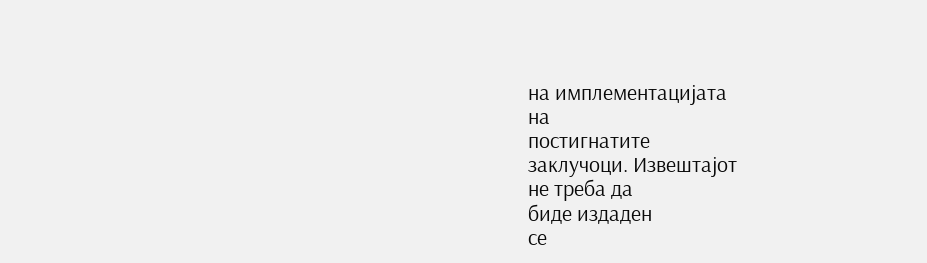на имплементацијата
на
постигнатите
заклучоци. Извештајот
не треба да
биде издаден
се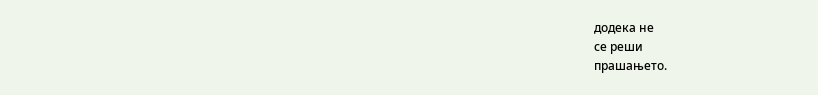додека не
се реши
прашањето.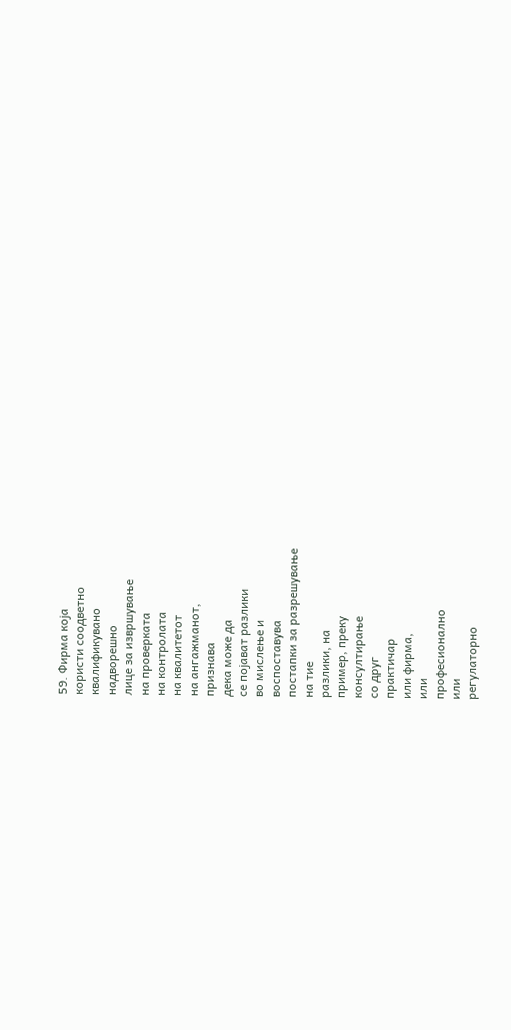59. Фирма која
користи соодветно
квалификувано
надворешно
лице за извршување
на проверката
на контролата
на квалитетот
на ангажманот,
признава
дека може да
се појават разлики
во мислење и
воспоставува
постапки за разрешување
на тие
разлики, на
пример, преку
консултирање
со друг
практичар
или фирма,
или
професионално
или
регулаторно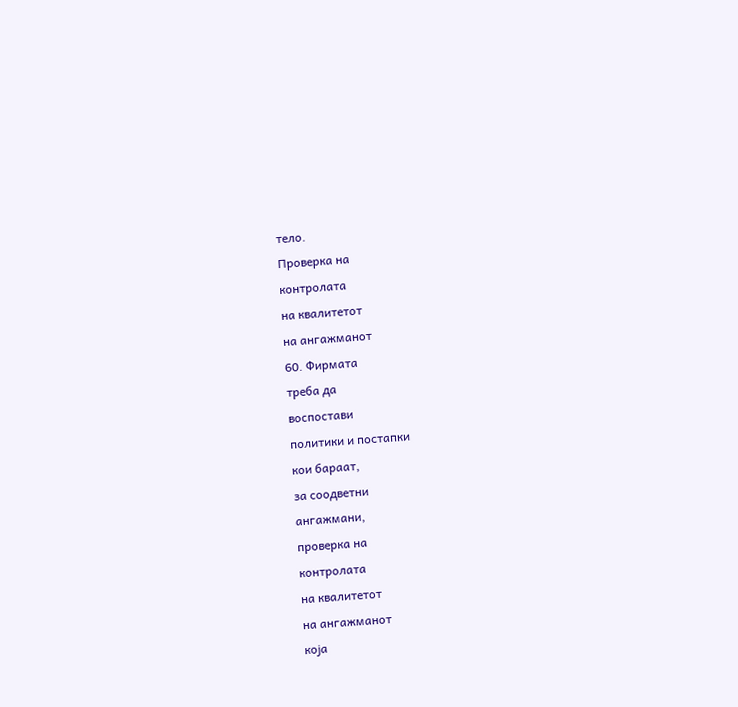тело.
Проверка на
контролата
на квалитетот
на ангажманот
60. Фирмата
треба да
воспостави
политики и постапки
кои бараат,
за соодветни
ангажмани,
проверка на
контролата
на квалитетот
на ангажманот
која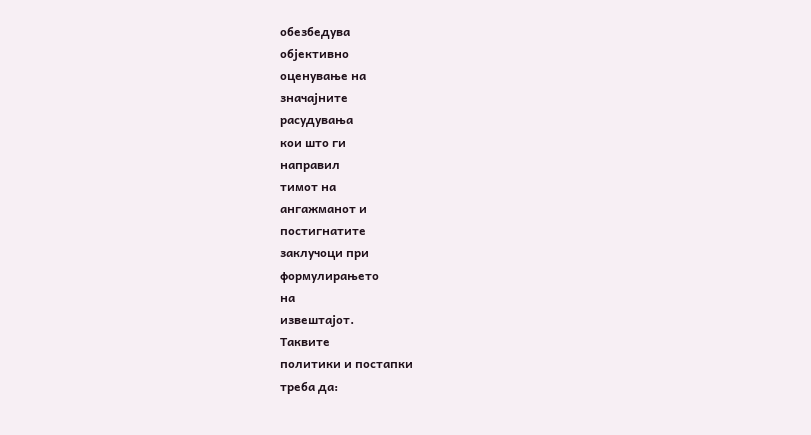обезбедува
објективно
оценување на
значајните
расудувања
кои што ги
направил
тимот на
ангажманот и
постигнатите
заклучоци при
формулирањето
на
извештајот.
Таквите
политики и постапки
треба да: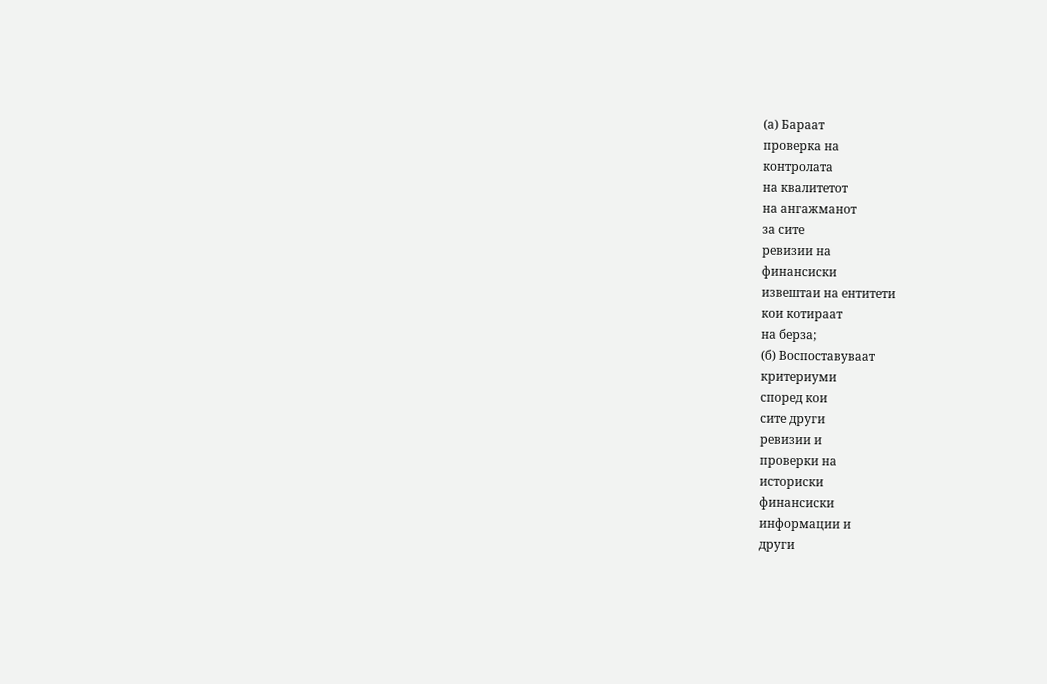(а) Бараат
проверка на
контролата
на квалитетот
на ангажманот
за сите
ревизии на
финансиски
извештаи на ентитети
кои котираат
на берза;
(б) Воспоставуваат
критериуми
според кои
сите други
ревизии и
проверки на
историски
финансиски
информации и
други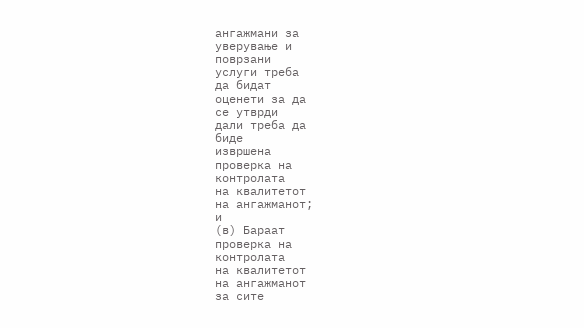ангажмани за
уверување и
поврзани
услуги треба
да бидат
оценети за да
се утврди
дали треба да
биде
извршена
проверка на
контролата
на квалитетот
на ангажманот;
и
(в) Бараат
проверка на
контролата
на квалитетот
на ангажманот
за сите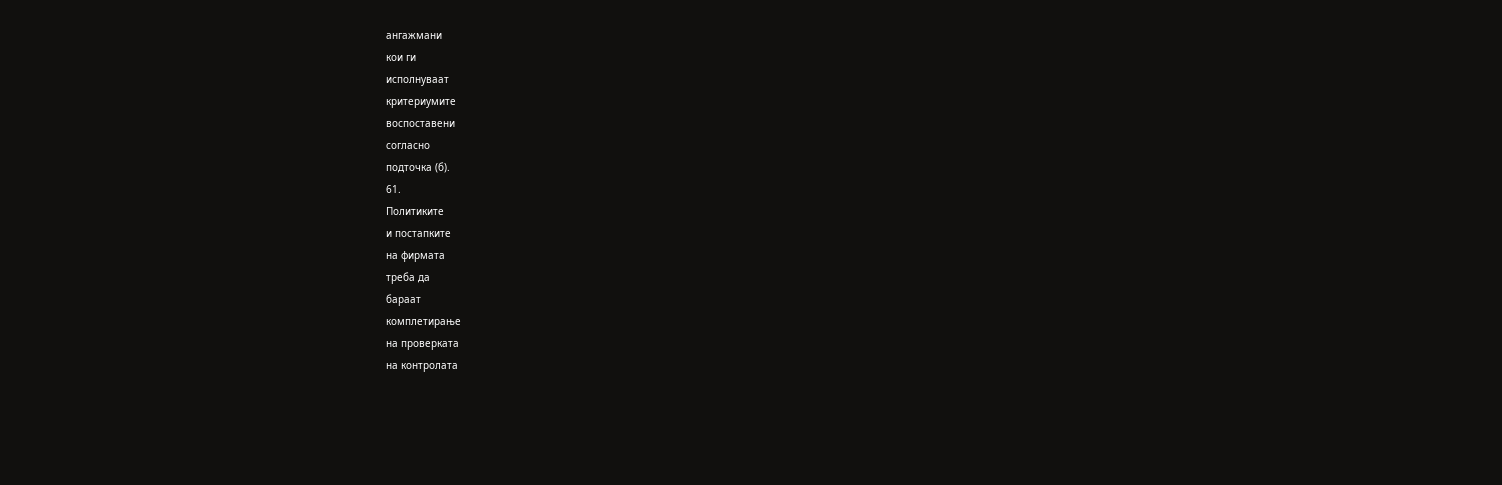ангажмани
кои ги
исполнуваат
критериумите
воспоставени
согласно
подточка (б).
61.
Политиките
и постапките
на фирмата
треба да
бараат
комплетирање
на проверката
на контролата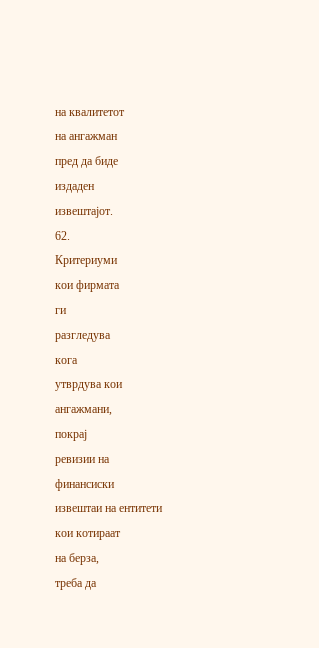на квалитетот
на ангажман
пред да биде
издаден
извештајот.
62.
Критериуми
кои фирмата
ги
разгледува
кога
утврдува кои
ангажмани,
покрај
ревизии на
финансиски
извештаи на ентитети
кои котираат
на берза,
треба да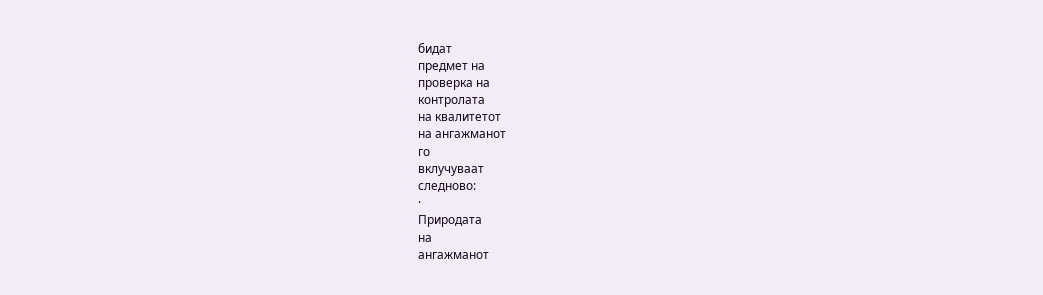бидат
предмет на
проверка на
контролата
на квалитетот
на ангажманот
го
вклучуваат
следново:
·
Природата
на
ангажманот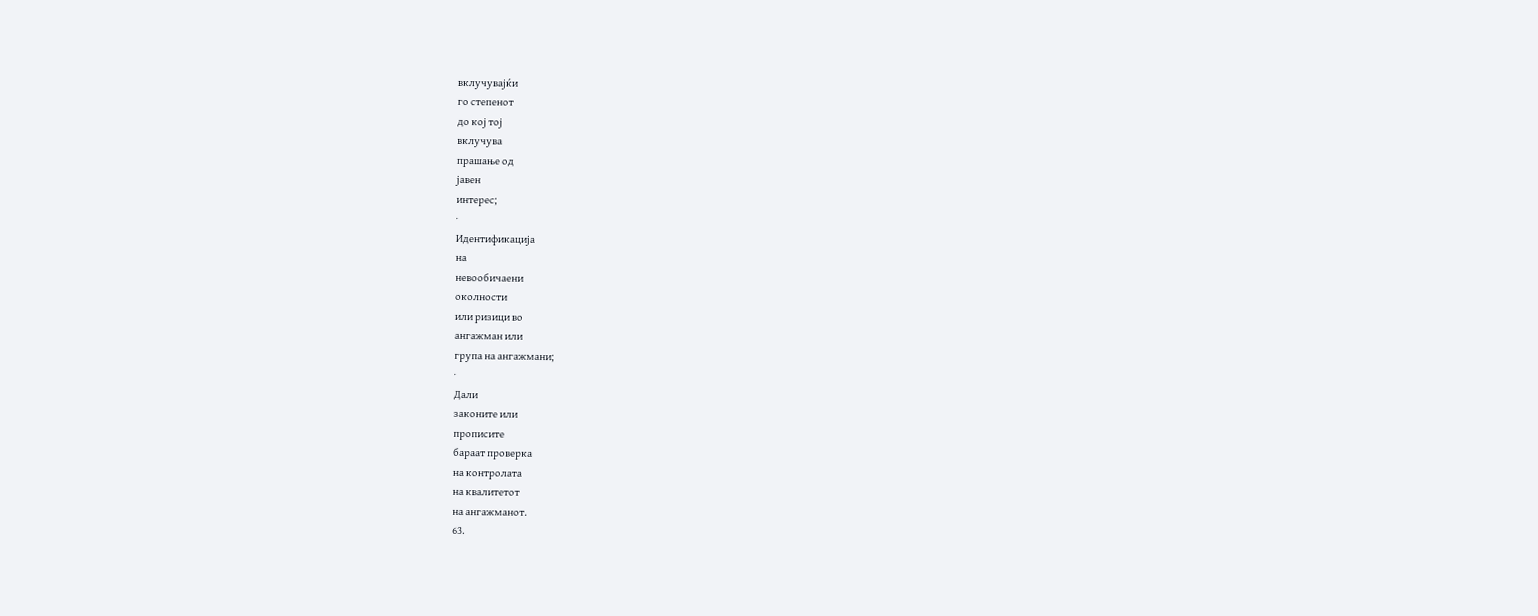вклучувајќи
го степенот
до кој тој
вклучува
прашање од
јавен
интерес;
·
Идентификација
на
невообичаени
околности
или ризици во
ангажман или
група на ангажмани;
·
Дали
законите или
прописите
бараат проверка
на контролата
на квалитетот
на ангажманот.
63.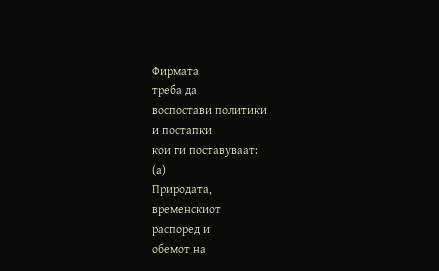Фирмата
треба да
воспостави политики
и постапки
кои ги поставуваат:
(а)
Природата,
временскиот
распоред и
обемот на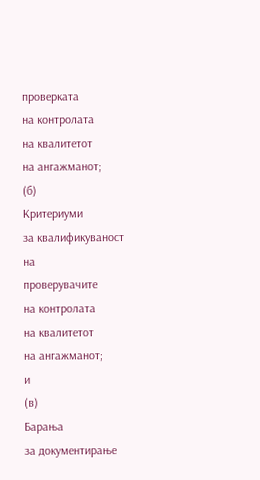проверката
на контролата
на квалитетот
на ангажманот;
(б)
Критериуми
за квалификуваност
на
проверувачите
на контролата
на квалитетот
на ангажманот;
и
(в)
Барања
за документирање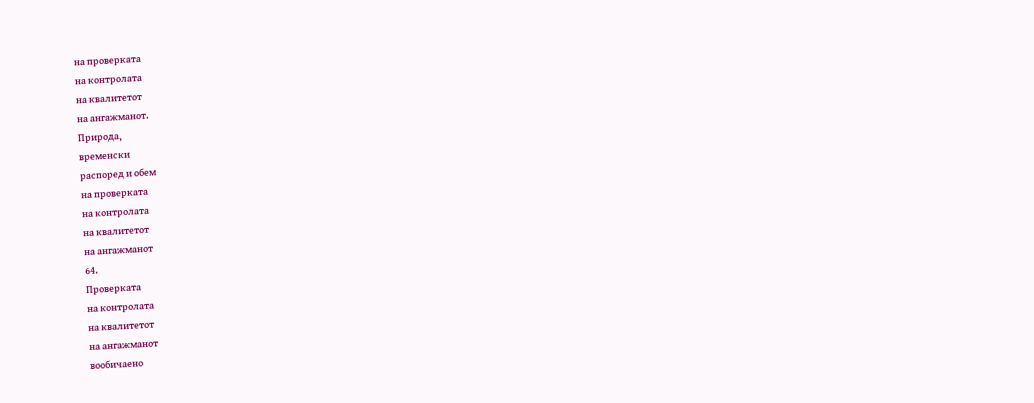на проверката
на контролата
на квалитетот
на ангажманот.
Природа,
временски
распоред и обем
на проверката
на контролата
на квалитетот
на ангажманот
64.
Проверката
на контролата
на квалитетот
на ангажманот
вообичаено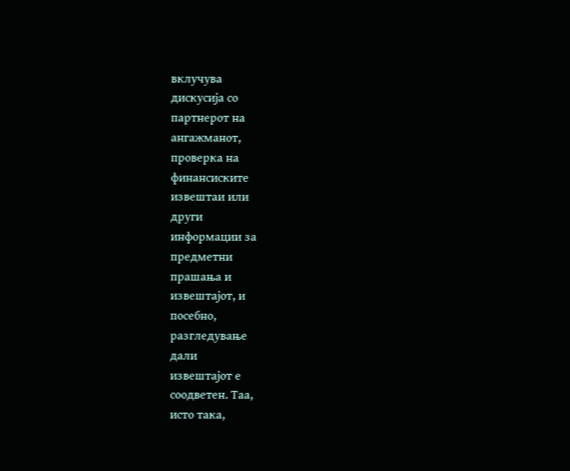вклучува
дискусија со
партнерот на
ангажманот,
проверка на
финансиските
извештаи или
други
информации за
предметни
прашања и
извештајот, и
посебно,
разгледување
дали
извештајот е
соодветен. Таа,
исто така,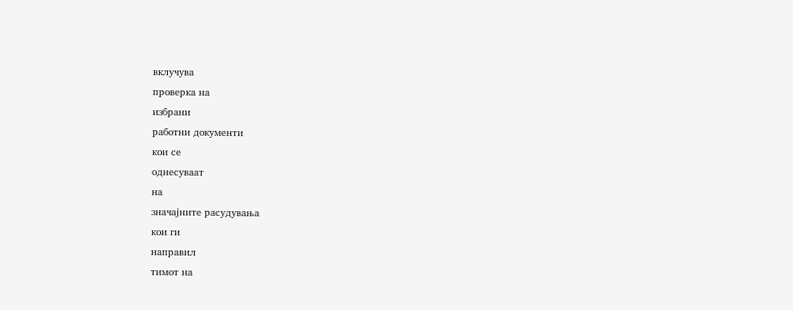вклучува
проверка на
избрани
работни документи
кои се
однесуваат
на
значајните расудувања
кои ги
направил
тимот на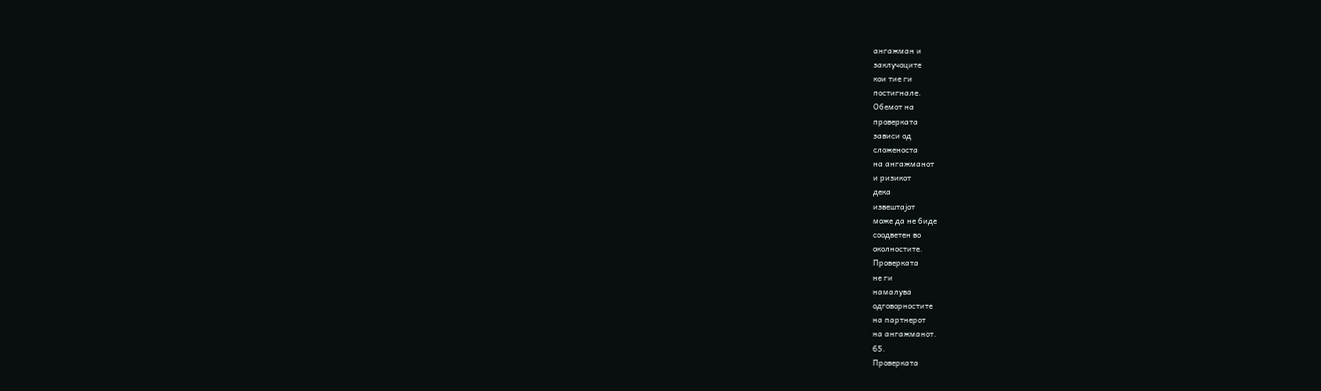ангажман и
заклучоците
кои тие ги
постигнале.
Обемот на
проверката
зависи од
сложеноста
на ангажманот
и ризикот
дека
извештајот
може да не биде
соодветен во
околностите.
Проверката
не ги
намалува
одговорностите
на партнерот
на ангажманот.
65.
Проверката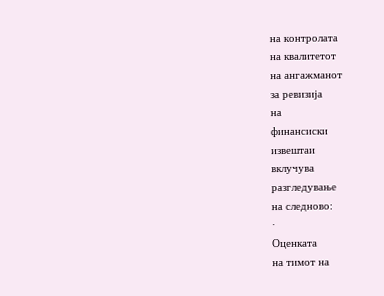на контролата
на квалитетот
на ангажманот
за ревизија
на
финансиски
извештаи
вклучува
разгледување
на следново:
·
Оценката
на тимот на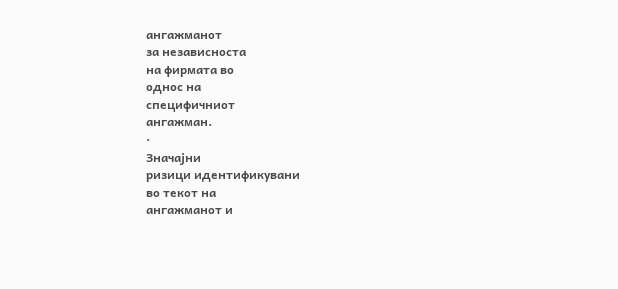ангажманот
за независноста
на фирмата во
однос на
специфичниот
ангажман.
·
Значајни
ризици идентификувани
во текот на
ангажманот и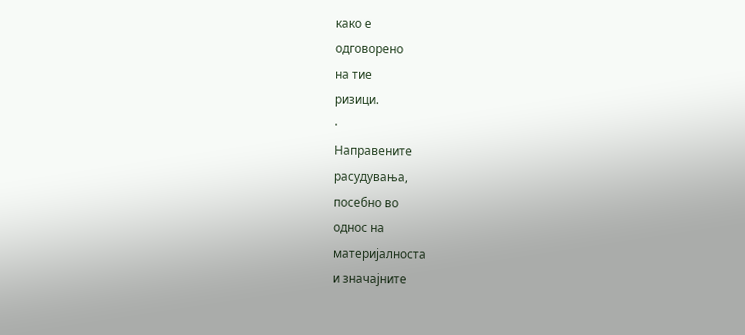како е
одговорено
на тие
ризици.
·
Направените
расудувања,
посебно во
однос на
материјалноста
и значајните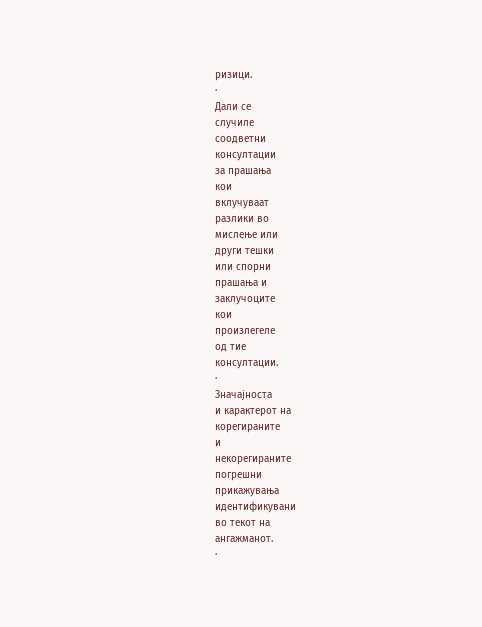ризици.
·
Дали се
случиле
соодветни
консултации
за прашања
кои
вклучуваат
разлики во
мислење или
други тешки
или спорни
прашања и
заклучоците
кои
произлегеле
од тие
консултации.
·
Значајноста
и карактерот на
корегираните
и
некорегираните
погрешни
прикажувања
идентификувани
во текот на
ангажманот.
·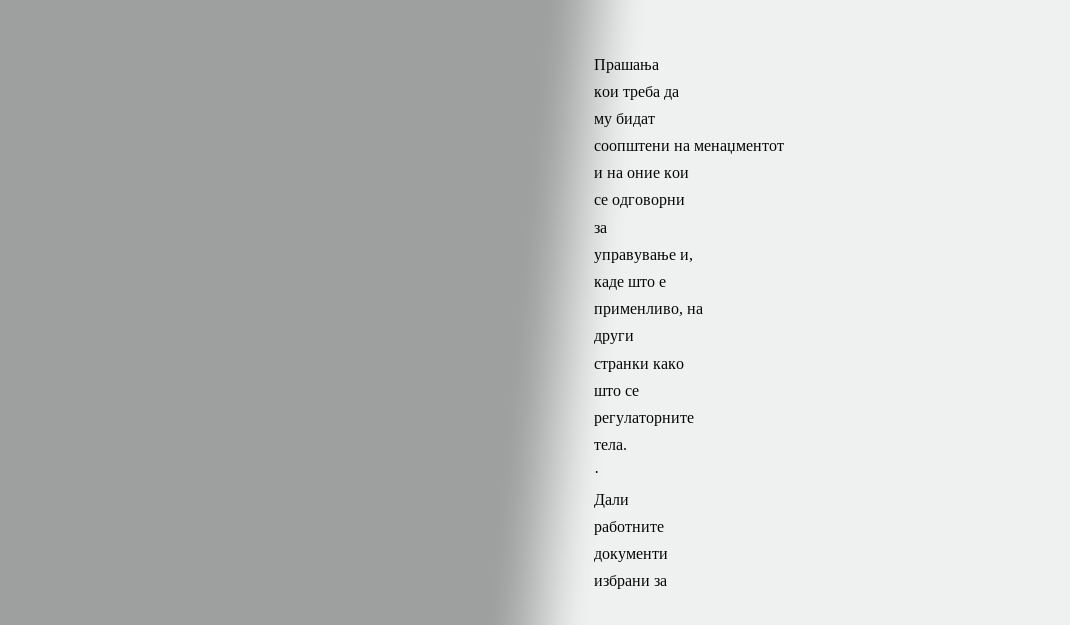Прашања
кои треба да
му бидат
соопштени на менаџментот
и на оние кои
се одговорни
за
управување и,
каде што е
применливо, на
други
странки како
што се
регулаторните
тела.
·
Дали
работните
документи
избрани за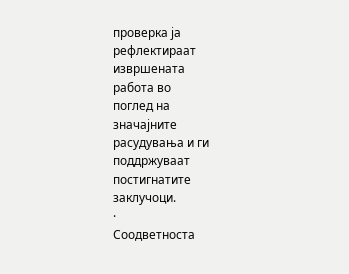проверка ја
рефлектираат
извршената
работа во
поглед на
значајните
расудувања и ги
поддржуваат
постигнатите
заклучоци.
·
Соодветноста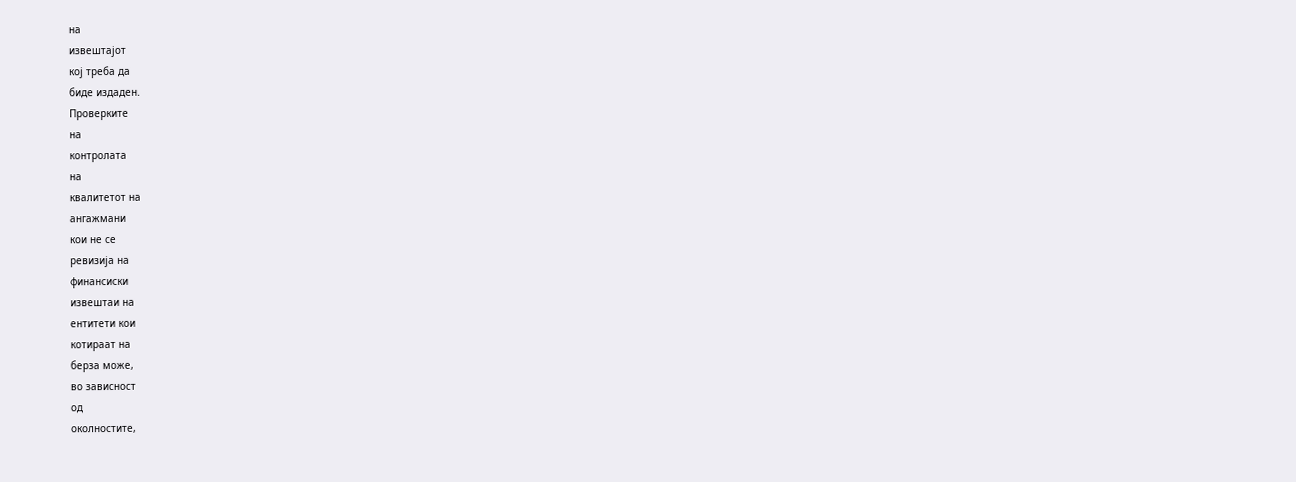на
извештајот
кој треба да
биде издаден.
Проверките
на
контролата
на
квалитетот на
ангажмани
кои не се
ревизија на
финансиски
извештаи на
ентитети кои
котираат на
берза може,
во зависност
од
околностите,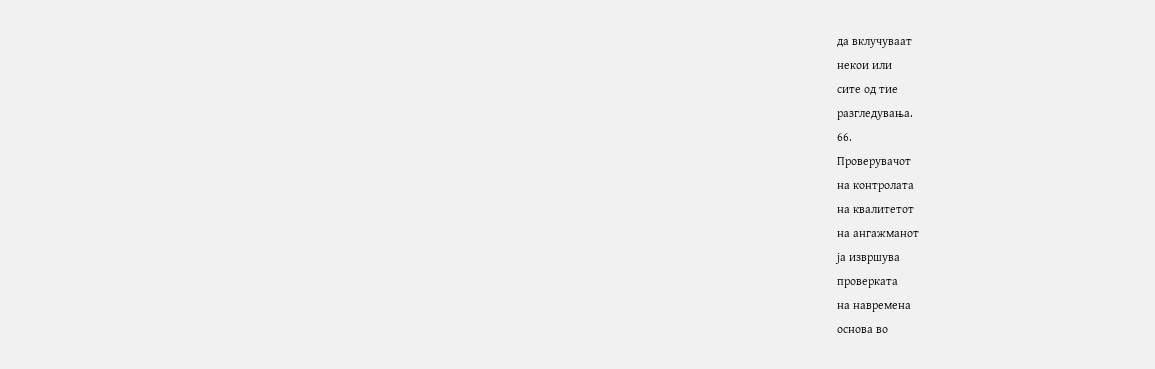да вклучуваат
некои или
сите од тие
разгледувања.
66.
Проверувачот
на контролата
на квалитетот
на ангажманот
ја извршува
проверката
на навремена
основа во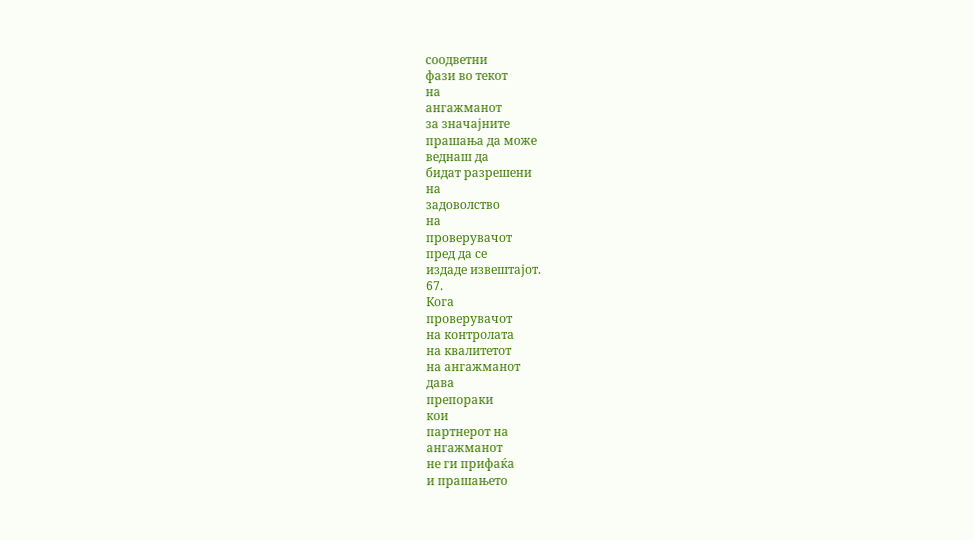соодветни
фази во текот
на
ангажманот
за значајните
прашања да може
веднаш да
бидат разрешени
на
задоволство
на
проверувачот
пред да се
издаде извештајот.
67.
Кога
проверувачот
на контролата
на квалитетот
на ангажманот
дава
препораки
кои
партнерот на
ангажманот
не ги прифаќа
и прашањето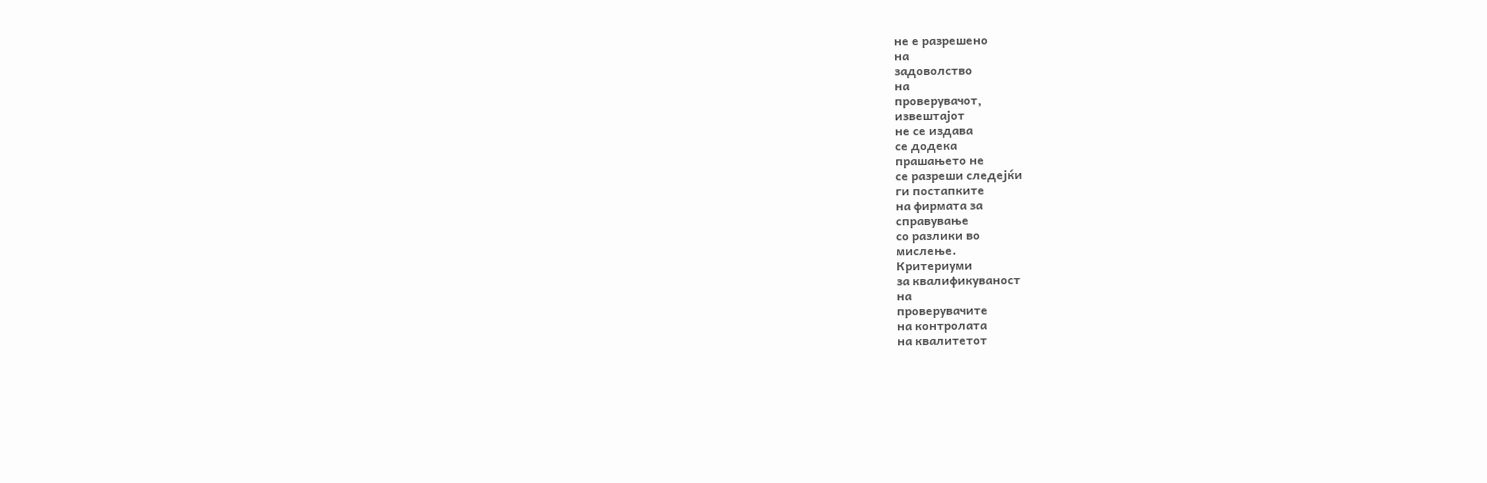не е разрешено
на
задоволство
на
проверувачот,
извештајот
не се издава
се додека
прашањето не
се разреши следејќи
ги постапките
на фирмата за
справување
со разлики во
мислење.
Критериуми
за квалификуваност
на
проверувачите
на контролата
на квалитетот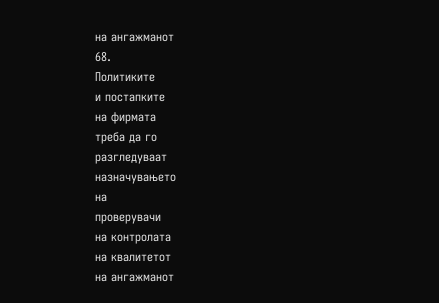на ангажманот
68.
Политиките
и постапките
на фирмата
треба да го
разгледуваат
назначувањето
на
проверувачи
на контролата
на квалитетот
на ангажманот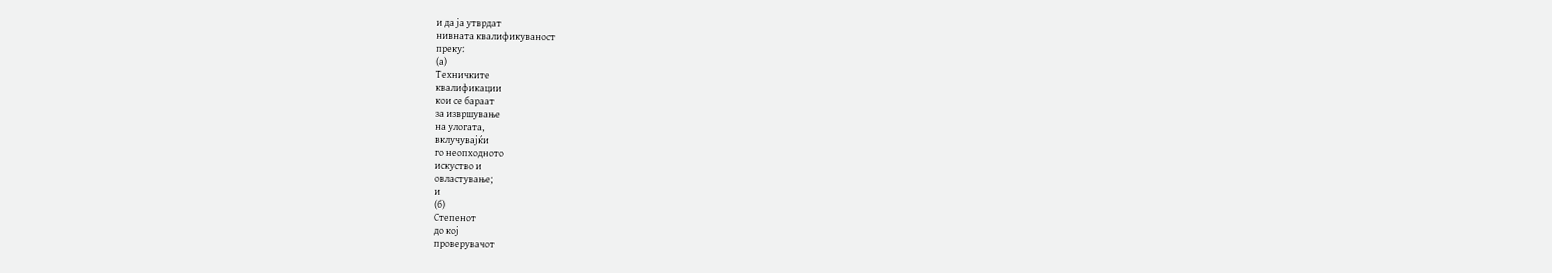и да ја утврдат
нивната квалификуваност
преку:
(а)
Техничките
квалификации
кои се бараат
за извршување
на улогата,
вклучувајќи
го неопходното
искуство и
овластување;
и
(б)
Степенот
до кој
проверувачот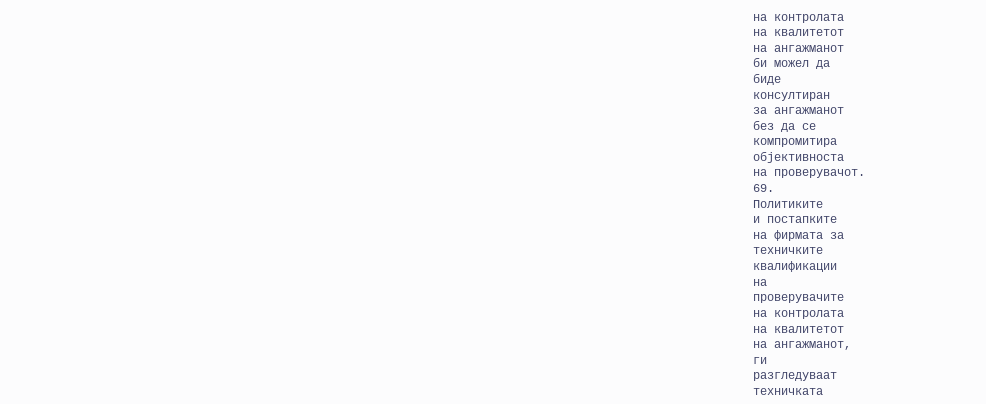на контролата
на квалитетот
на ангажманот
би можел да
биде
консултиран
за ангажманот
без да се
компромитира
објективноста
на проверувачот.
69.
Политиките
и постапките
на фирмата за
техничките
квалификации
на
проверувачите
на контролата
на квалитетот
на ангажманот,
ги
разгледуваат
техничката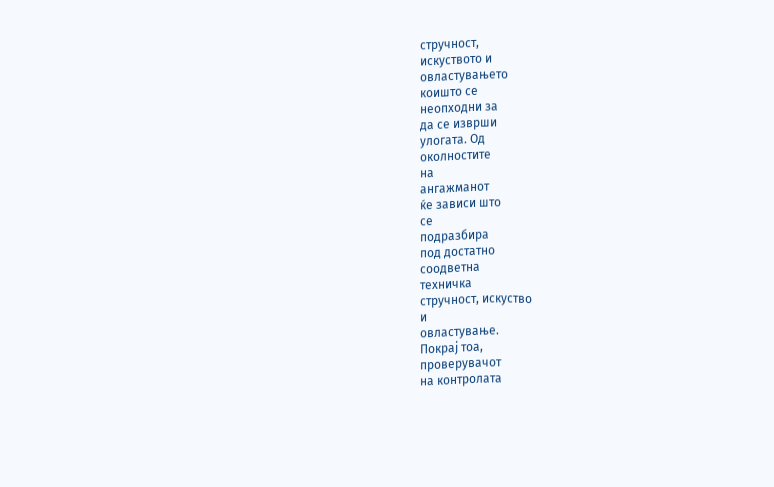стручност,
искуството и
овластувањето
коишто се
неопходни за
да се изврши
улогата. Од
околностите
на
ангажманот
ќе зависи што
се
подразбира
под достатно
соодветна
техничка
стручност, искуство
и
овластување.
Покрај тоа,
проверувачот
на контролата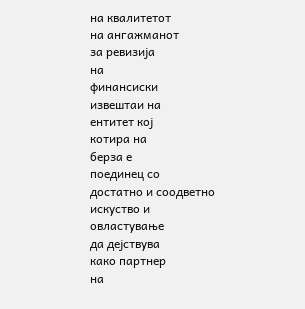на квалитетот
на ангажманот
за ревизија
на
финансиски
извештаи на
ентитет кој
котира на
берза е
поединец со
достатно и соодветно
искуство и
овластување
да дејствува
како партнер
на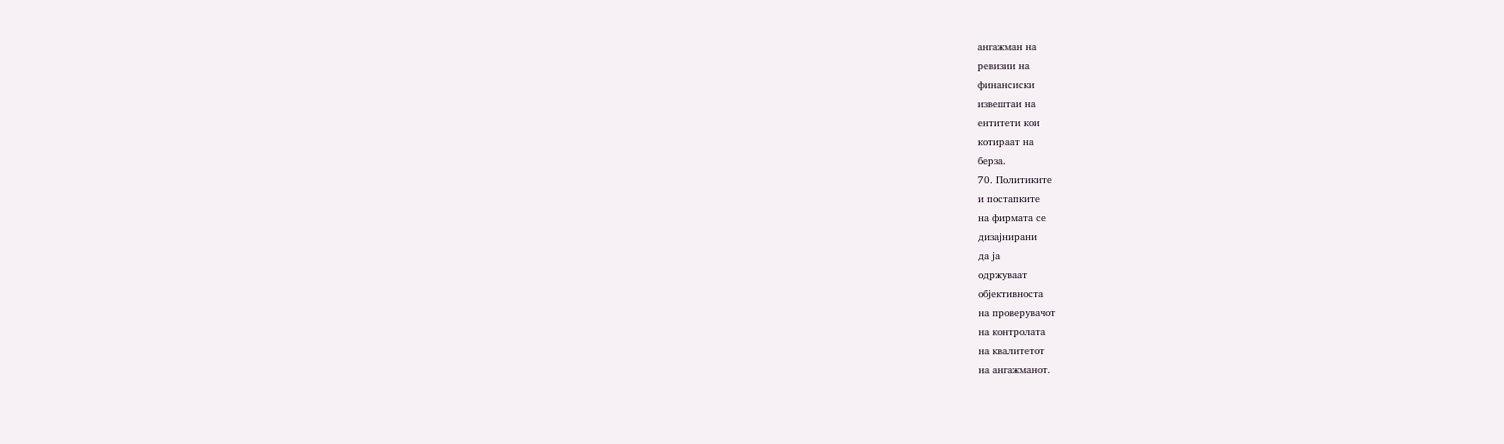ангажман на
ревизии на
финансиски
извештаи на
ентитети кои
котираат на
берза.
70. Политиките
и постапките
на фирмата се
дизајнирани
да ја
одржуваат
објективноста
на проверувачот
на контролата
на квалитетот
на ангажманот.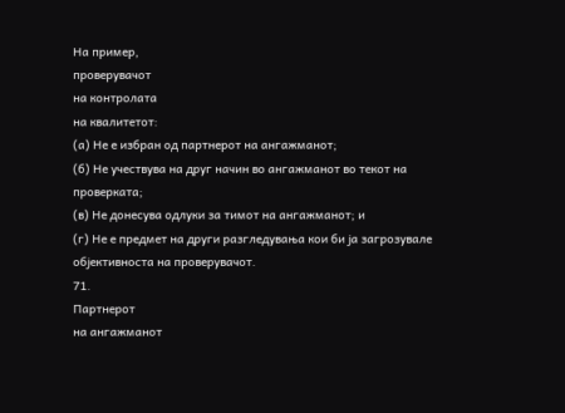На пример,
проверувачот
на контролата
на квалитетот:
(а) Не е избран од партнерот на ангажманот;
(б) Не учествува на друг начин во ангажманот во текот на проверката;
(в) Не донесува одлуки за тимот на ангажманот; и
(г) Не е предмет на други разгледувања кои би ја загрозувале објективноста на проверувачот.
71.
Партнерот
на ангажманот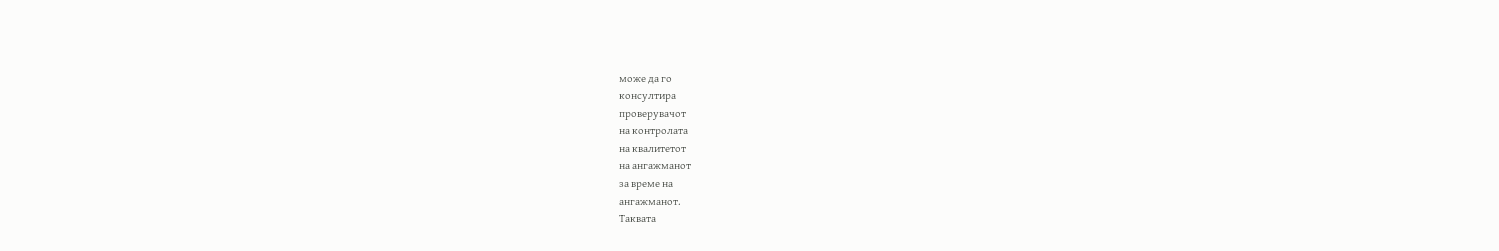може да го
консултира
проверувачот
на контролата
на квалитетот
на ангажманот
за време на
ангажманот.
Таквата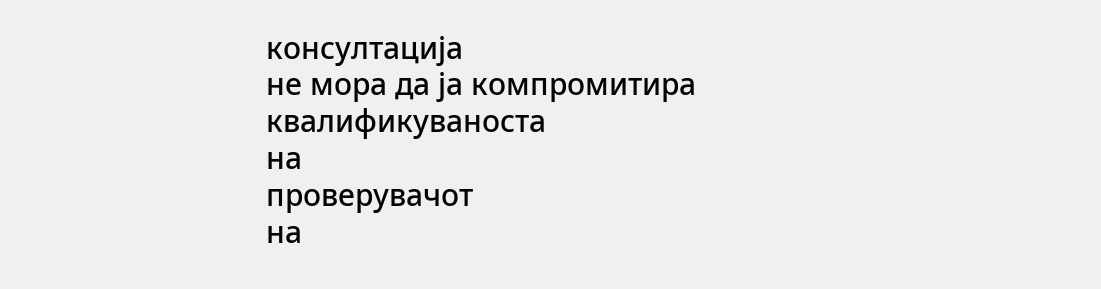консултација
не мора да ја компромитира
квалификуваноста
на
проверувачот
на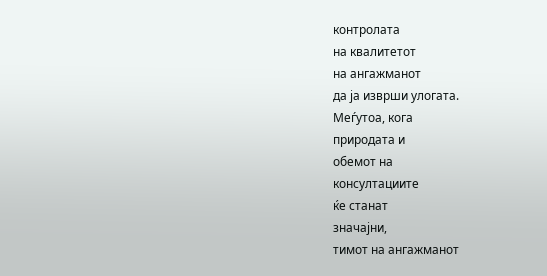контролата
на квалитетот
на ангажманот
да ја изврши улогата.
Меѓутоа, кога
природата и
обемот на
консултациите
ќе станат
значајни,
тимот на ангажманот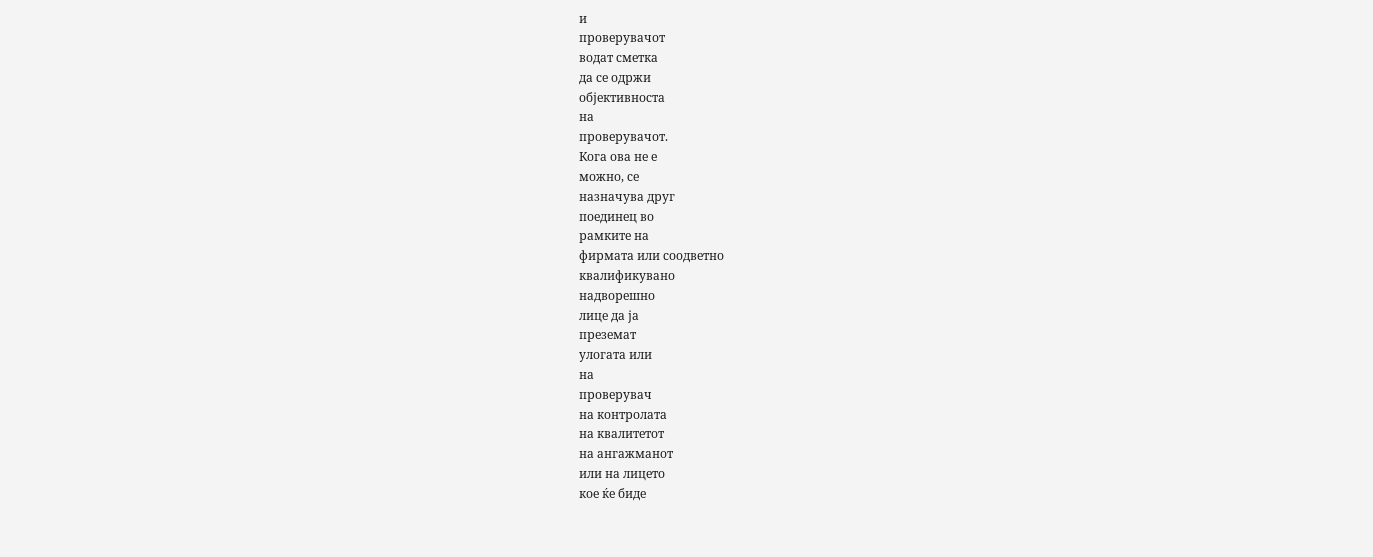и
проверувачот
водат сметка
да се одржи
објективноста
на
проверувачот.
Кога ова не е
можно, се
назначува друг
поединец во
рамките на
фирмата или соодветно
квалификувано
надворешно
лице да ја
преземат
улогата или
на
проверувач
на контролата
на квалитетот
на ангажманот
или на лицето
кое ќе биде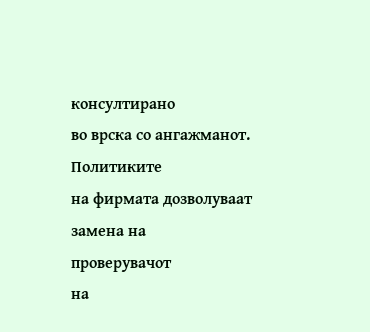консултирано
во врска со ангажманот.
Политиките
на фирмата дозволуваат
замена на
проверувачот
на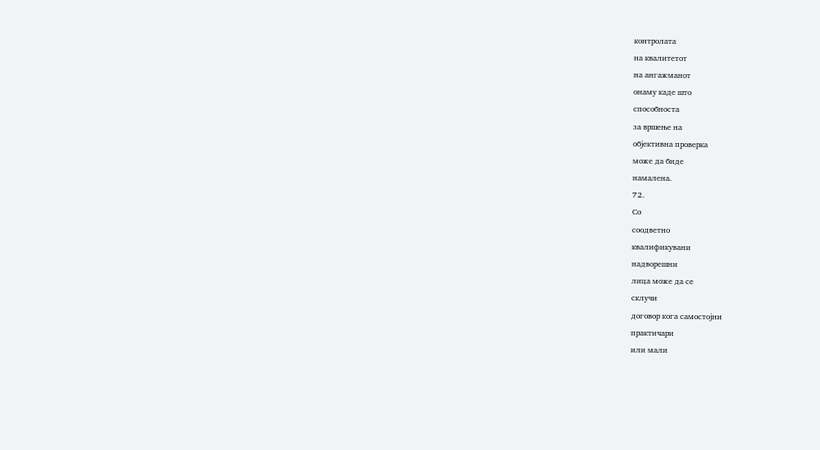контролата
на квалитетот
на ангажманот
онаму каде што
способноста
за вршење на
објективна проверка
може да биде
намалена.
72.
Со
соодветно
квалификувани
надворешни
лица може да се
склучи
договор кога самостојни
практичари
или мали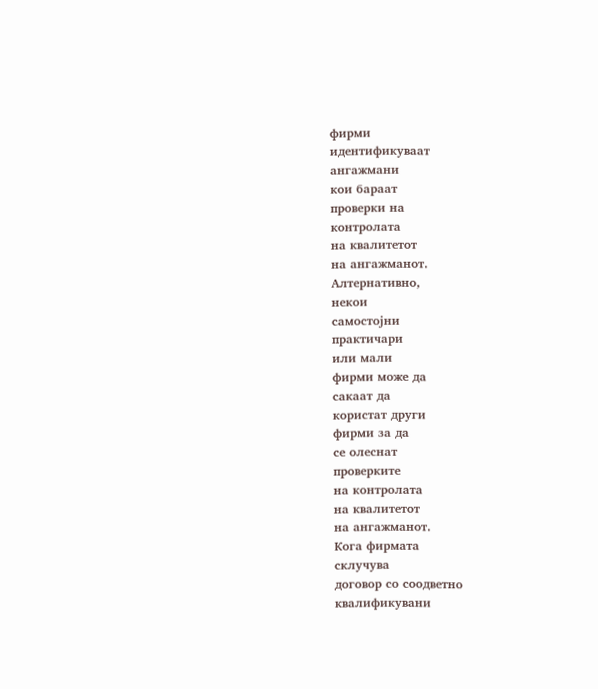фирми
идентификуваат
ангажмани
кои бараат
проверки на
контролата
на квалитетот
на ангажманот.
Алтернативно,
некои
самостојни
практичари
или мали
фирми може да
сакаат да
користат други
фирми за да
се олеснат
проверките
на контролата
на квалитетот
на ангажманот.
Кога фирмата
склучува
договор со соодветно
квалификувани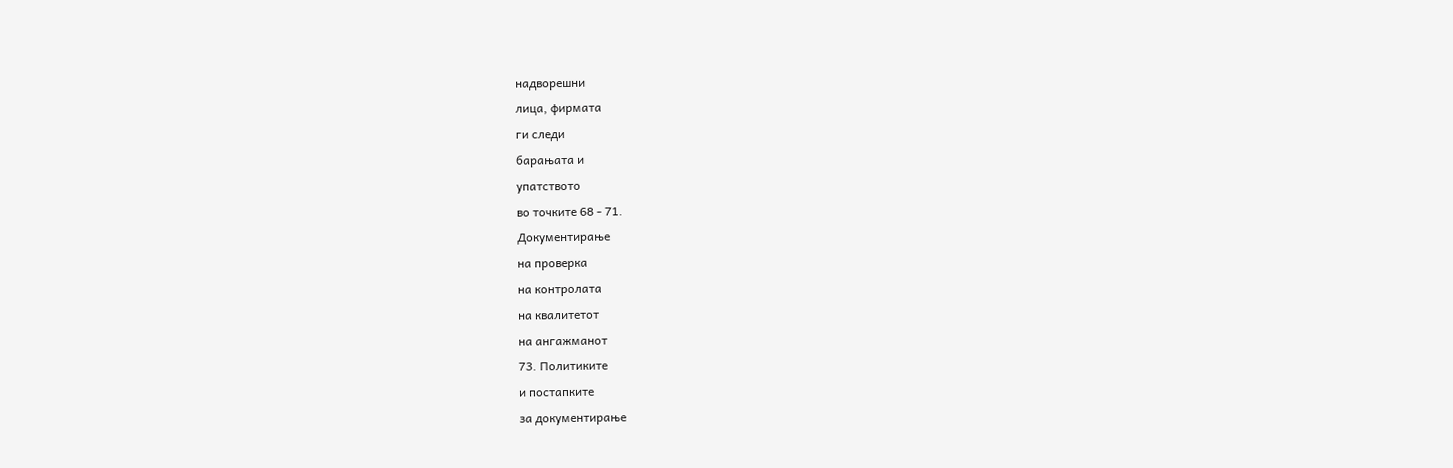надворешни
лица, фирмата
ги следи
барањата и
упатството
во точките 68 - 71.
Документирање
на проверка
на контролата
на квалитетот
на ангажманот
73. Политиките
и постапките
за документирање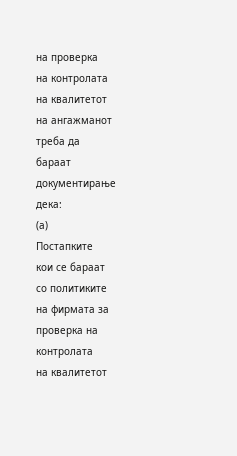на проверка
на контролата
на квалитетот
на ангажманот
треба да
бараат документирање
дека:
(а)
Постапките
кои се бараат
со политиките
на фирмата за
проверка на
контролата
на квалитетот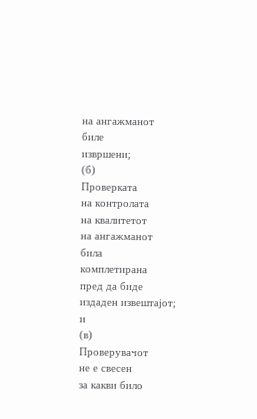на ангажманот
биле
извршени;
(б)
Проверката
на контролата
на квалитетот
на ангажманот
била
комплетирана
пред да биде
издаден извештајот;
и
(в)
Проверувачот
не е свесен
за какви било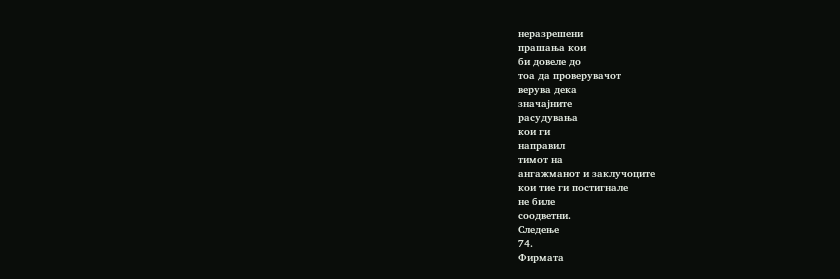неразрешени
прашања кои
би довеле до
тоа да проверувачот
верува дека
значајните
расудувања
кои ги
направил
тимот на
ангажманот и заклучоците
кои тие ги постигнале
не биле
соодветни.
Следење
74.
Фирмата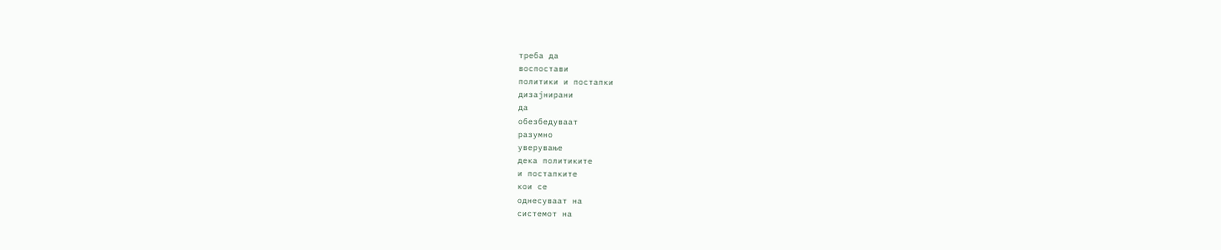треба да
воспостави
политики и постапки
дизајнирани
да
обезбедуваат
разумно
уверување
дека политиките
и постапките
кои се
однесуваат на
системот на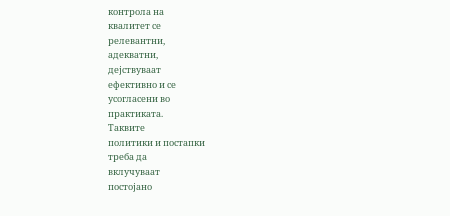контрола на
квалитет се
релевантни,
адекватни,
дејствуваат
ефективно и се
усогласени во
практиката.
Таквите
политики и постапки
треба да
вклучуваат
постојано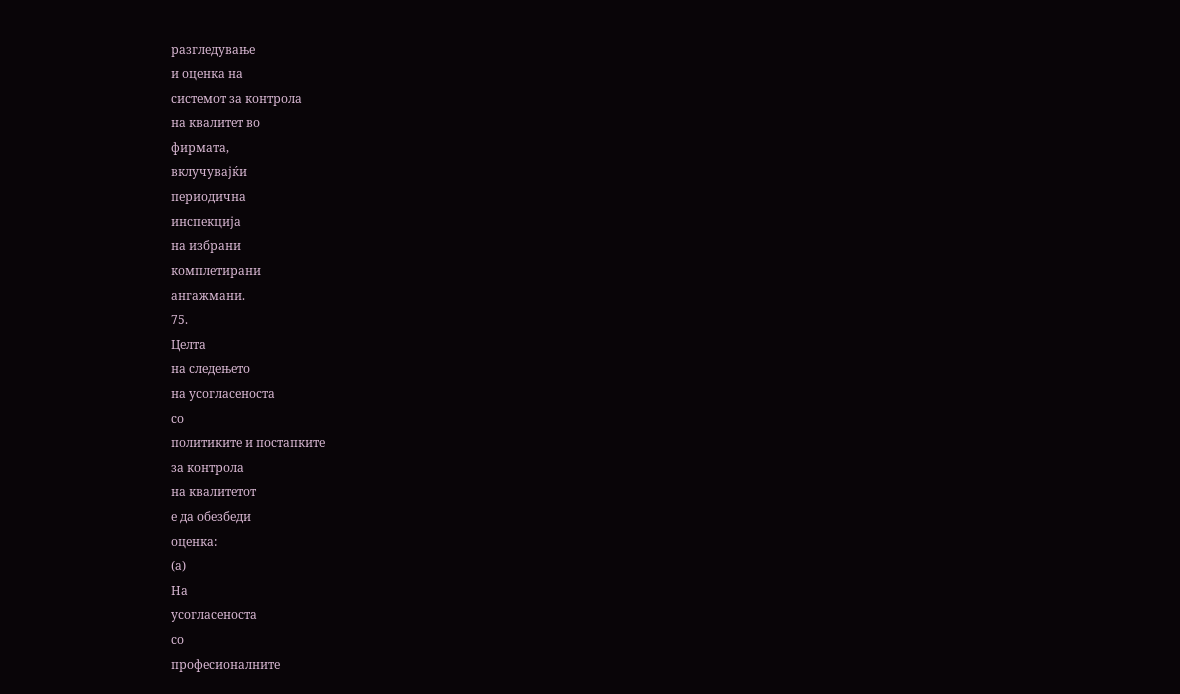разгледување
и оценка на
системот за контрола
на квалитет во
фирмата,
вклучувајќи
периодична
инспекција
на избрани
комплетирани
ангажмани.
75.
Целта
на следењето
на усогласеноста
со
политиките и постапките
за контрола
на квалитетот
е да обезбеди
оценка:
(а)
На
усогласеноста
со
професионалните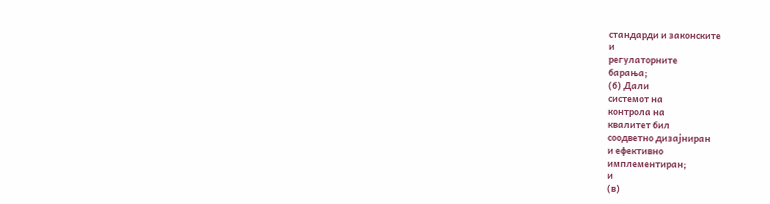стандарди и законските
и
регулаторните
барања;
(б) Дали
системот на
контрола на
квалитет бил
соодветно дизајниран
и ефективно
имплементиран;
и
(в)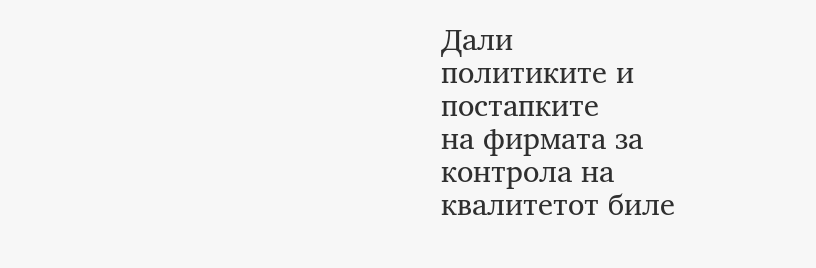Дали
политиките и постапките
на фирмата за
контрола на
квалитетот биле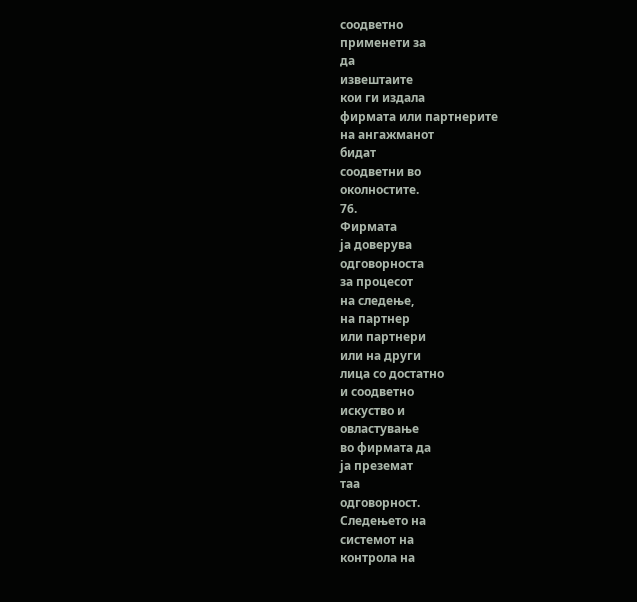соодветно
применети за
да
извештаите
кои ги издала
фирмата или партнерите
на ангажманот
бидат
соодветни во
околностите.
76.
Фирмата
ја доверува
одговорноста
за процесот
на следење,
на партнер
или партнери
или на други
лица со достатно
и соодветно
искуство и
овластување
во фирмата да
ја преземат
таа
одговорност.
Следењето на
системот на
контрола на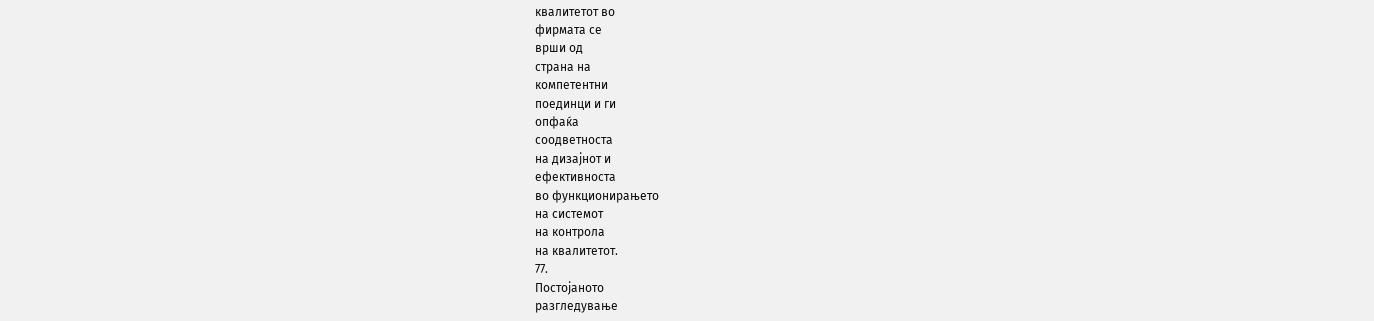квалитетот во
фирмата се
врши од
страна на
компетентни
поединци и ги
опфаќа
соодветноста
на дизајнот и
ефективноста
во функционирањето
на системот
на контрола
на квалитетот.
77.
Постојаното
разгледување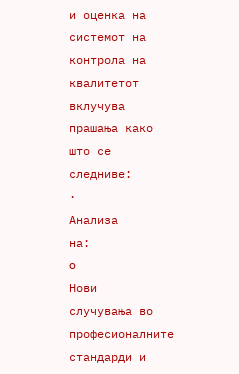и оценка на
системот на
контрола на
квалитетот
вклучува
прашања како
што се
следниве:
·
Анализа
на:
o
Нови
случувања во
професионалните
стандарди и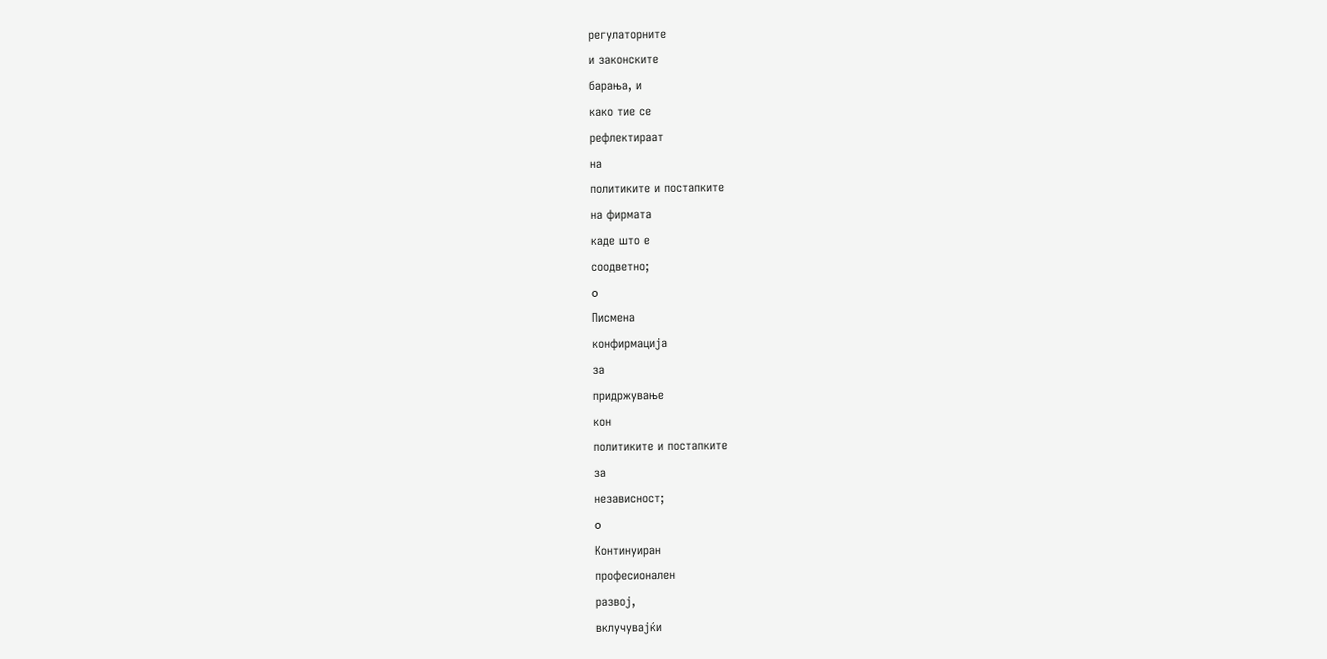регулаторните
и законските
барања, и
како тие се
рефлектираат
на
политиките и постапките
на фирмата
каде што е
соодветно;
o
Писмена
конфирмација
за
придржување
кон
политиките и постапките
за
независност;
o
Континуиран
професионален
развој,
вклучувајќи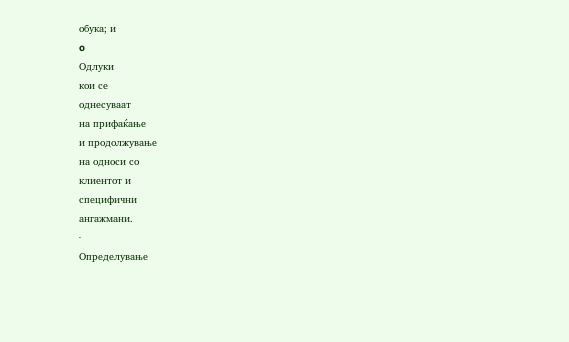обука; и
o
Одлуки
кои се
однесуваат
на прифаќање
и продолжување
на односи со
клиентот и
специфични
ангажмани.
·
Определување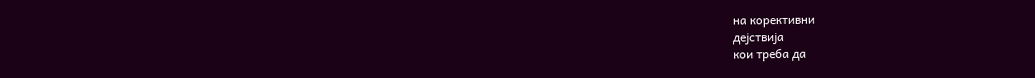на корективни
дејствија
кои треба да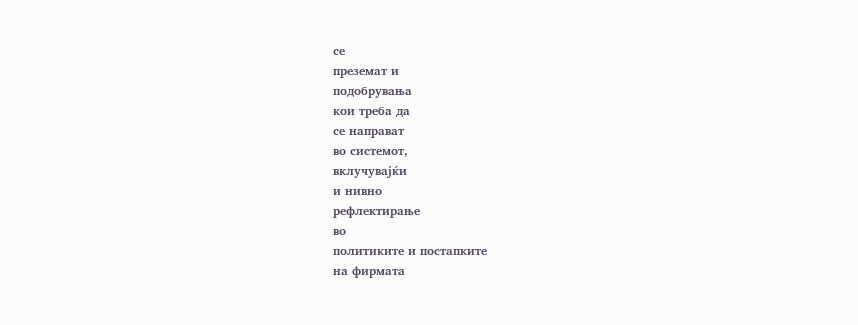се
преземат и
подобрувања
кои треба да
се направат
во системот,
вклучувајќи
и нивно
рефлектирање
во
политиките и постапките
на фирмата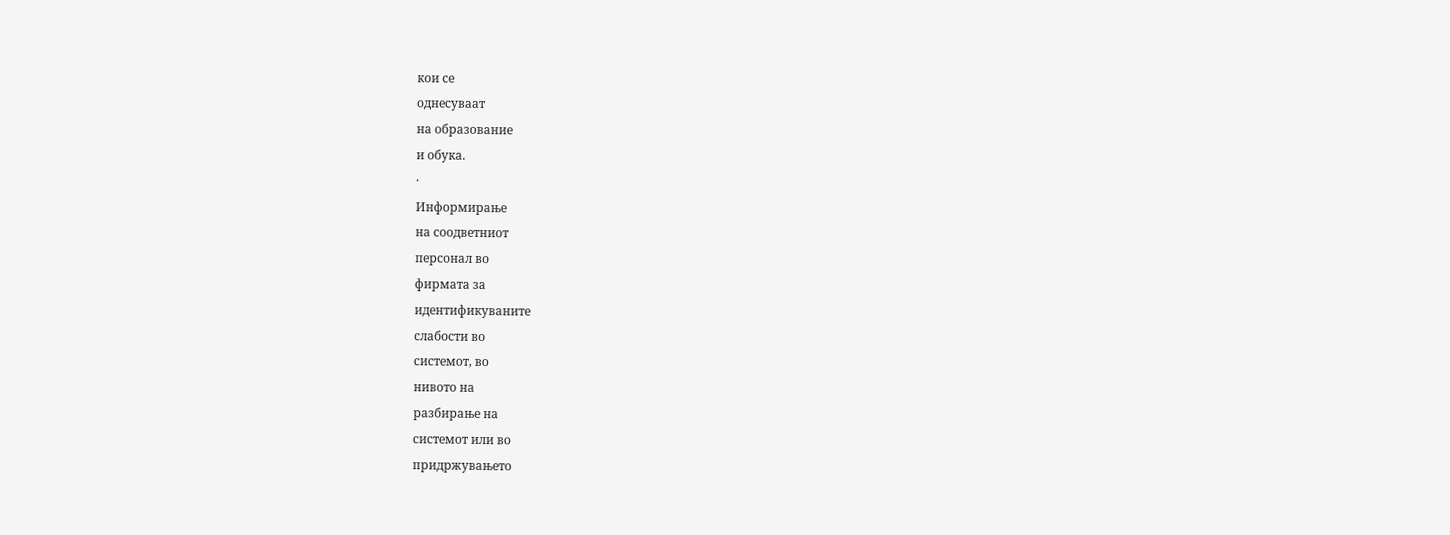кои се
однесуваат
на образование
и обука.
·
Информирање
на соодветниот
персонал во
фирмата за
идентификуваните
слабости во
системот, во
нивото на
разбирање на
системот или во
придржувањето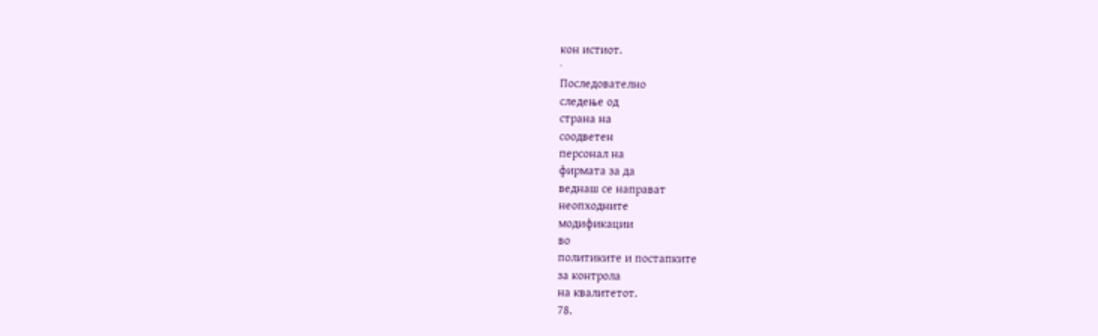кон истиот.
·
Последователно
следење од
страна на
соодветен
персонал на
фирмата за да
веднаш се направат
неопходните
модификации
во
политиките и постапките
за контрола
на квалитетот.
78.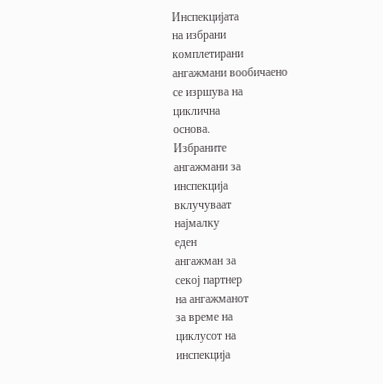Инспекцијата
на избрани
комплетирани
ангажмани вообичаено
се изршува на
циклична
основа.
Избраните
ангажмани за
инспекција
вклучуваат
најмалку
еден
ангажман за
секој партнер
на ангажманот
за време на
циклусот на
инспекција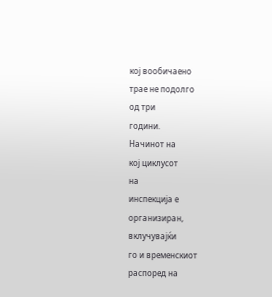кој вообичаено
трае не подолго
од три
години.
Начинот на
кој циклусот
на
инспекција е
организиран,
вклучувајќи
го и временскиот
распоред на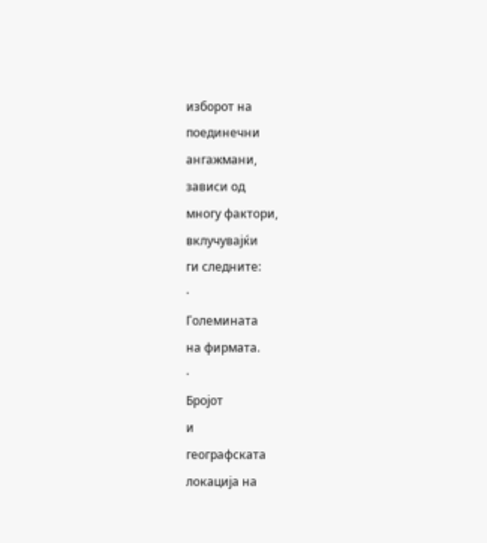изборот на
поединечни
ангажмани,
зависи од
многу фактори,
вклучувајќи
ги следните:
·
Големината
на фирмата.
·
Бројот
и
географската
локација на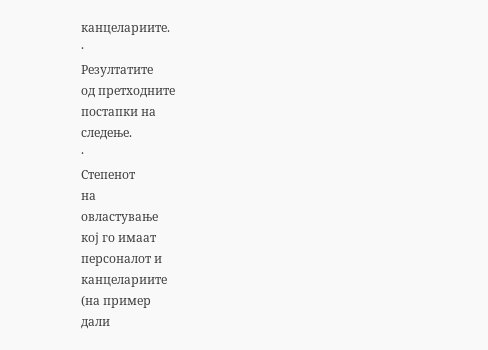канцелариите.
·
Резултатите
од претходните
постапки на
следење.
·
Степенот
на
овластување
кој го имаат
персоналот и
канцелариите
(на пример
дали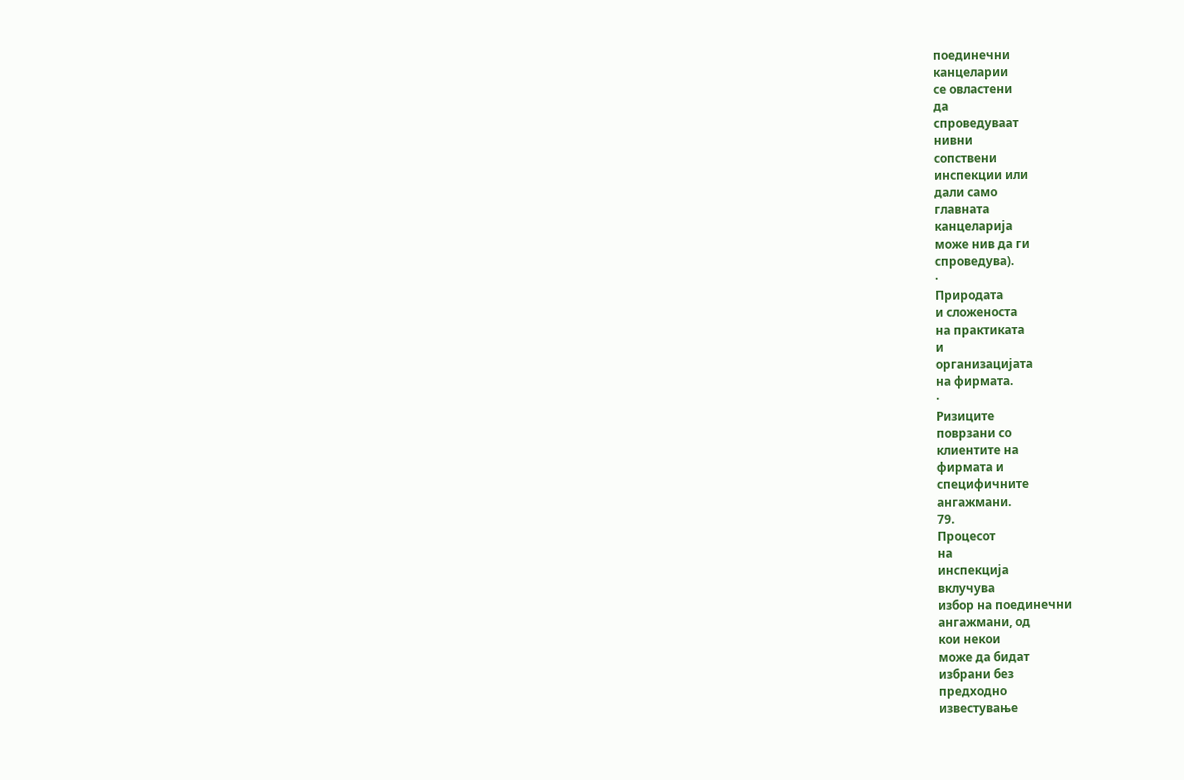поединечни
канцеларии
се овластени
да
спроведуваат
нивни
сопствени
инспекции или
дали само
главната
канцеларија
може нив да ги
спроведува).
·
Природата
и сложеноста
на практиката
и
организацијата
на фирмата.
·
Ризиците
поврзани со
клиентите на
фирмата и
специфичните
ангажмани.
79.
Процесот
на
инспекција
вклучува
избор на поединечни
ангажмани, од
кои некои
може да бидат
избрани без
предходно
известување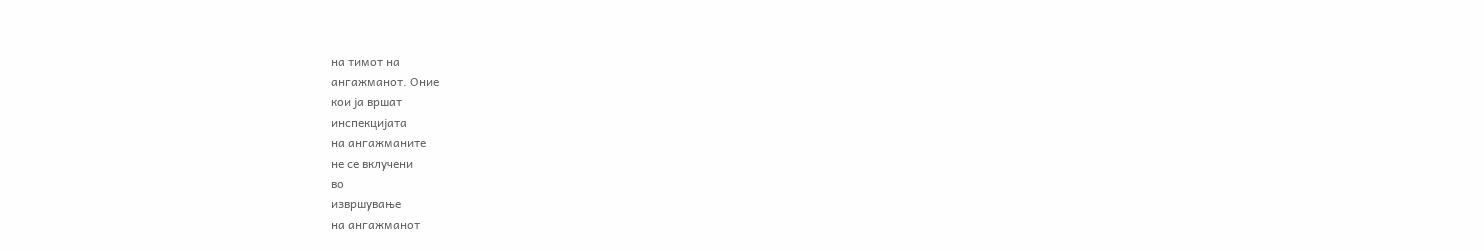на тимот на
ангажманот. Оние
кои ја вршат
инспекцијата
на ангажманите
не се вклучени
во
извршување
на ангажманот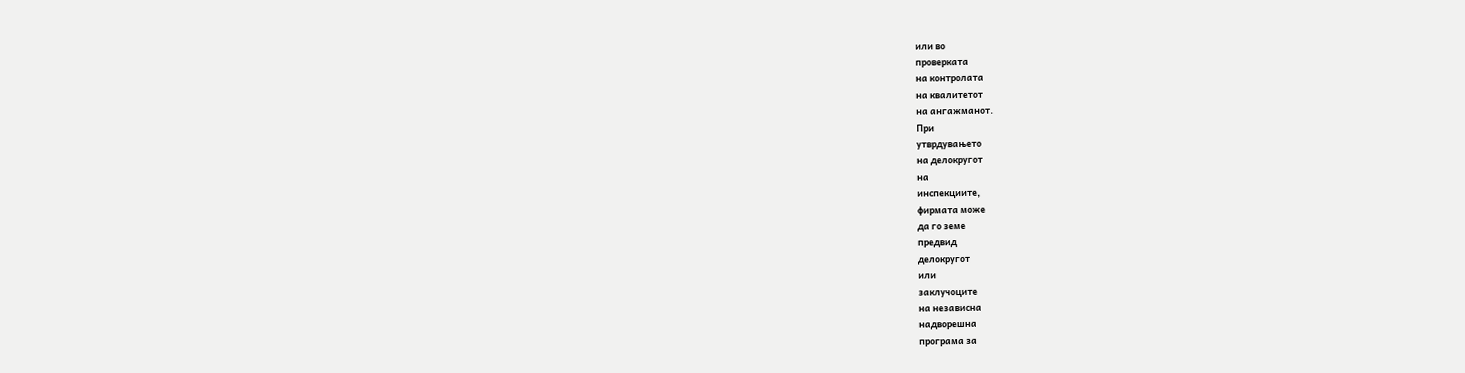или во
проверката
на контролата
на квалитетот
на ангажманот.
При
утврдувањето
на делокругот
на
инспекциите,
фирмата може
да го земе
предвид
делокругот
или
заклучоците
на независна
надворешна
програма за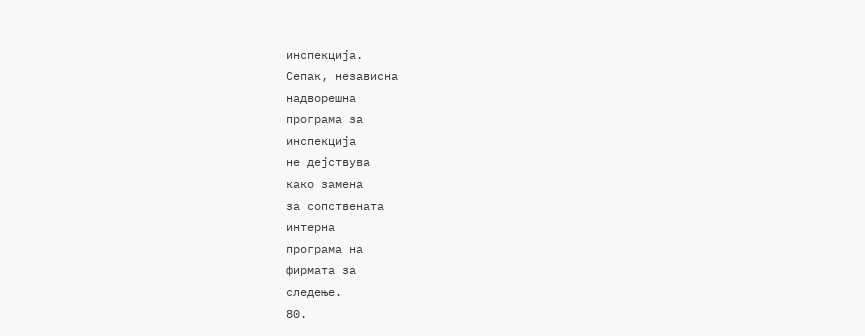инспекција.
Сепак, независна
надворешна
програма за
инспекција
не дејствува
како замена
за сопствената
интерна
програма на
фирмата за
следење.
80.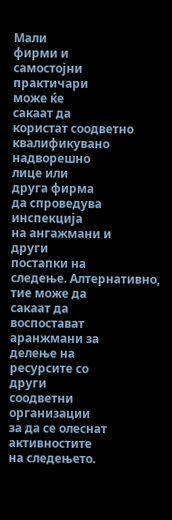Мали
фирми и
самостојни
практичари
може ќе
сакаат да
користат соодветно
квалификувано
надворешно
лице или
друга фирма
да спроведува
инспекција
на ангажмани и
други
постапки на
следење. Алтернативно,
тие може да
сакаат да
воспостават
аранжмани за
делење на
ресурсите со
други
соодветни
организации
за да се олеснат
активностите
на следењето.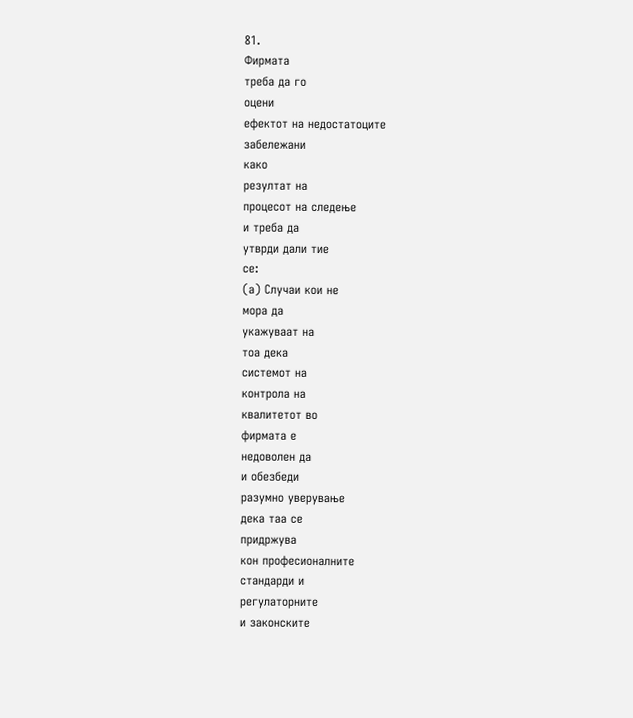81.
Фирмата
треба да го
оцени
ефектот на недостатоците
забележани
како
резултат на
процесот на следење
и треба да
утврди дали тие
се:
(а) Случаи кои не
мора да
укажуваат на
тоа дека
системот на
контрола на
квалитетот во
фирмата е
недоволен да
и обезбеди
разумно уверување
дека таа се
придржува
кон професионалните
стандарди и
регулаторните
и законските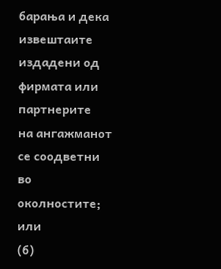барања и дека
извештаите
издадени од
фирмата или
партнерите
на ангажманот
се соодветни
во
околностите;
или
(б)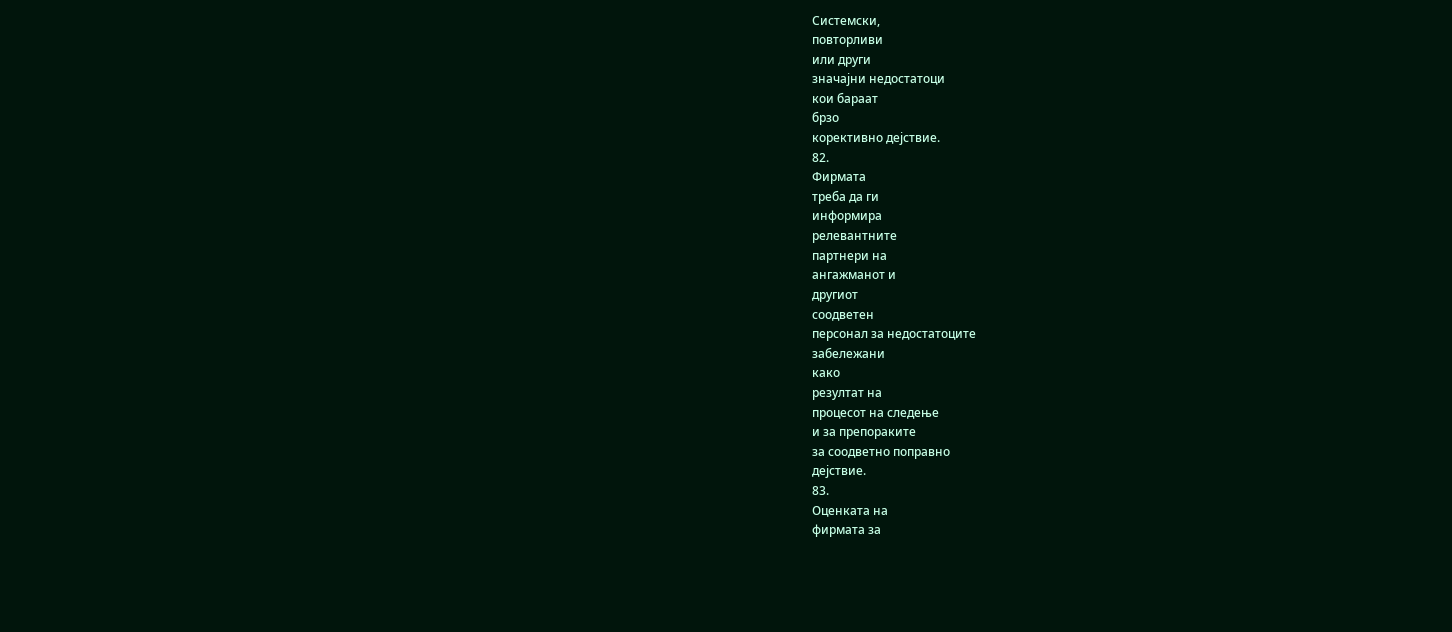Системски,
повторливи
или други
значајни недостатоци
кои бараат
брзо
корективно дејствие.
82.
Фирмата
треба да ги
информира
релевантните
партнери на
ангажманот и
другиот
соодветен
персонал за недостатоците
забележани
како
резултат на
процесот на следење
и за препораките
за соодветно поправно
дејствие.
83.
Оценката на
фирмата за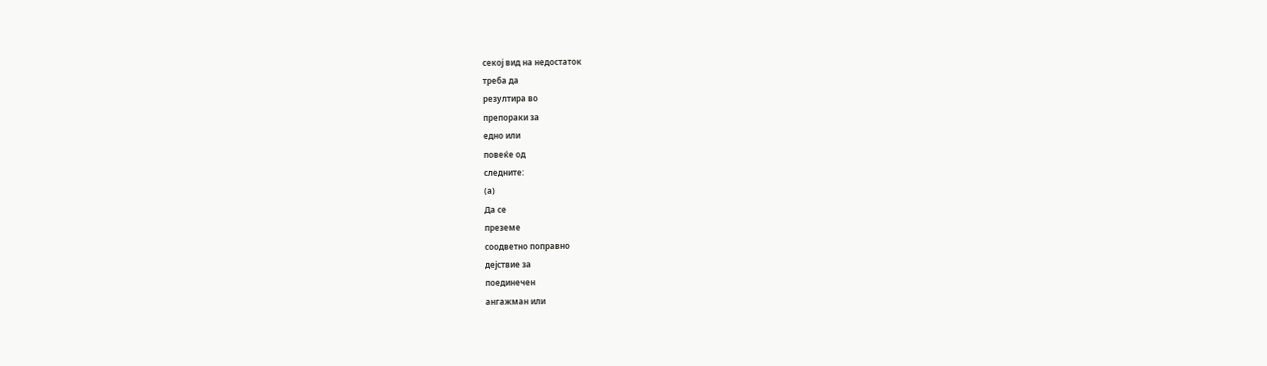секој вид на недостаток
треба да
резултира во
препораки за
едно или
повеќе од
следните:
(а)
Да се
преземе
соодветно поправно
дејствие за
поединечен
ангажман или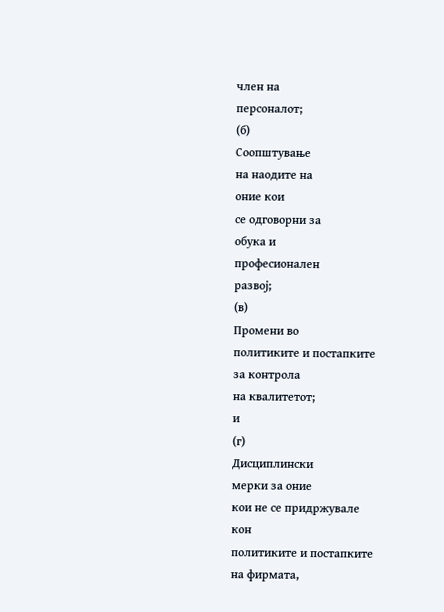член на
персоналот;
(б)
Соопштување
на наодите на
оние кои
се одговорни за
обука и
професионален
развој;
(в)
Промени во
политиките и постапките
за контрола
на квалитетот;
и
(г)
Дисциплински
мерки за оние
кои не се придржувале
кон
политиките и постапките
на фирмата,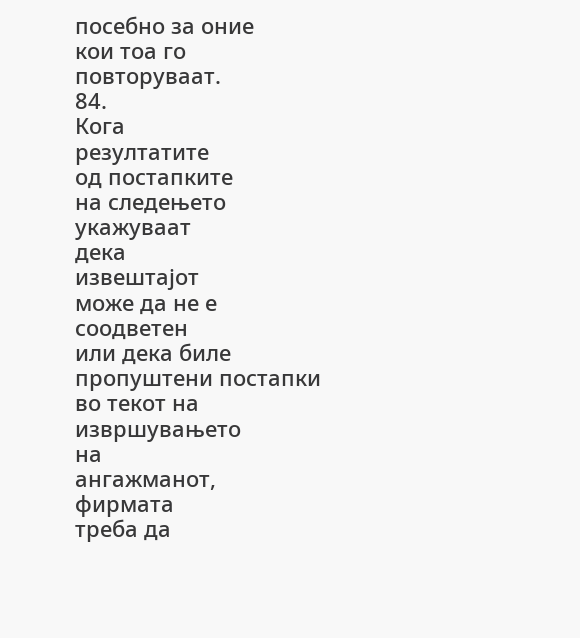посебно за оние
кои тоа го
повторуваат.
84.
Кога
резултатите
од постапките
на следењето
укажуваат
дека
извештајот
може да не е
соодветен
или дека биле
пропуштени постапки
во текот на
извршувањето
на
ангажманот,
фирмата
треба да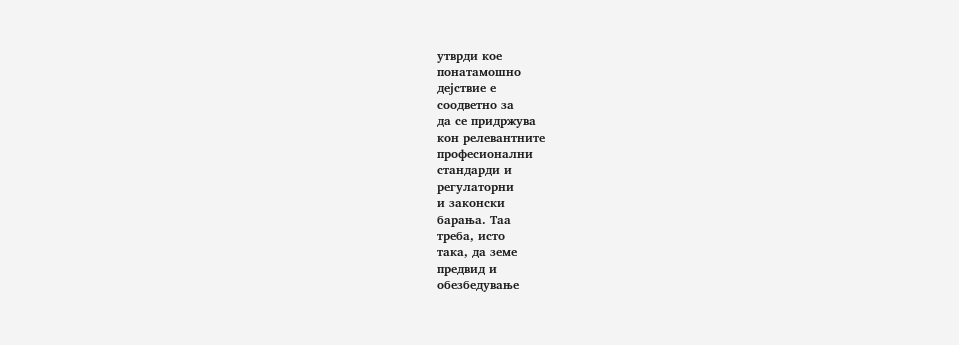утврди кое
понатамошно
дејствие е
соодветно за
да се придржува
кон релевантните
професионални
стандарди и
регулаторни
и законски
барања. Таа
треба, исто
така, да земе
предвид и
обезбедување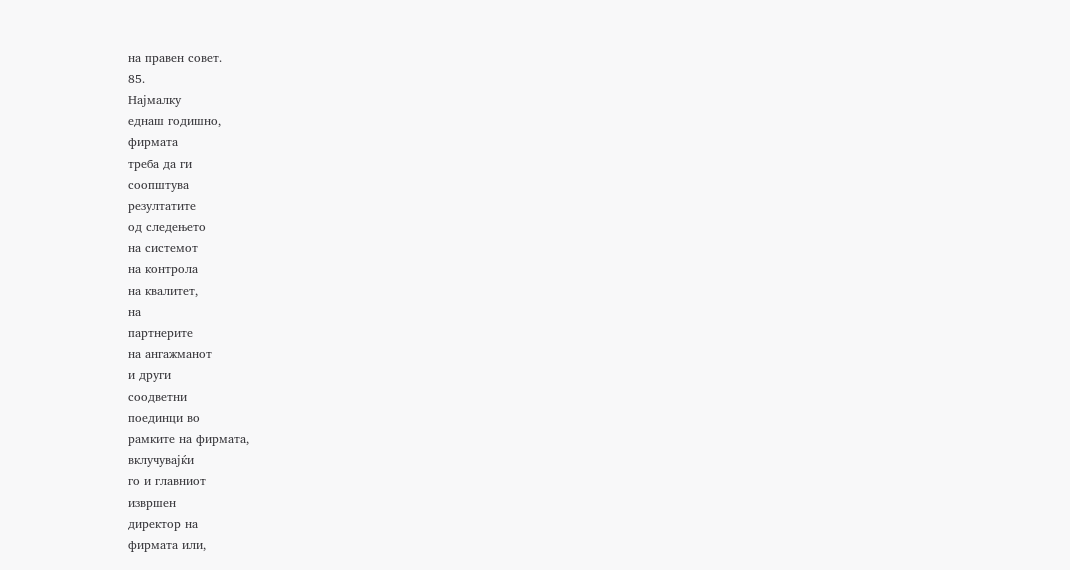на правен совет.
85.
Најмалку
еднаш годишно,
фирмата
треба да ги
соопштува
резултатите
од следењето
на системот
на контрола
на квалитет,
на
партнерите
на ангажманот
и други
соодветни
поединци во
рамките на фирмата,
вклучувајќи
го и главниот
извршен
директор на
фирмата или,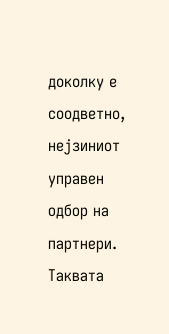доколку е
соодветно,
нејзиниот
управен
одбор на
партнери.
Таквата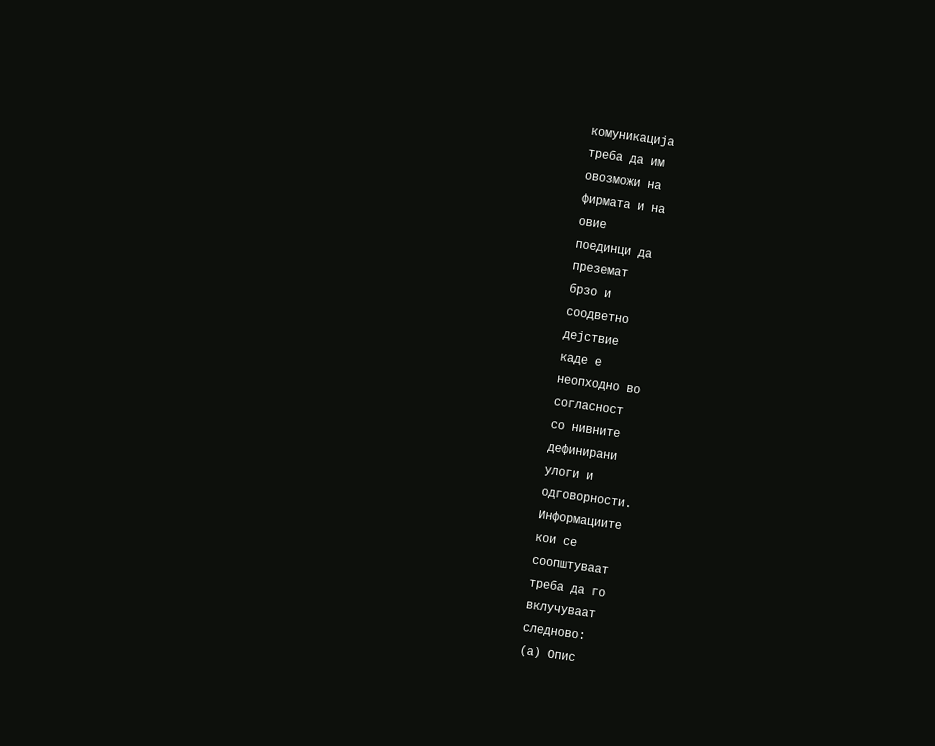комуникација
треба да им
овозможи на
фирмата и на
овие
поединци да
преземат
брзо и
соодветно
дејствие
каде е
неопходно во
согласност
со нивните
дефинирани
улоги и
одговорности.
Информациите
кои се
соопштуваат
треба да го
вклучуваат
следново:
(а) Опис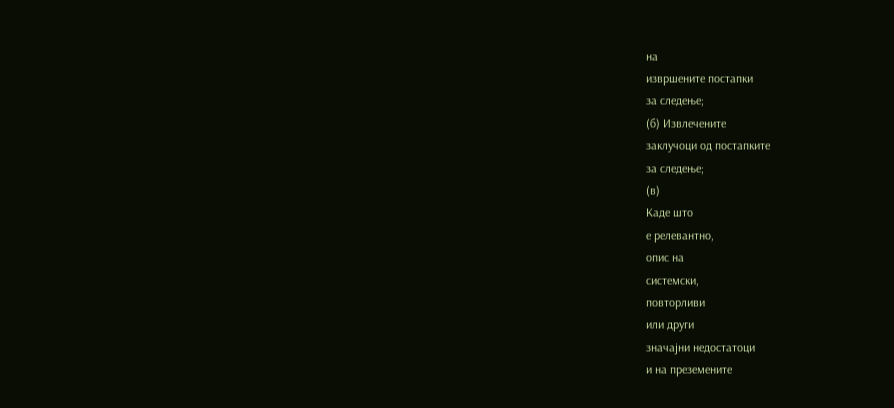на
извршените постапки
за следење;
(б) Извлечените
заклучоци од постапките
за следење;
(в)
Каде што
е релевантно,
опис на
системски,
повторливи
или други
значајни недостатоци
и на преземените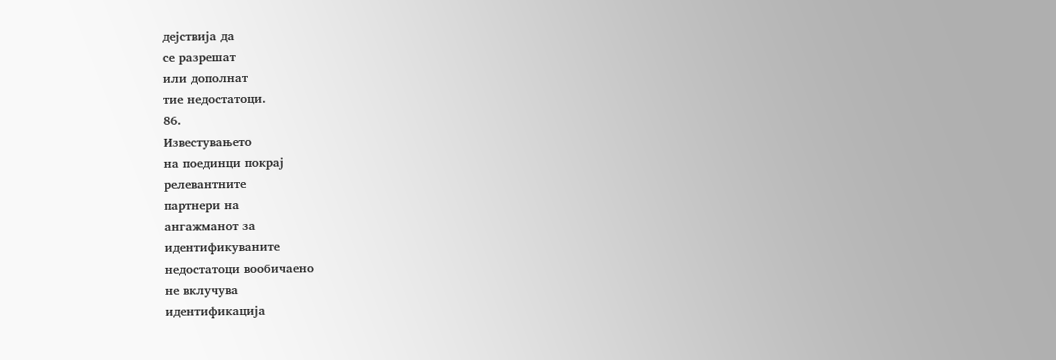дејствија да
се разрешат
или дополнат
тие недостатоци.
86.
Известувањето
на поединци покрај
релевантните
партнери на
ангажманот за
идентификуваните
недостатоци вообичаено
не вклучува
идентификација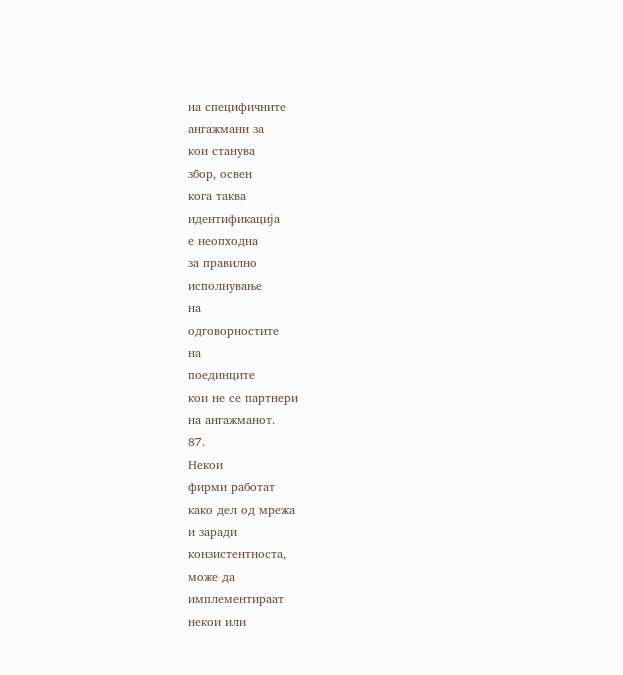на специфичните
ангажмани за
кои станува
збор, освен
кога таква
идентификација
е неопходна
за правилно
исполнување
на
одговорностите
на
поединците
кои не се партнери
на ангажманот.
87.
Некои
фирми работат
како дел од мрежа
и заради
конзистентноста,
може да
имплементираат
некои или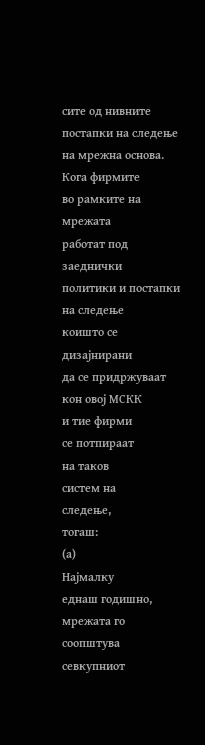сите од нивните
постапки на следење
на мрежна основа.
Кога фирмите
во рамките на
мрежата
работат под
заеднички
политики и постапки
на следење
коишто се дизајнирани
да се придржуваат
кон овој МСКК
и тие фирми
се потпираат
на таков
систем на
следење,
тогаш:
(а)
Најмалку
еднаш годишно,
мрежата го
соопштува
севкупниот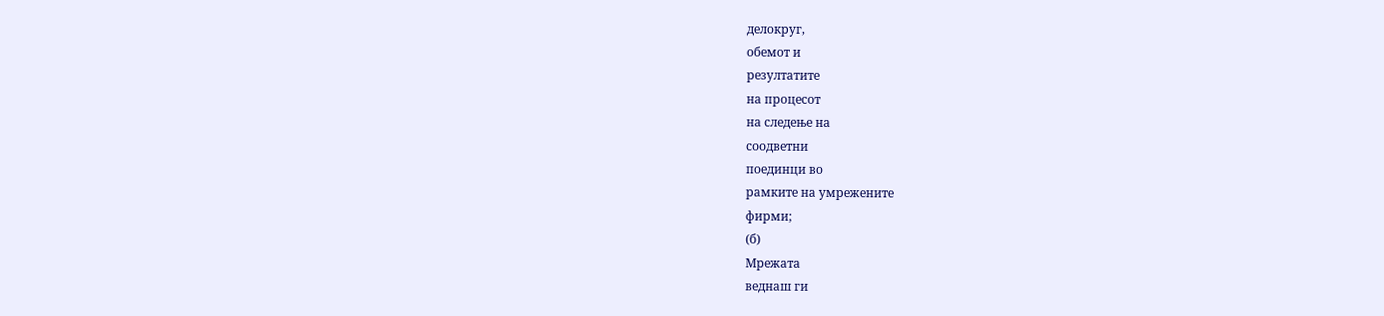делокруг,
обемот и
резултатите
на процесот
на следење на
соодветни
поединци во
рамките на умрежените
фирми;
(б)
Мрежата
веднаш ги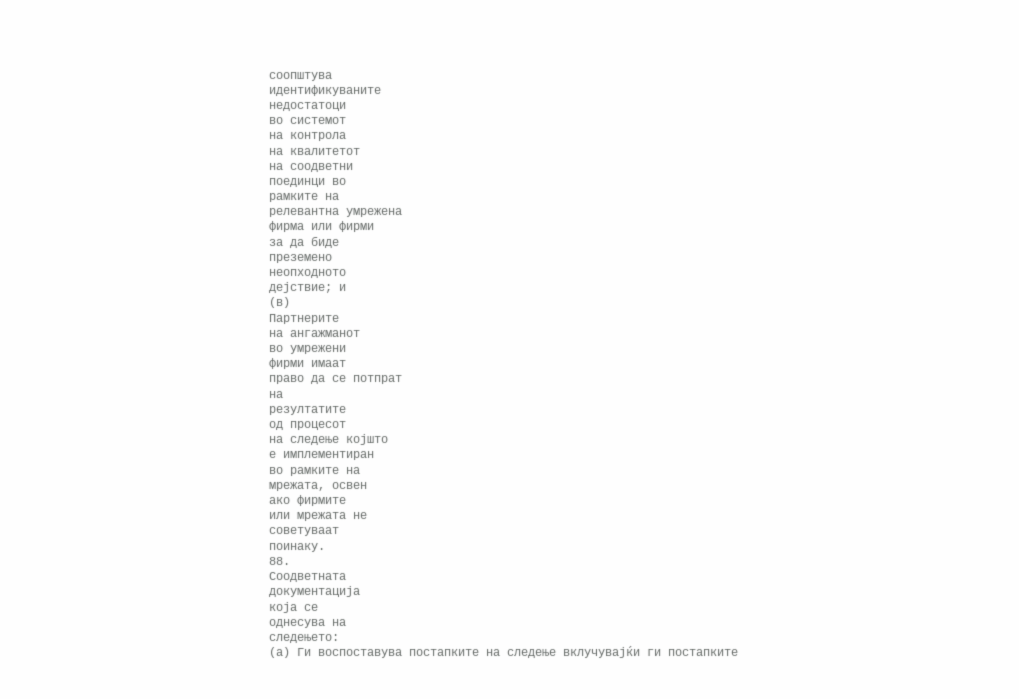соопштува
идентификуваните
недостатоци
во системот
на контрола
на квалитетот
на соодветни
поединци во
рамките на
релевантна умрежена
фирма или фирми
за да биде
преземено
неопходното
дејствие; и
(в)
Партнерите
на ангажманот
во умрежени
фирми имаат
право да се потпрат
на
резултатите
од процесот
на следење којшто
е имплементиран
во рамките на
мрежата, освен
ако фирмите
или мрежата не
советуваат
поинаку.
88.
Соодветната
документација
која се
однесува на
следењето:
(а) Ги воспоставува постапките на следење вклучувајќи ги постапките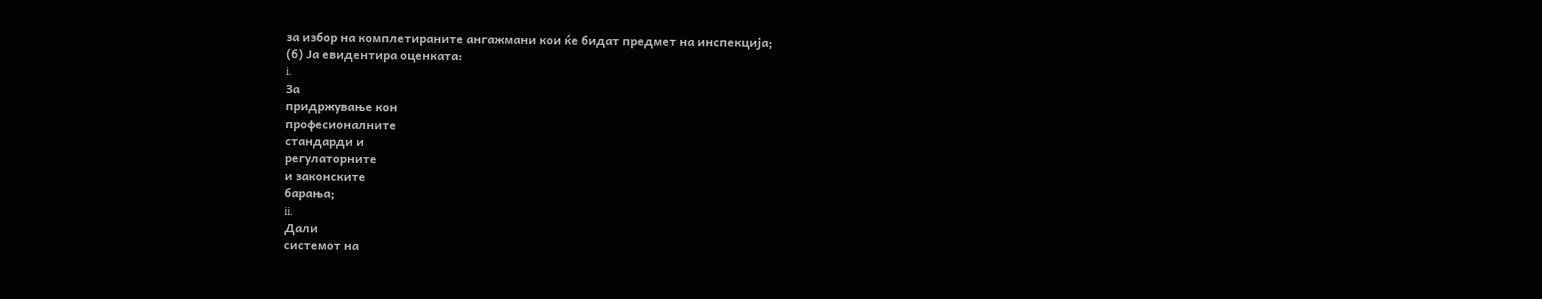за избор на комплетираните ангажмани кои ќе бидат предмет на инспекција;
(б) Ја евидентира оценката:
i.
За
придржување кон
професионалните
стандарди и
регулаторните
и законските
барања;
ii.
Дали
системот на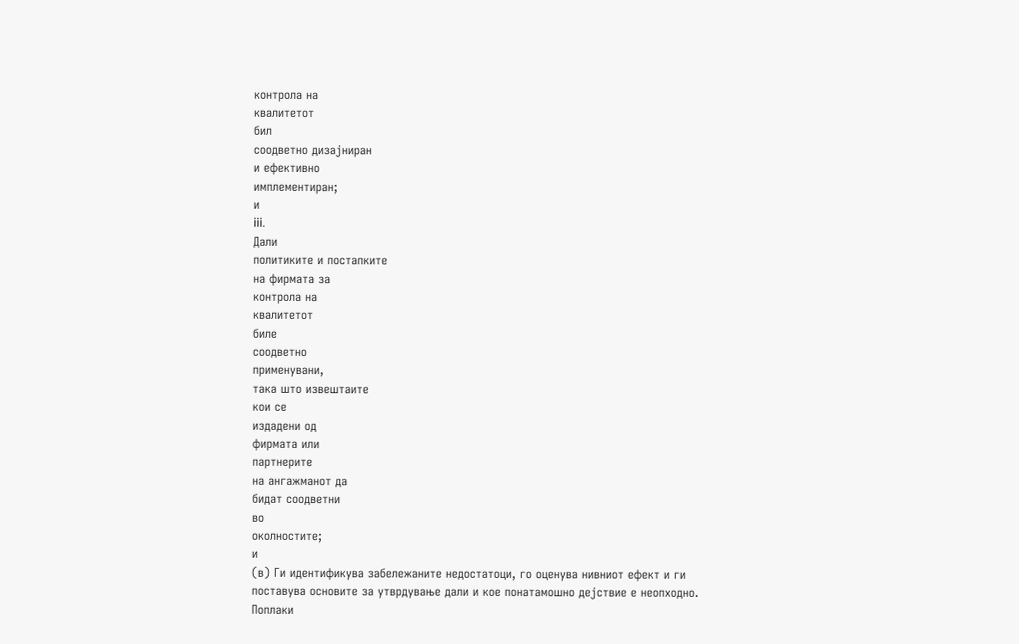контрола на
квалитетот
бил
соодветно дизајниран
и ефективно
имплементиран;
и
iii.
Дали
политиките и постапките
на фирмата за
контрола на
квалитетот
биле
соодветно
применувани,
така што извештаите
кои се
издадени од
фирмата или
партнерите
на ангажманот да
бидат соодветни
во
околностите;
и
(в) Ги идентификува забележаните недостатоци, го оценува нивниот ефект и ги поставува основите за утврдување дали и кое понатамошно дејствие е неопходно.
Поплаки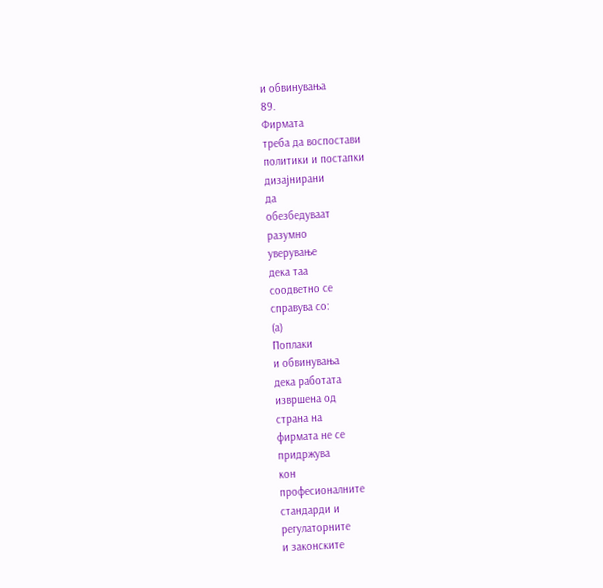и обвинувања
89.
Фирмата
треба да воспостави
политики и постапки
дизајнирани
да
обезбедуваат
разумно
уверување
дека таа
соодветно се
справува со:
(а)
Поплаки
и обвинувања
дека работата
извршена од
страна на
фирмата не се
придржува
кон
професионалните
стандарди и
регулаторните
и законските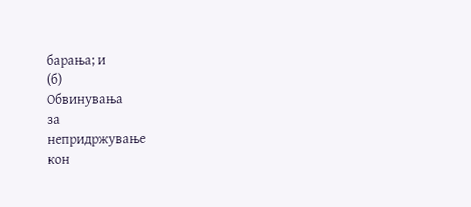барања; и
(б)
Обвинувања
за
непридржување
кон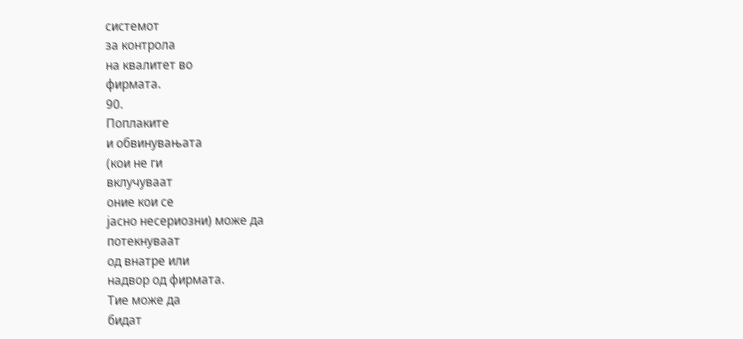системот
за контрола
на квалитет во
фирмата.
90.
Поплаките
и обвинувањата
(кои не ги
вклучуваат
оние кои се
јасно несериозни) може да
потекнуваат
од внатре или
надвор од фирмата.
Тие може да
бидат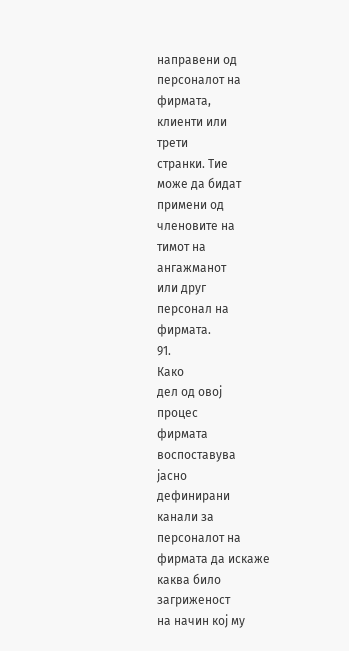направени од
персоналот на
фирмата,
клиенти или
трети
странки. Тие
може да бидат
примени од
членовите на
тимот на
ангажманот
или друг
персонал на
фирмата.
91.
Како
дел од овој
процес
фирмата
воспоставува
јасно
дефинирани
канали за
персоналот на
фирмата да искаже
каква било
загриженост
на начин кој му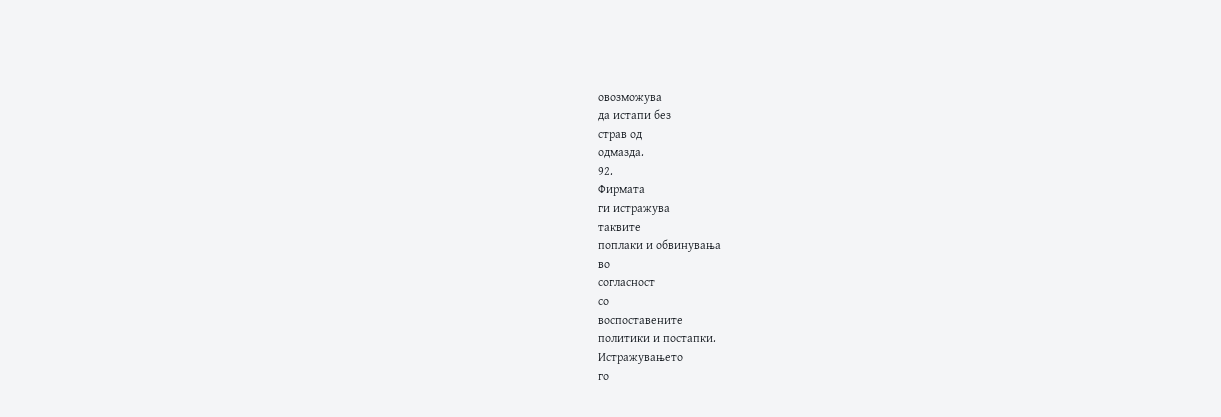овозможува
да истапи без
страв од
одмазда.
92.
Фирмата
ги истражува
таквите
поплаки и обвинувања
во
согласност
со
воспоставените
политики и постапки.
Истражувањето
го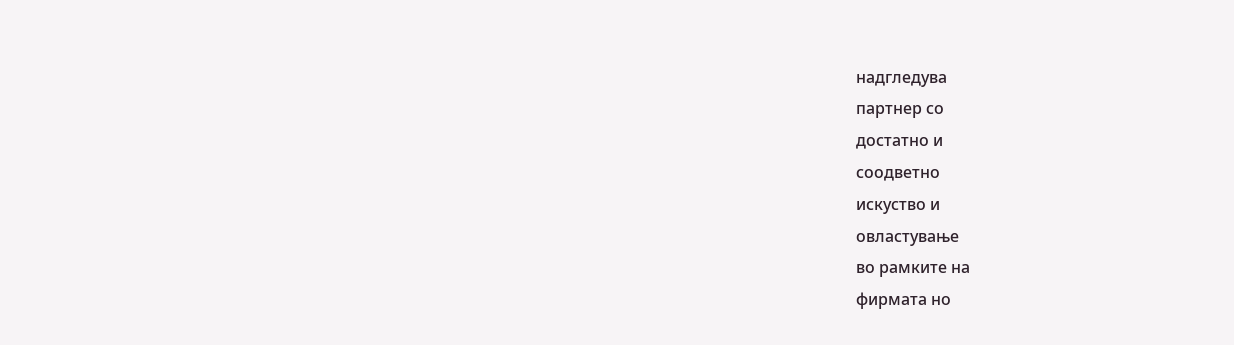надгледува
партнер со
достатно и
соодветно
искуство и
овластување
во рамките на
фирмата но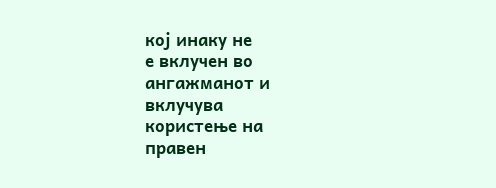кој инаку не
е вклучен во
ангажманот и
вклучува
користење на
правен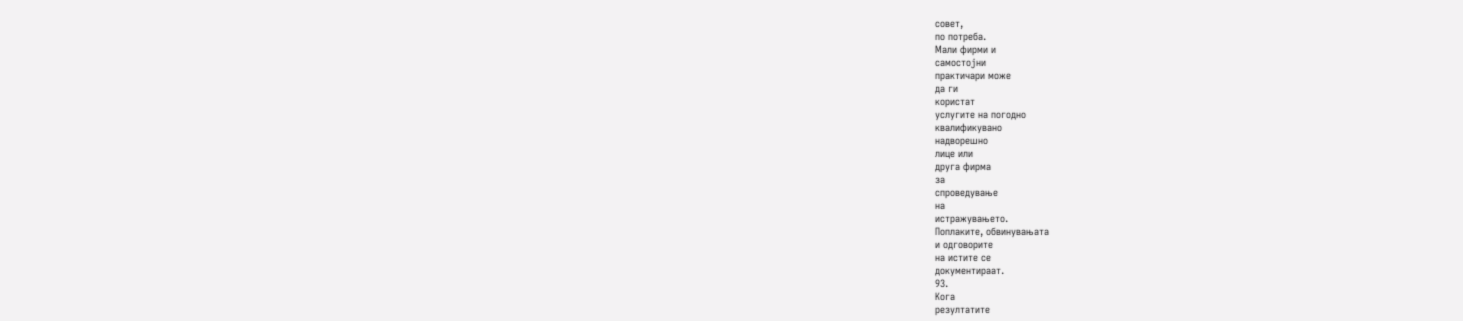совет,
по потреба.
Мали фирми и
самостојни
практичари може
да ги
користат
услугите на погодно
квалификувано
надворешно
лице или
друга фирма
за
спроведување
на
истражувањето.
Поплаките, обвинувањата
и одговорите
на истите се
документираат.
93.
Кога
резултатите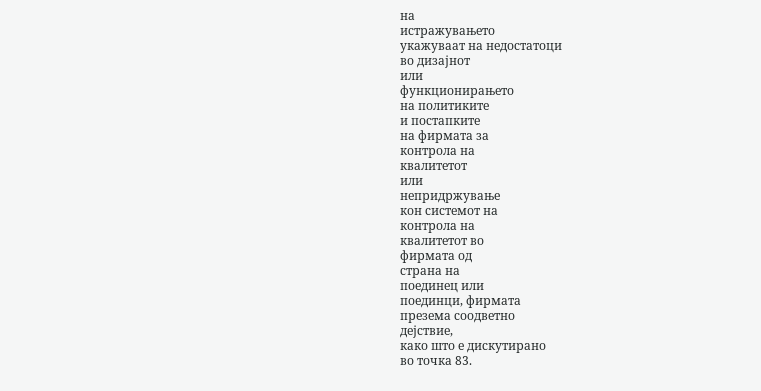на
истражувањето
укажуваат на недостатоци
во дизајнот
или
функционирањето
на политиките
и постапките
на фирмата за
контрола на
квалитетот
или
непридржување
кон системот на
контрола на
квалитетот во
фирмата од
страна на
поединец или
поединци, фирмата
презема соодветно
дејствие,
како што е дискутирано
во точка 83.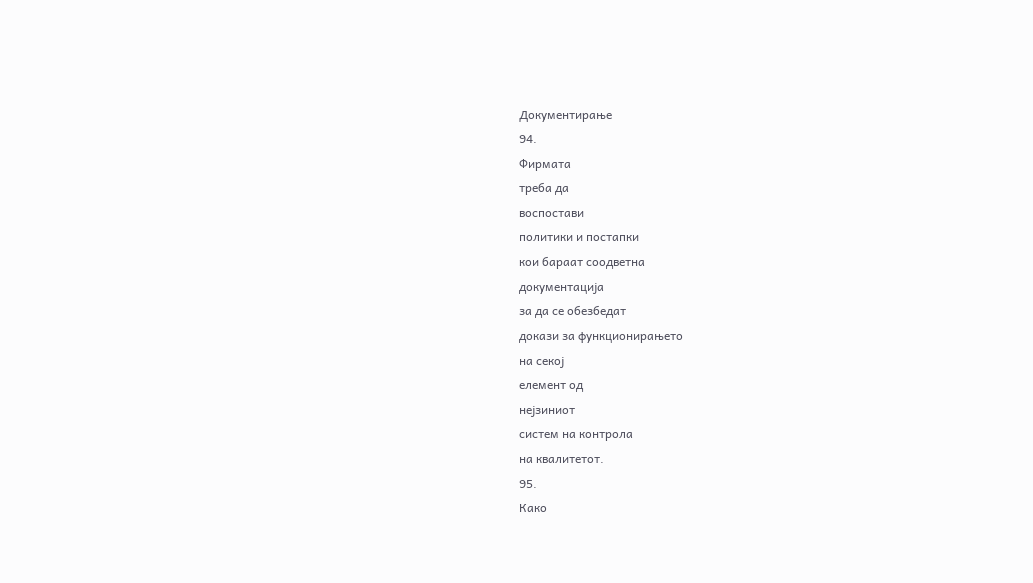Документирање
94.
Фирмата
треба да
воспостави
политики и постапки
кои бараат соодветна
документација
за да се обезбедат
докази за функционирањето
на секој
елемент од
нејзиниот
систем на контрола
на квалитетот.
95.
Како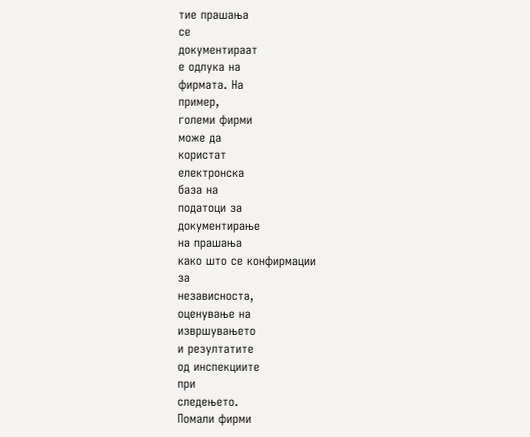тие прашања
се
документираат
е одлука на
фирмата. На
пример,
големи фирми
може да
користат
електронска
база на
податоци за
документирање
на прашања
како што се конфирмации
за
независноста,
оценување на
извршувањето
и резултатите
од инспекциите
при
следењето.
Помали фирми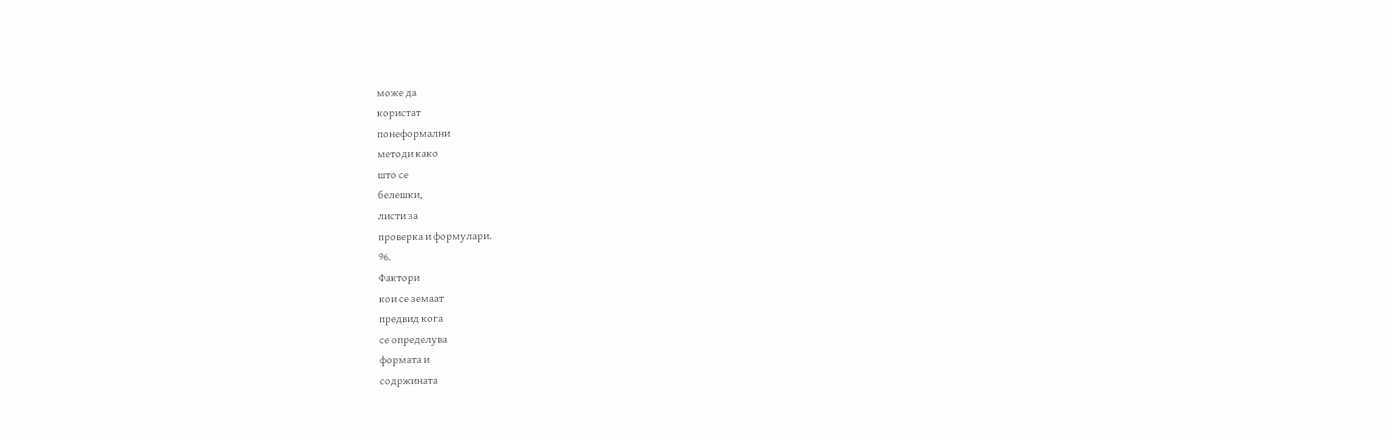може да
користат
понеформални
методи како
што се
белешки,
листи за
проверка и формулари.
96.
Фактори
кои се земаат
предвид кога
се определува
формата и
содржината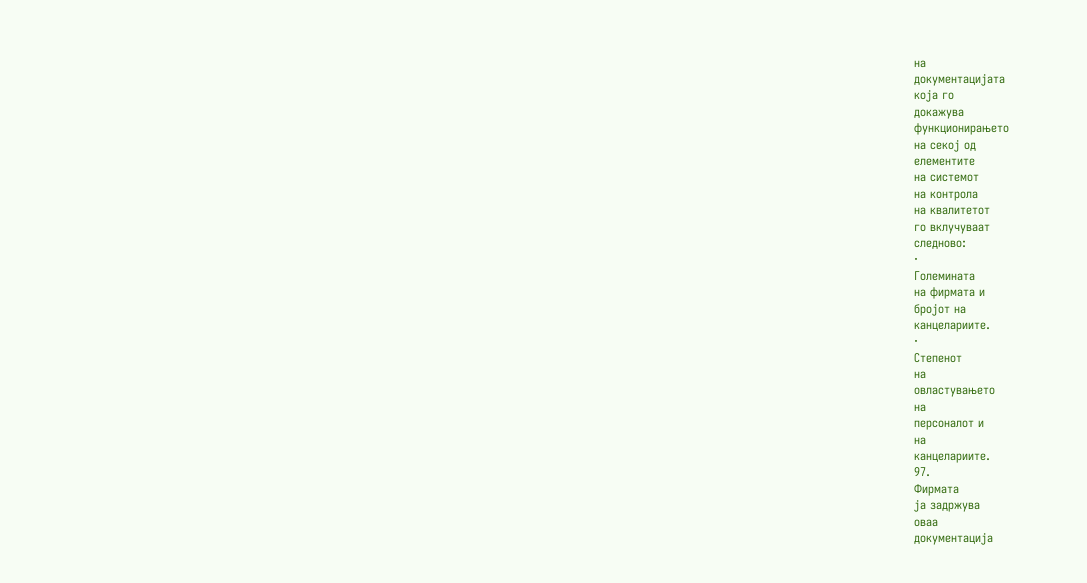на
документацијата
која го
докажува
функционирањето
на секој од
елементите
на системот
на контрола
на квалитетот
го вклучуваат
следново:
·
Големината
на фирмата и
бројот на
канцелариите.
·
Степенот
на
овластувањето
на
персоналот и
на
канцелариите.
97.
Фирмата
ја задржува
оваа
документација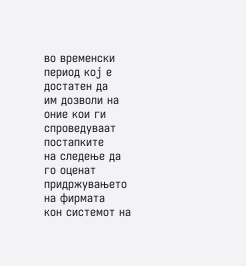во временски
период кој е
достатен да
им дозволи на
оние кои ги
спроведуваат
постапките
на следење да
го оценат
придржувањето
на фирмата
кон системот на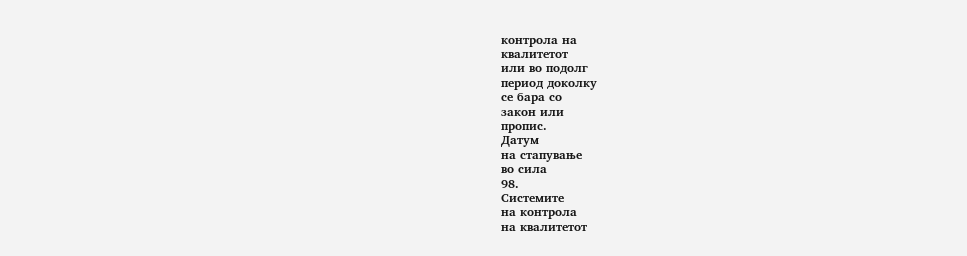контрола на
квалитетот
или во подолг
период доколку
се бара со
закон или
пропис.
Датум
на стапување
во сила
98.
Системите
на контрола
на квалитетот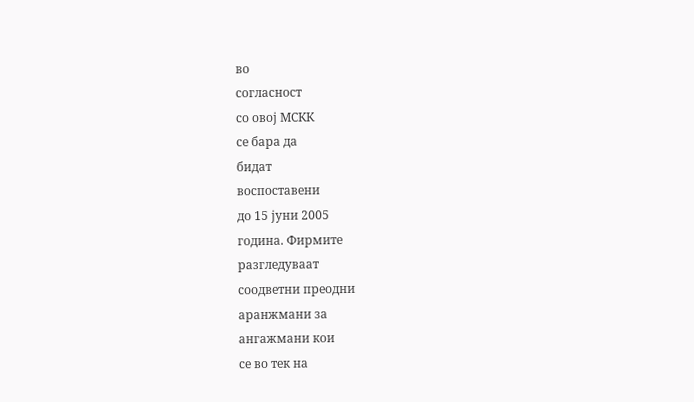во
согласност
со овој МСКК
се бара да
бидат
воспоставени
до 15 јуни 2005
година. Фирмите
разгледуваат
соодветни преодни
аранжмани за
ангажмани кои
се во тек на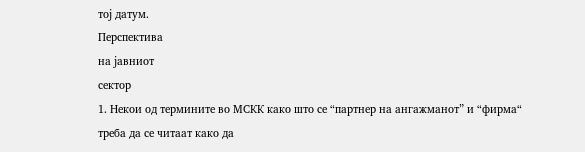тој датум.
Перспектива
на јавниот
сектор
1. Некои од термините во МСКК како што се “партнер на ангажманот” и “фирма“ треба да се читаат како да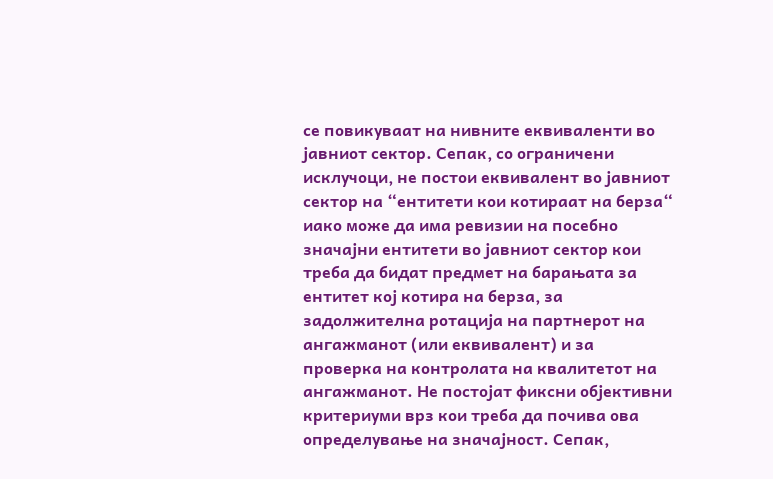се повикуваат на нивните еквиваленти во јавниот сектор. Сепак, со ограничени исклучоци, не постои еквивалент во јавниот сектор на “ентитети кои котираат на берза“ иако може да има ревизии на посебно значајни ентитети во јавниот сектор кои треба да бидат предмет на барањата за ентитет кој котира на берза, за задолжителна ротација на партнерот на ангажманот (или еквивалент) и за проверка на контролата на квалитетот на ангажманот. Не постојат фиксни објективни критериуми врз кои треба да почива ова определување на значајност. Сепак,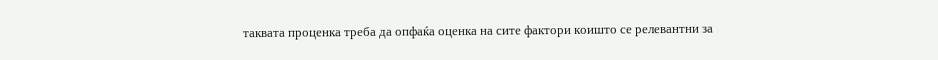таквата проценка треба да опфаќа оценка на сите фактори коишто се релевантни за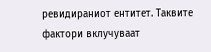ревидираниот ентитет. Таквите фактори вклучуваат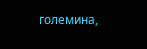големина,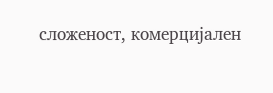сложеност, комерцијален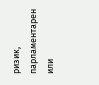ризик, парламентарен или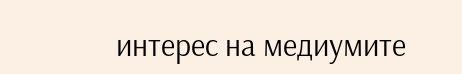интерес на медиумите